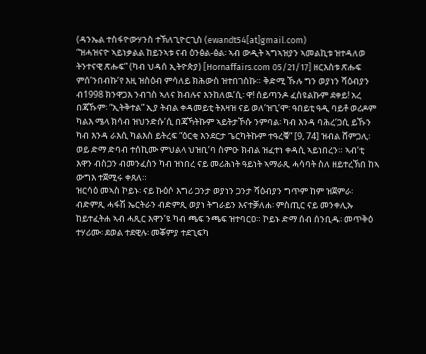(ዳንኤል ተስፋዮውሃንስ ተኽለጊዮርጊስ (ewandt54[at]gmail.com)
“ዝሓዝናዮ ኣይነቃልል ከይንኣቱ ናብ ዕንፅል-ፅል፡ ኣብ ውዲት ኣግኣዝያን ኣመልኪቱ ዝተዳለወ ትንተናዊ ጽሑፍ” (ካብ ህዳሰ ኢትዮጵያ) [Hornaffairs.com 05/21/17] ዘርእስቱ ጽሑፍ ምሰ’ንበብኩ’የ እዚ ዝስዕብ ምሳለይ ክሕውስ ዝተበገስኩ። ቅድሚ ኹሉ ግን ወያነን ሻዕብያን ብ1998 ክንዋጋእ ንብገስ ኣለና ክብሉና እንከለዉ’ሲ፡ ዋ! ሰይጣንዶ ፈስዩልኩም ደቀይ! አረ በጃኹም፡ “ኢትቅተል” ኢያ ትብል ቀዳመይቲ ትእዛዝ ናይ ወለ’ዝጊ’ሞ፡ ዓበይቲ ዓዲ ባይቶ ወሪዶም ካልእ ሜላ ክሳብ ዝህንድሱ’ሲ በጃኻትኩም ኣይትታኾሱ ንምባል፡ ካብ እንዳ ባሕረ’ጋሲ ይኹን ካብ እንዳ ራእሲ ካልእስ ይትረፍ “ዕርቂ እንደርታ ጌርካትኩም ተዓረቑ” [9, 74] ዝብል ሸምጋሊ፡ ወይ ድማ ድባብ ተሰኪሙ ምህልላ ህዝቢ’ባ ስምዑ ክብል ዝፈተነ ቀዳሲ ኣይነበረን። ኣብ’ቲ እዋን ብስጋን ብመንፈስን ካብ ዝነበረ ናይ መሪሕነት ዓይነት ኣማራጺ ሓሳባት ስለ ዘይተረኽበ ከኣ ውግእ ተጀሚሩ ቀጸለ።
ዝርሳዕ መኣስ ኮይኑ፡ ናይ ኩዕሶ እግሪ ጋንታ ወያነን ጋንታ ሻዕብያን ግጥም ከም ዝጀምራ፡ ብድምጺ ሓፋሽ ኤርትራን ብድምጺ ወያነ ትግራይን እናተቓለሐ፡ ምስጢር ናይ መንቀሊኡ ከይተፈትሐ ኣብ ሓጺር እዋን’ዩ ካብ ጫፍ ንጫፍ ዝተባርዐ። ኮይኑ ድማ ሰብ ሰንቢዱ፡ መጥቅዕ ተሃሪሙ፡ ደወል ተደዊሉ፡ መቖምያ ተደጊፍካ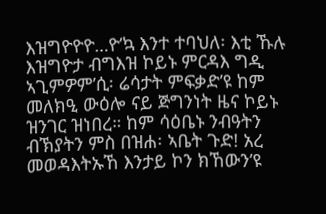እዝግዮዮዮ…ዮ’ኳ እንተ ተባህለ፡ እቲ ኹሉ እዝግዮታ ብግእዝ ኮይኑ ምርዳእ ግዲ ኣጊምዎም’ሲ፡ ሬሳታት ምፍቃድ’ዩ ከም መለክዒ ውዕሎ ናይ ጅግንነት ዜና ኮይኑ ዝንገር ዝነበረ። ከም ሳዕቤኑ ንብዓትን ብኽያትን ምስ በዝሐ፡ ኣቤት ጉድ! አረ መወዳእትኡኸ እንታይ ኮን ክኸውን’ዩ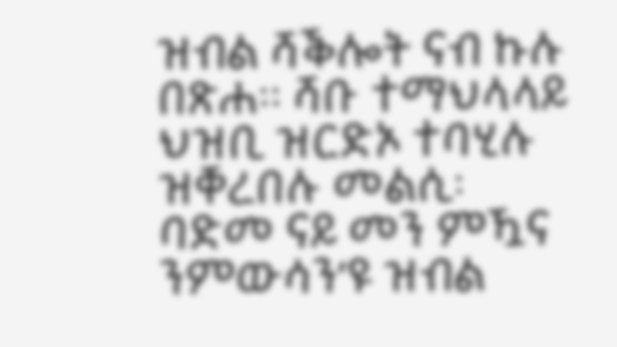ዝብል ሻቕሎት ናብ ኩሉ በጽሐ። ሻቡ ተማህላላይ ህዝቢ ዝርድኦ ተባሂሉ ዝቐረበሉ መልሲ፡ ባድመ ናይ መን ምዃና ንምውሳን’ዩ ዝብል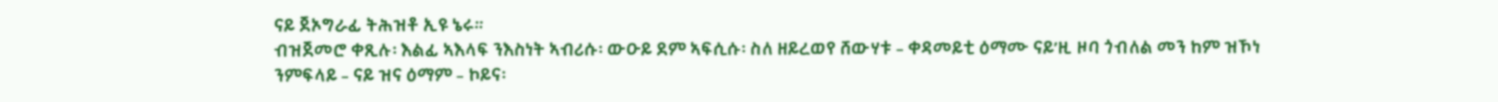ናይ ጀኦግራፊ ትሕዝቶ ኢዩ ኔሩ።
ብዝጀመሮ ቀጺሉ፡ እልፊ ኣእላፍ ንእስነት ኣብሪሱ፡ ውዑይ ደም ኣፍሲሱ፡ ስለ ዘይረወየ ሸውሃቱ – ቀዳመይቲ ዕማሙ ናይ’ዚ ዞባ ጎብለል መን ከም ዝኾነ ንምፍላይ – ናይ ዝና ዕማም – ኮይና፡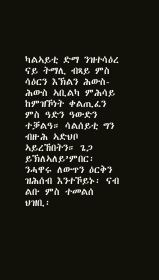ካልኣይቲ ድማ ንዝተሳዕረ ናይ ትማሊ ብጻይ ምስ ሳዕርን እኽልን ሕውስ-ሕውስ ኣቢልካ ምሕሳይ ከምዝኾነት ቀልጢፈን ምስ ዓድን ዓውድን ተቓልዓ። ሳልሰይቲ ግን ብዙሕ ኣድህቦ ኣይረኸበትን። ጌጋ ይኽለኣለይ’ምበር፡ ንሓዋሩ ለውጥን ዕርቅን ዝሕሰብ እንተኾይኑ፡ ናብ ልቡ ምስ ተመልሰ ህዝቢ፡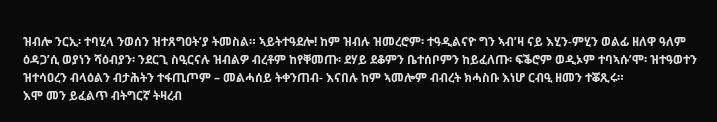ዝብሎ ንርኢ፡ ተባሂላ ንወሰን ዝተጸግዐት’ያ ትመስል። ኣይትተዓደሎ! ከም ዝብሉ ዝመረሮም፡ ተዓዲልናዮ ግን ኣብ’ዛ ናይ እሂን-ምሂን ወልፊ ዘለዋ ዓለም ዕዳጋ’ሲ ወያነን ሻዕብያን፡ ንደርጊ ስዒርናሉ ዝብልዎ ብረቶም ከየቐመጡ፡ ደሃይ ደቆምን ቤተሰቦምን ከይፈለጡ፡ ፍቕሮም ወዲኦም ተባኣሱ’ሞ፡ ዝተዓወተን ዝተሳዐረን ብላዕልን ብታሕትን ተፋጢጦም – መልሓሰይ ትቀንጠብ- እናበሉ ከም ኣመሎም ብብረት ክሓስቡ እነሆ ርብዒ ዘመን ተቖጺሩ።
እሞ መን ይፈልጥ ብትግርኛ ትዛረብ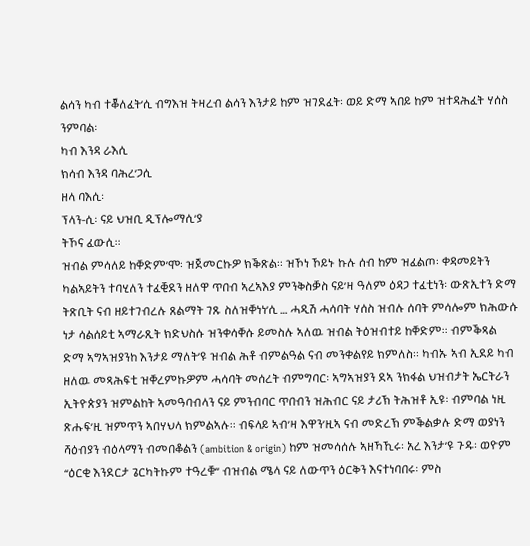ልሳን ካብ ተቖለፈት’ሲ ብግእዝ ትዛረብ ልሳን እንታይ ከም ዝገደፈት፡ ወይ ድማ ኣበይ ከም ዝተዳሕፈት ሃሰስ ንምባል፡
ካብ እንዳ ራእሲ
ክሳብ እንዳ ባሕረ’ጋሲ
ዘላ ባእሲ፡
ፕላን-ሲ፡ ናይ ህዝቢ ዲፕሎማሲ’ያ
ትኾና ፈውሲ።
ዝብል ምሳለይ ከቐድም’ሞ፡ ዝጀመርኩዎ ክቕጽል። ዝኾነ ኾይኑ ኩሉ ሰብ ከም ዝፈልጦ፡ ቀዳመይትን ካልኣይትን ተባሂለን ተፈቒደን ዘለዋ ጥበብ ኣረኣእያ ምንቅስቓስ ናይ’ዛ ዓለም ዕዳጋ ተፈቲነን፡ ውጽኢተን ድማ ትጽቢት ናብ ዘይተገብረሉ ጸልማት ገጹ ስለዝቐነነ’ሲ … ሓዲሽ ሓሳባት ሃሰስ ዝብሉ ሰባት ምሳሎም ክሕውሱ ነታ ሳልሰይቲ ኣማራጺት ክድህስሱ ዝንቀሳቐሱ ይመስሉ ኣለዉ ዝብል ትዕዝብተይ ከቐድም። ብምቕጻል ድማ ኣግኣዝያንከ እንታይ ማለት’ዩ ዝብል ሕቶ ብምልዓል ናብ መንቀልየይ ክምለስ። ካብኡ ኣብ ኢደይ ካብ ዘለዉ መጻሕፍቲ ዝቐረምኩዎም ሓሳባት መሰረት ብምግባር፡ ኣግኣዝያን ደኣ ንክፋል ህዝብታት ኤርትራን ኢትዮጵያን ዝምልከት ኣመዓባብላን ናይ ምንብባር ጥበብን ዝሕብር ናይ ታሪኽ ትሕዝቶ ኢዩ፡ ብምባል ነዚ ጽሑፍ’ዚ ዝምጥን ኣበሃህላ ክምልኣሉ። ብፍላይ ኣብ’ዛ እዋን’ዚኣ ናብ መድረኽ ምቕልቃሉ ድማ ወያነን ሻዕብያን ብዕላማን ብመበቆልን (ambition & origin) ከም ዝመሳሰሉ ኣዘኻኺሩ፡ አረ እንታ’ዩ ጉዱ፡ ወዮም “ዕርቂ እንደርታ ጌርካትኩም ተዓረቑ” ብዝብል ሜላ ናይ ለውጥን ዕርቅን እናተነባበሩ፡ ምስ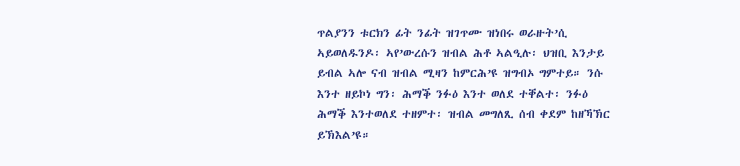ጥልያንን ቱርክን ፊት ንፊት ዝገጥሙ ዝነበሩ ወራዙት’ሲ ኣይወለዱንዶ፡ ኣየ’ውረሱን ዝብል ሕቶ ኣልዒሉ፡ ህዝቢ እንታይ ይብል ኣሎ ናብ ዝብል ሚዛን ከምርሕ’ዩ ዝግብኦ ግምተይ። ንሱ እንተ ዘይኮነ ግን፡ ሕማቕ ንፉዕ እንተ ወለደ ተቐልተ፡ ንፉዕ ሕማቕ እንተወለደ ተዘምተ፡ ዝብል መግለጺ ሰብ ቀደም ከዘኻኽር ይኽእል’ዩ።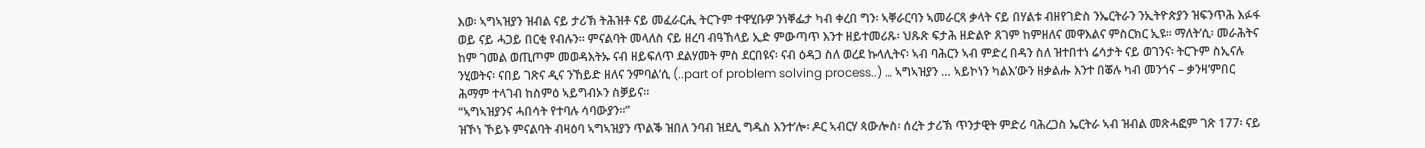እወ፡ ኣግኣዝያን ዝብል ናይ ታሪኽ ትሕዝቶ ናይ መፈራርሒ ትርጉም ተዋሂቡዎ ንነቐፌታ ካብ ቀረበ ግን፡ ኣቐራርባን ኣመራርጻ ቃላት ናይ በሃልቱ ብዘየገድስ ንኤርትራን ንኢትዮጵያን ዝፍንጥሕ እፉፋ ወይ ናይ ሓጋይ በርቂ የብሉን። ምናልባት መላለስ ናይ ዘረባ ብዓኸላይ ኢድ ምውጣጥ እንተ ዘይተመሪጹ፡ ህጹጽ ፍታሕ ዘድልዮ ጸገም ከምዘለና መዋእልና ምስርክር ኢዩ። ማለት’ሲ፡ መራሕትና ከም ገመል ወጢጦም መወዳእትኡ ናብ ዘይፍለጥ ደልሃመት ምስ ደርበዩና፡ ናብ ዕዳጋ ስለ ወረደ ኩላሊትና፡ ኣብ ባሕርን ኣብ ምድረ በዳን ስለ ዝተበተነ ሬሳታት ናይ ወገንና፡ ትርጉም ስኢናሉ ንሂወትና፡ ናበይ ገጽና ዲና ንኸይድ ዘለና ንምባል’ሲ (..part of problem solving process..) … ኣግኣዝያን … ኣይኮነን ካልእ’ውን ዘቃልሑ እንተ በቖሉ ካብ መንጎና – ቃንዛ’ምበር ሕማም ተላገብ ከስምዕ ኣይግብኦን ስቓይና።
“ኣግኣዝያንና ሓበሳት የተባሉ ሳባውያን።”
ዝኾነ ኾይኑ ምናልባት ብዛዕባ ኣግኣዝያን ጥልቕ ዝበለ ንባብ ዝደሊ ግዱስ እንተ’ሎ፡ ዶር ኣብርሃ ጳውሎስ፡ ሰረት ታሪኽ ጥንታዊት ምድሪ ባሕረጋስ ኤርትራ ኣብ ዝብል መጽሓፎም ገጽ 177፡ ናይ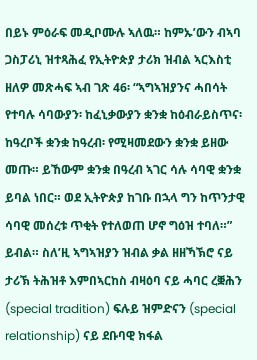በይኑ ምዕራፍ መዲቦሙሉ ኣለዉ። ከምኡ’ውን ብኣባ ጋስፓሪኒ ዝተጻሕፈ የኢትዮጵያ ታሪክ ዝብል ኣርእስቲ ዘለዎ መጽሓፍ ኣብ ገጽ 46፡ “ኣግኣዝያንና ሓበሳት የተባሉ ሳባውያን፡ ከፈኒቃውያን ቋንቋ ከዕብራይስጥና፡ ከዓረቦች ቋንቋ ከዓረብ፡ የሚዛመደውን ቋንቋ ይዘው መጡ። ይኸውም ቋንቋ በዓረብ ኣገር ሳሉ ሳባዊ ቋንቋ ይባል ነበር። ወደ ኢትዮጵያ ከገቡ በኋላ ግን ከጥንታዊ ሳባዊ መሰረቱ ጥቂት የተለወጠ ሆኖ ግዕዝ ተባለ።” ይብል። ስለ’ዚ ኣግኣዝያን ዝብል ቃል ዘዘኻኽሮ ናይ ታሪኽ ትሕዝቶ እምበኣርከስ ብዛዕባ ናይ ሓባር ረቛሕን (special tradition) ፍሉይ ዝምድናን (special relationship) ናይ ደቡባዊ ክፋል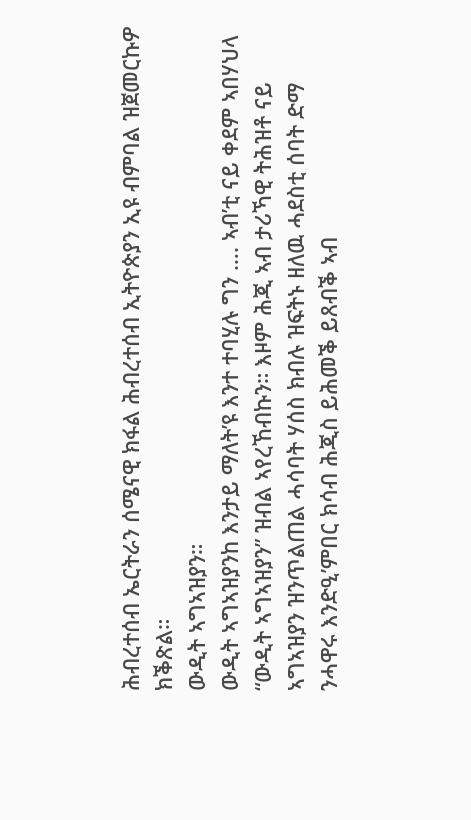ሕብረተሰብ ኤርትራን ሰሜናዊ ክፋል ሕብረተሰብ ኢትዮጵያን ኢዩ ብምባል ዝጀመርኩዎ ክቕጽል።
ውዲት ኣግኣዝያን።
ውዲት ኣግኣዝያንከ እንታይ ማለት’ዩ እንተ ተባሂሉ ግን …. ኣብ’ቲ ናይ ቀደም ኣበሃህላ “ውዲት ኣግኣዝያን” ዝብል ኣየረኸብኩን። እዞም ሕጂ ኣብ ታሪኻዊ ትሕዝቶ ናይ ኣግኣዝያን ዝንጥልጠል ሓሳባት ሃሰስ ክብሉ ዝፍትኑ ዘለዉ ሓደስቲ ሰባት ድማ ንሓዋሩ እንድዒ’ምበር ክሳብ ሕጂስ ይሕመቕ ይጸብቕ ኣብ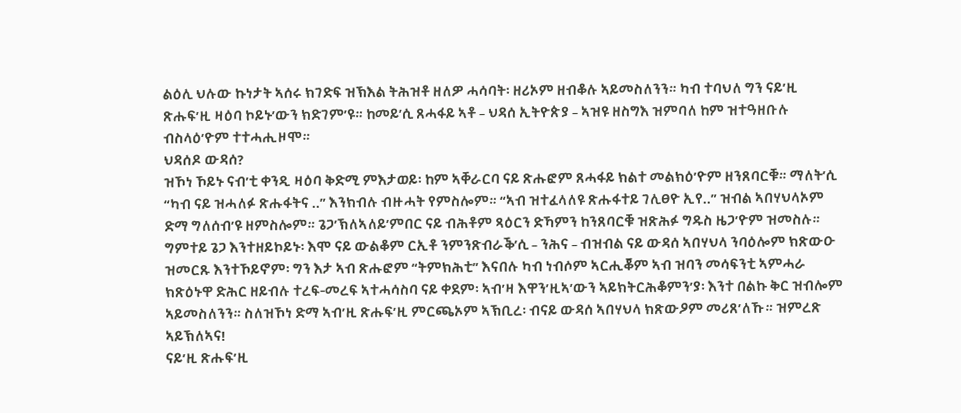ልዕሊ ህሉው ኩነታት ኣሰሩ ክገድፍ ዝኽእል ትሕዝቶ ዘለዎ ሓሳባት፡ ዘሪኦም ዘብቆሉ ኣይመስለንን። ካብ ተባህለ ግን ናይ’ዚ ጽሑፍ’ዚ ዛዕባ ኮይኑ’ውን ክድገም’ዩ። ከመይ’ሲ ጸሓፋይ ኣቶ – ህዳሰ ኢትዮጵያ – ኣዝዩ ዘስግእ ዝምባለ ከም ዝተዓዘቡሉ ብስላዕ’ዮም ተተሓሒዞሞ።
ህዳሰዶ ውዳሰ?
ዝኾነ ኾይኑ ናብ’ቲ ቀንዲ ዛዕባ ቅድሚ ምእታወይ፡ ከም ኣቐራርባ ናይ ጽሑፎም ጸሓፋይ ክልተ መልክዕ’ዮም ዘንጸባርቑ። ማለት’ሲ “ካብ ናይ ዝሓለፉ ጽሑፋትና ..” እንክብሉ ብዙሓት የምስሎም። “ኣብ ዝተፈላለዩ ጽሑፋተይ ገሊፀዮ ኢየ..” ዝብል ኣበሃህላኦም ድማ ግለሰብ’ዩ ዘምስሎም። ጌጋ’ኽለኣለይ’ምበር ናይ ብሕቶም ጻዕርን ድኻምን ከንጸባርቑ ዝጽሕፉ ግዱስ ዜጋ’ዮም ዝመስሉ። ግምተይ ጌጋ እንተዘይኮይኑ፡ እሞ ናይ ውልቆም ርኢቶ ንምንጽብራቕ’ሲ – ንሕና – ብዝብል ናይ ውዳሰ ኣበሃህላ ንባዕሎም ክጽውዑ ዝመርጹ እንተኾይኖም፡ ግን እታ ኣብ ጽሑፎም “ትምክሕቲ” እናበሉ ካብ ነብሶም ኣርሒቖም ኣብ ዝባን መሳፍንቲ ኣምሓራ ክጽዕኑዋ ድሕር ዘይብሉ ተረፍ-መረፍ ኣተሓሳስባ ናይ ቀደም፡ ኣብ’ዛ እዋን’ዚኣ’ውን ኣይክትርሕቆምን’ያ፡ እንተ በልኩ ቅር ዝብሎም ኣይመስለንን። ስለዝኾነ ድማ ኣብ’ዚ ጽሑፍ’ዚ ምርጫኦም ኣኽቢረ፡ ብናይ ውዳሰ ኣበሃህላ ክጽውዖም መሪጸ’ለኹ። ዝምረጽ ኣይኽለኣና!
ናይ’ዚ ጽሑፍ’ዚ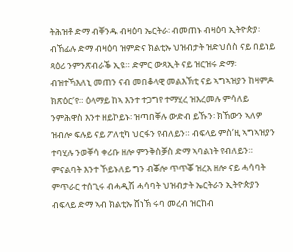ትሕዝቶ ድማ ብቐንዱ ብዛዕባ ኤርትራ፡ ብመጠኑ ብዛዕባ ኢትዮጵያ፡ ብኸፊሉ ድማ ብዛዕባ ዝምድና ክልቲኡ ህዝብታት ዝድህሰስ ናይ በይነይ ጻዕሪ ንምንጽብራቕ ኢዩ። ድምር ውጻኢት ናይ ዝርዝሩ ድማ፡ ብዝተኻእለኒ መጠን ናብ መበቆላዊ መልእኽቲ ናይ ኣግኣዝያን ከዛምዶ ክጽዕር’የ። ዕላማይ ከኣ እንተ ተጋግየ ተማሂረ ዝእረመሉ ምሳለይ ንምሕዋስ እንተ ዘይኮይኑ፡ ዝጣበቐሉ ውድብ ይኹን፡ ክኸውን ኣለዎ ዝብሎ ፍሉይ ናይ ፖለቲካ ህርፋን የብለይን። ብፍላይ ምስ’ዚ ኣግኣዝያን ተባሂሉ ንወቐሳ ቀሪቡ ዘሎ ምንቅስቓስ ድማ ኣባልነት የብለይን። ምናልባት እንተ ኾይኑለይ ግን ብቖሎ ጥጥቖ ዝረአ ዘሎ ናይ ሓሳባት ምጥራር ተሰጊሩ ብሓዲሽ ሓሳባት ህዝብታት ኤርትራን ኢትዮጵያን ብፍላይ ድማ ኣብ ክልቲኡ ሸነኽ ሩባ መረብ ዝርከብ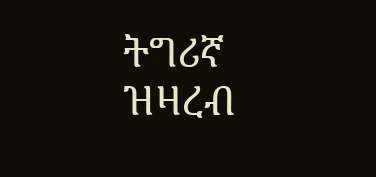ትግሪኛ ዝዛረብ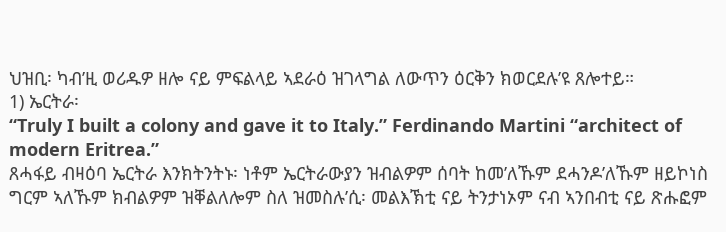ህዝቢ፡ ካብ’ዚ ወሪዱዎ ዘሎ ናይ ምፍልላይ ኣደራዕ ዝገላግል ለውጥን ዕርቅን ክወርደሉ’ዩ ጸሎተይ።
1) ኤርትራ፡
“Truly I built a colony and gave it to Italy.” Ferdinando Martini “architect of modern Eritrea.”
ጸሓፋይ ብዛዕባ ኤርትራ እንክትንትኑ፡ ነቶም ኤርትራውያን ዝብልዎም ሰባት ከመ’ለኹም ደሓንዶ’ለኹም ዘይኮነስ ግርም ኣለኹም ክብልዎም ዝቐልለሎም ስለ ዝመስሉ’ሲ፡ መልእኽቲ ናይ ትንታነኦም ናብ ኣንበብቲ ናይ ጽሑፎም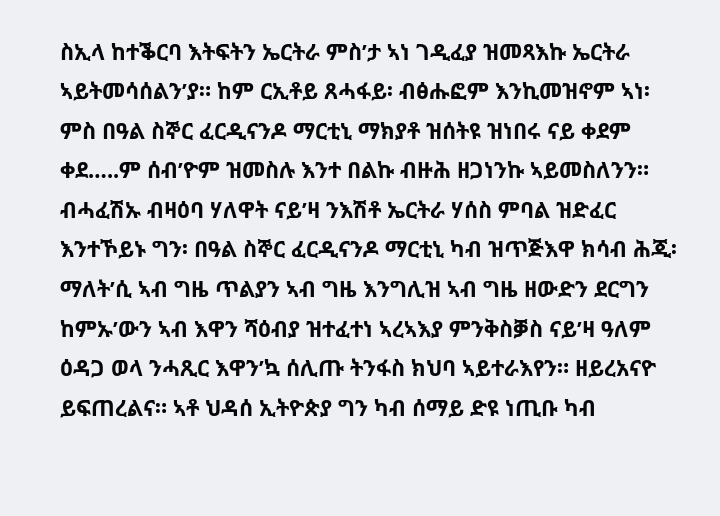ስኢላ ከተቕርባ እትፍትን ኤርትራ ምስ’ታ ኣነ ገዲፈያ ዝመጻእኩ ኤርትራ ኣይትመሳሰልን’ያ። ከም ርኢቶይ ጸሓፋይ፡ ብፅሑፎም እንኪመዝኖም ኣነ፡ ምስ በዓል ስኞር ፈርዲናንዶ ማርቲኒ ማክያቶ ዝሰትዩ ዝነበሩ ናይ ቀደም ቀደ…..ም ሰብ’ዮም ዝመስሉ እንተ በልኩ ብዙሕ ዘጋነንኩ ኣይመስለንን።
ብሓፈሽኡ ብዛዕባ ሃለዋት ናይ’ዛ ንእሽቶ ኤርትራ ሃሰስ ምባል ዝድፈር እንተኾይኑ ግን፡ በዓል ስኞር ፈርዲናንዶ ማርቲኒ ካብ ዝጥጅእዋ ክሳብ ሕጂ፡ ማለት’ሲ ኣብ ግዜ ጥልያን ኣብ ግዜ እንግሊዝ ኣብ ግዜ ዘውድን ደርግን ከምኡ’ውን ኣብ እዋን ሻዕብያ ዝተፈተነ ኣረኣእያ ምንቅስቓስ ናይ’ዛ ዓለም ዕዳጋ ወላ ንሓጺር እዋን’ኳ ሰሊጡ ትንፋስ ክህባ ኣይተራእየን። ዘይረአናዮ ይፍጠረልና። ኣቶ ህዳሰ ኢትዮጵያ ግን ካብ ሰማይ ድዩ ነጢቡ ካብ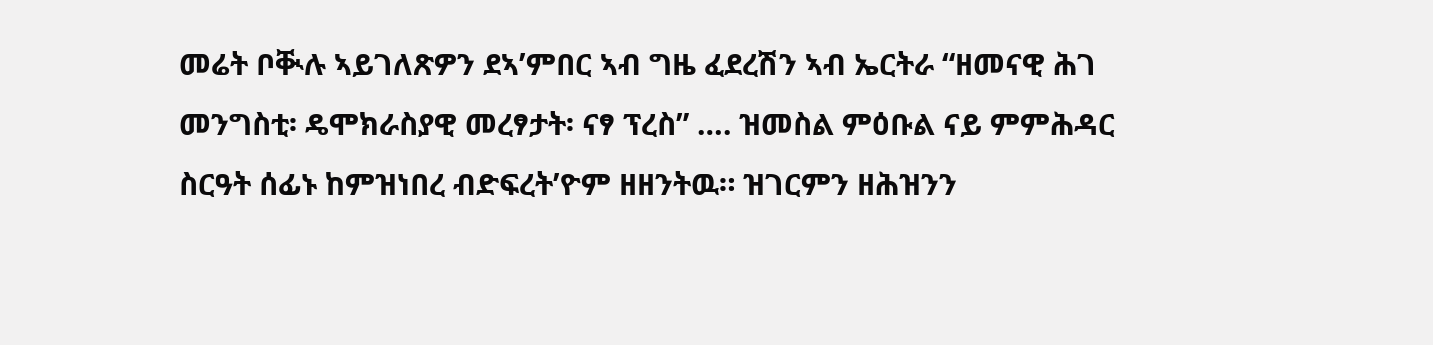መሬት ቦቚሉ ኣይገለጽዎን ደኣ’ምበር ኣብ ግዜ ፈደረሽን ኣብ ኤርትራ “ዘመናዊ ሕገ መንግስቲ፡ ዴሞክራስያዊ መረፃታት፡ ናፃ ፕረስ” …. ዝመስል ምዕቡል ናይ ምምሕዳር ስርዓት ሰፊኑ ከምዝነበረ ብድፍረት’ዮም ዘዘንትዉ። ዝገርምን ዘሕዝንን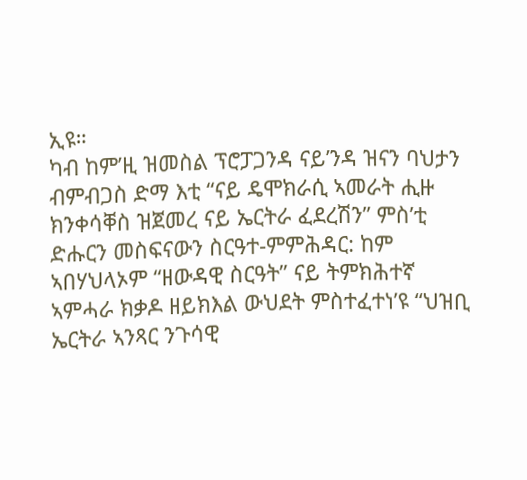ኢዩ።
ካብ ከም’ዚ ዝመስል ፕሮፓጋንዳ ናይ’ንዳ ዝናን ባህታን ብምብጋስ ድማ እቲ “ናይ ዴሞክራሲ ኣመራት ሒዙ ክንቀሳቐስ ዝጀመረ ናይ ኤርትራ ፈደረሽን” ምስ’ቲ ድሑርን መስፍናውን ስርዓተ-ምምሕዳር: ከም ኣበሃህላኦም “ዘውዳዊ ስርዓት” ናይ ትምክሕተኛ ኣምሓራ ክቃዶ ዘይክእል ውህደት ምስተፈተነ’ዩ “ህዝቢ ኤርትራ ኣንጻር ንጉሳዊ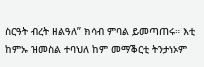ስርዓት ብረት ዘልዓለ” ክሳብ ምባል ይመጣጠሩ። እቲ ከምኡ ዝመስል ተባህለ ከም መማቕርቲ ትንታነኦም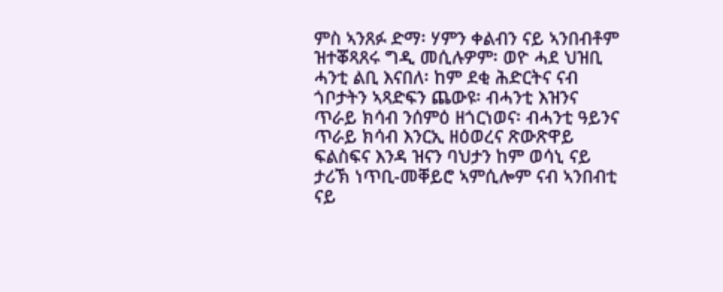ምስ ኣንጸፉ ድማ፡ ሃምን ቀልብን ናይ ኣንበብቶም ዝተቖጻጸሩ ግዲ መሲሉዎም፡ ወዮ ሓደ ህዝቢ ሓንቲ ልቢ እናበለ፡ ከም ደቂ ሕድርትና ናብ ጎቦታትን ኣጻድፍን ጨውዩ፡ ብሓንቲ እዝንና ጥራይ ክሳብ ንሰምዕ ዘጎርነወና፡ ብሓንቲ ዓይንና ጥራይ ክሳብ እንርኢ ዘዕወረና ጽውጽዋይ ፍልስፍና እንዳ ዝናን ባህታን ከም ወሳኒ ናይ ታሪኽ ነጥቢ-መቐይሮ ኣምሲሎም ናብ ኣንበብቲ ናይ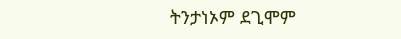ትንታነኦም ደጊሞም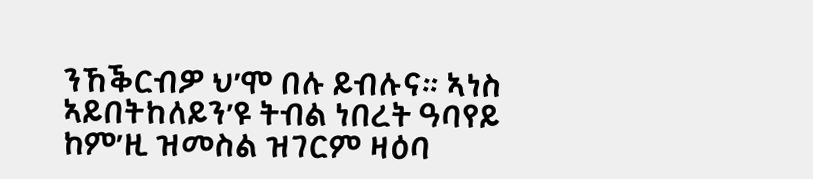ንኸቕርብዎ ህ’ሞ በሉ ይብሉና። ኣነስ ኣይበትከለይን’ዩ ትብል ነበረት ዓባየይ ከም’ዚ ዝመስል ዝገርም ዛዕባ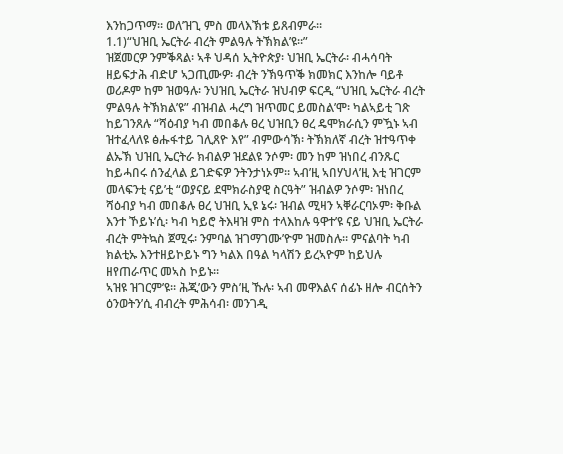እንከጋጥማ። ወለ’ዝጊ ምስ መላእኽቱ ይጸብምራ።
1.1)“ህዝቢ ኤርትራ ብረት ምልዓሉ ትኽክል’ዩ።”
ዝጀመርዎ ንምቕጻል፡ ኣቶ ህዳሰ ኢትዮጵያ፡ ህዝቢ ኤርትራ፡ ብሓሳባት ዘይፍታሕ ብድሆ ኣጋጢሙዎ፡ ብረት ንኽዓጥቕ ክመክር እንከሎ ባይቶ ወሪዶም ከም ዝወዓሉ፡ ንህዝቢ ኤርትራ ዝህብዎ ፍርዲ “ህዝቢ ኤርትራ ብረት ምልዓሉ ትኽክል’ዩ” ብዝብል ሓረግ ዝጥመር ይመስል’ሞ፡ ካልኣይቲ ገጽ ከይገንጸሉ “ሻዕብያ ካብ መበቆሉ ፀረ ህዝቢን ፀረ ዴሞክራሲን ምዃኑ ኣብ ዝተፈላለዩ ፅሑፋተይ ገሊጸዮ እየ” ብምውሳኽ፡ ትኽክለኛ ብረት ዝተዓጥቀ ልኡኽ ህዝቢ ኤርትራ ክብልዎ ዝደልዩ ንሶም፡ መን ከም ዝነበረ ብንጹር ከይሓበሩ ሰንፈላል ይገድፍዎ ንትንታነኦም። ኣብ’ዚ ኣበሃህላ’ዚ እቲ ዝገርም መላፍንቲ ናይ’ቲ “ወያናይ ደሞክራስያዊ ስርዓት” ዝብልዎ ንሶም፡ ዝነበረ ሻዕብያ ካብ መበቆሉ ፀረ ህዝቢ ኢዩ ኔሩ፡ ዝብል ሚዛን ኣቐራርባኦም፡ ቅቡል እንተ ኾይኑ’ሲ፡ ካብ ካይሮ ትእዛዝ ምስ ተላእከሉ ዓዋተ’ዩ ናይ ህዝቢ ኤርትራ ብረት ምትኳስ ጀሚሩ፡ ንምባል ዝገማገሙ’ዮም ዝመስሉ። ምናልባት ካብ ክልቲኡ እንተዘይኮይኑ ግን ካልእ በዓል ካላሽን ይረኣዮም ከይህሉ ዘየጠራጥር መኣስ ኮይኑ።
ኣዝዩ ዝገርም’ዩ። ሕጂ’ውን ምስ’ዚ ኹሉ፡ ኣብ መዋእልና ሰፊኑ ዘሎ ብርሰትን ዕንወትን’ሲ ብብረት ምሕሳብ፡ መንገዲ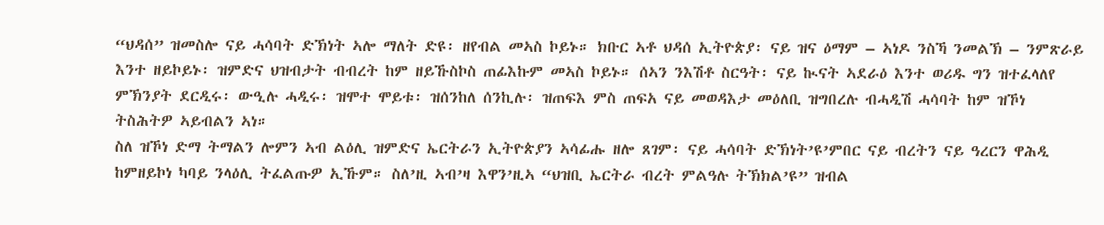“ህዳሰ” ዝመስሎ ናይ ሓሳባት ድኽነት ኣሎ ማለት ድዩ፡ ዘየብል መኣስ ኮይኑ። ክቡር ኣቶ ህዳሰ ኢትዮጵያ፡ ናይ ዝና ዕማም – ኣነዶ ንስኻ ንመልኽ – ንምጽራይ እንተ ዘይኮይኑ፡ ዝምድና ህዝብታት ብብረት ከም ዘይኹስኮስ ጠፊእኩም መኣስ ኮይኑ። ሰኣን ንእሽቶ ስርዓት፡ ናይ ኲናት ኣደራዕ እንተ ወሪዱ ግን ዝተፈላለየ ምኽንያት ደርዲሩ፡ ውዒሉ ሓዲሩ፡ ዝሞተ ሞይቱ፡ ዝሰንከለ ሰንኪሉ፡ ዝጠፍእ ምስ ጠፍአ ናይ መወዳእታ መዕለቢ ዝግበረሉ ብሓዲሽ ሓሳባት ከም ዝኾነ ትስሕትዎ ኣይብልን ኣነ።
ስለ ዝኾነ ድማ ትማልን ሎምን ኣብ ልዕሊ ዝምድና ኤርትራን ኢትዮጵያን ኣሳፊሑ ዘሎ ጸገም፡ ናይ ሓሳባት ድኽነት’ዩ’ምበር ናይ ብረትን ናይ ዓረርን ዋሕዲ ከምዘይኮነ ካባይ ንላዕሊ ትፈልጡዎ ኢኹም። ስለ’ዚ ኣብ’ዛ እዋን’ዚኣ “ህዝቢ ኤርትራ ብረት ምልዓሉ ትኽክል’ዩ” ዝብል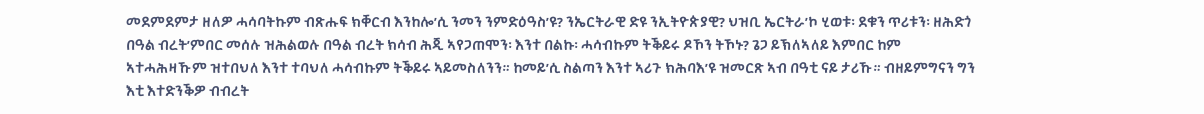መደምደምታ ዘለዎ ሓሳባትኩም ብጽሑፍ ክቐርብ እንከሎ’ሲ ንመን ንምድዕዓስ’ዩ? ንኤርትራዊ ድዩ ንኢትዮጵያዊ? ህዝቢ ኤርትራ’ኮ ሂወቱ፡ ደቁን ጥሪቱን፡ ዘሕድጎ በዓል ብረት’ምበር መሰሉ ዝሕልወሉ በዓል ብረት ክሳብ ሕጂ ኣየጋጠሞን፡ እንተ በልኩ፡ ሓሳብኩም ትቕይሩ ዶኾን ትኾኑ? ጌጋ ይኽለኣለይ እምበር ከም ኣተሓሕዛኹም ዝተበህለ እንተ ተባህለ ሓሳብኩም ትቕይሩ ኣይመስለንን። ከመይ’ሲ ስልጣን እንተ ኣሪጉ ክሕባእ’ዩ ዝመርጽ ኣብ በዓቲ ናይ ታሪኹ። ብዘይምግናን ግን እቲ እተድንቕዎ ብብረት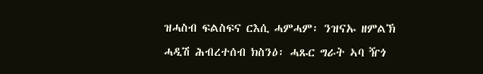ዝሓስብ ፍልስፍና ርእሲ ሓምሓም፡ ንዝናኡ ዘምልኽ ሓዲሽ ሕብረተሰብ ክስንዕ፡ ሓጹር ግራት ኣባ ዥጎ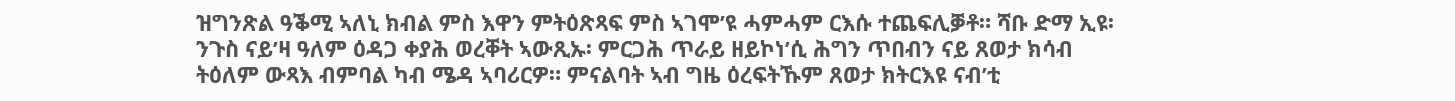ዝግንጽል ዓቕሚ ኣለኒ ክብል ምስ እዋን ምትዕጽጻፍ ምስ ኣገሞ’ዩ ሓምሓም ርእሱ ተጨፍሊቓቶ። ሻቡ ድማ ኢዩ፡ ንጉስ ናይ’ዛ ዓለም ዕዳጋ ቀያሕ ወረቐት ኣውጺኡ፡ ምርጋሕ ጥራይ ዘይኮነ’ሲ ሕግን ጥበብን ናይ ጸወታ ክሳብ ትዕለም ውጻእ ብምባል ካብ ሜዳ ኣባሪርዎ። ምናልባት ኣብ ግዜ ዕረፍትኹም ጸወታ ክትርእዩ ናብ’ቲ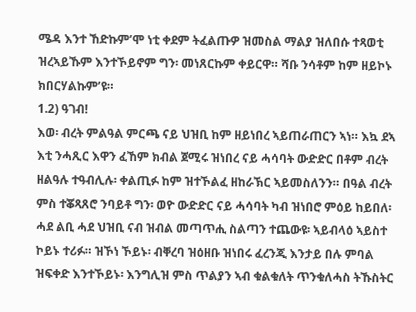ሜዳ እንተ ኸድኩም’ሞ ነቲ ቀደም ትፈልጡዎ ዝመስል ማልያ ዝለበሱ ተጻወቲ ዝረኣይኹም እንተኾይኖም ግን፡ መነጸርኩም ቀይርዋ። ሻቡ ንሳቶም ከም ዘይኮኑ ክበርሃልኩም’ዩ።
1.2) ዓገብ!
እወ፡ ብረት ምልዓል ምርጫ ናይ ህዝቢ ከም ዘይነበረ ኣይጠራጠርን ኣነ። እኳ ደኣ እቲ ንሓጺር እዋን ፈኸም ክብል ጀሚሩ ዝነበረ ናይ ሓሳባት ውድድር በቶም ብረት ዘልዓሉ ተዓብሊሉ፡ ቀልጢፉ ከም ዝተኾልፈ ዘከራኽር ኣይመስለንን። በዓል ብረት ምስ ተቖጻጸሮ ንባይቶ ግን፡ ወዮ ውድድር ናይ ሓሳባት ካብ ዝነበሮ ምዕይ ከይበለ፡ ሓደ ልቢ ሓደ ህዝቢ ናብ ዝብል መጣጥሒ ስልጣን ተጨውዩ፡ ኣይብላዕ ኣይስተ ኮይኑ ተሪፉ። ዝኾነ ኾይኑ፡ ብቐረባ ዝዕዘቡ ዝነበሩ ፈረንጂ እንታይ በሉ ምባል ዝፍቀድ እንተኾይኑ፡ እንግሊዝ ምስ ጥልያን ኣብ ቁልቁለት ጥንቁለሓስ ትኹስትር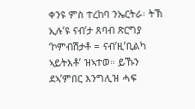ቀንዩ ምስ ተረከባ ንኤርትራ፡ ትኽ ኢሉ’ዩ ናብ’ታ ጸባብ ጽርግያ ‘ኮምብሽታቶ = ናብ’ዚ’ቢልካ ኣይትእቶ’ ዝኣተወ። ይኹን ደኣ’ምበር እንግሊዝ ሓፍ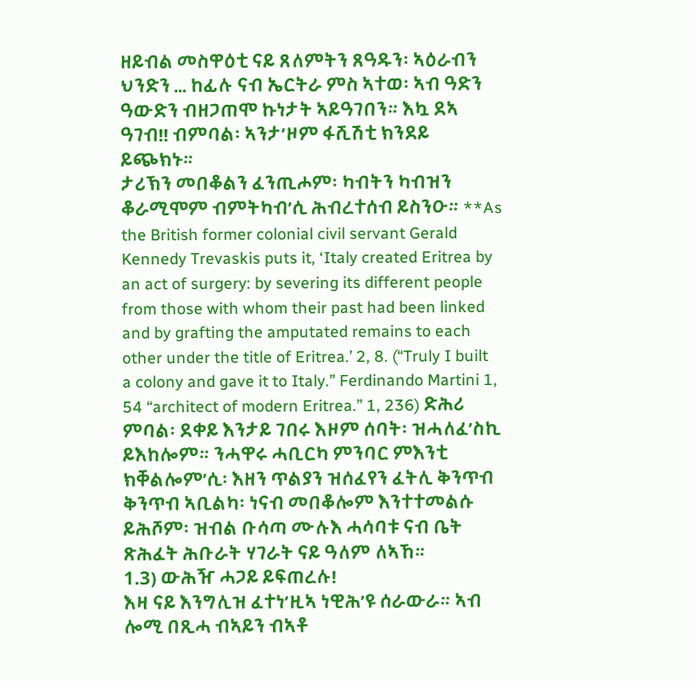ዘይብል መስዋዕቲ ናይ ጸለምትን ጸዓዱን፡ ኣዕራብን ህንድን … ከፊሉ ናብ ኤርትራ ምስ ኣተወ፡ ኣብ ዓድን ዓውድን ብዘጋጠሞ ኩነታት ኣይዓገበን። እኳ ደኣ ዓገብ!! ብምባል፡ ኣንታ’ዞም ፋሺሽቲ ክንደይ ይጭክኑ።
ታሪኽን መበቆልን ፈንጢሖም፡ ካብትን ካብዝን ቆራሚሞም ብምትካብ’ሲ ሕብረተሰብ ይስንዑ። **As the British former colonial civil servant Gerald Kennedy Trevaskis puts it, ‘Italy created Eritrea by an act of surgery: by severing its different people from those with whom their past had been linked and by grafting the amputated remains to each other under the title of Eritrea.’ 2, 8. (“Truly I built a colony and gave it to Italy.” Ferdinando Martini 1, 54 “architect of modern Eritrea.” 1, 236) ድሕሪ ምባል፡ ደቀይ እንታይ ገበሩ እዞም ሰባት፡ ዝሓለፈ’ስኪ ይእከሎም። ንሓዋሩ ሓቢርካ ምንባር ምእንቲ ክቐልሎም’ሲ፡ እዘን ጥልያን ዝሰፈየን ፈትሊ ቅንጥብ ቅንጥብ ኣቢልካ፡ ነናብ መበቆሎም እንተተመልሱ ይሕሾም፡ ዝብል ቡሳጣ ሙሉእ ሓሳባቱ ናብ ቤት ጽሕፈት ሕቡራት ሃገራት ናይ ዓለም ለኣኸ።
1.3) ውሕዥ ሓጋይ ይፍጠረሉ!
እዛ ናይ እንግሊዝ ፈተነ’ዚኣ ነዊሕ’ዩ ሰራውራ። ኣብ ሎሚ በጺሓ ብኣይን ብኣቶ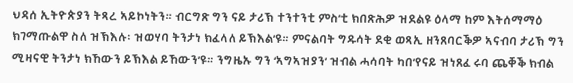ህዳሰ ኢትዮጵያን ትጻረ ኣይኮነትን። ብርግጽ ግን ናይ ታሪኽ ተንተንቲ ምስ’ቲ ክበጽሕዎ ዝደልዩ ዕላማ ከም እትሰማማዕ ክገማጡልዋ ስለ ዝኽእሉ፡ ዝወሃባ ትንታነ ክፈላለ ይኽእል’ዩ። ምናልባት ግዱሳት ደቂ ወጻኢ ዘንጸባርቕዎ ኣናብባ ታሪኽ ግን ሚዛናዊ ትንታነ ክኸውን ይኽእል ይኸውን’ዩ። ንግዜኡ ግን ‘ኣግኣዝያን’ ዝብል ሓሳባት ካበ’የናይ ዝነጸፈ ሩባ ጨቐቕ ክብል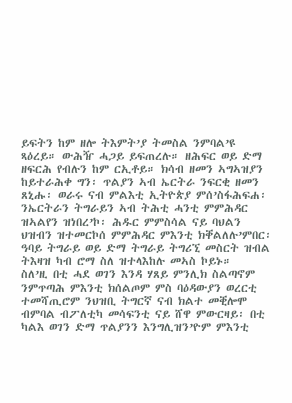ይፍትን ከም ዘሎ ትእምት’ያ ትመስል ንምባል’ዩ ጻዕረይ። ውሕዥ ሓጋይ ይፍጠረሉ። ዘሕፍር ወይ ድማ ዘፍርሕ የብሉን ከም ርኢቶይ። ክሳብ ዘመን ኣግኣዝያን ከይተራሕቀ ግን፡ ጥልያን ኣብ ኤርትራ ንፍርቂ ዘመን ጸኒሑ፡ ወራሩ ናብ ምልእቲ ኢትዮጵያ ምሰ’ስፋሕፍሐ፡ ንኤርትራን ትግራይን ኣብ ትሕቲ ሓንቲ ምምሕዳር ዝኣልየን ዝነበረ’ኮ፡ ሕዱር ምምስሳል ናይ ባህልን ህዝብን ዝተመርኮሰ ምምሕዳር ምእንቲ ክቐልለሉ’ምበር፡ ዓባይ ትግራይ ወይ ድማ ትግራይ ትግሪኚ መስርት ዝብል ትእዛዝ ካብ ሮማ ስለ ዝተላእከሉ መኣስ ኮይኑ።
ስለ’ዚ በቲ ሓደ ወገን እንዳ ሃጸይ ምንሊክ ስልጣኖም ንምጥጣሕ ምእንቲ ክሰልጦም ምስ ባዕዳውያን ወረርቲ ተመሻጢሮም ንህዝቢ ትግርኛ ናብ ክልተ መቒሎሞ ብምባል ብፖለቲካ መሳፍንቲ ናይ ሸዋ ምውርዛይ፡ በቲ ካልእ ወገን ድማ ጥልያንን እንግሊዝን’ዮም ምእንቲ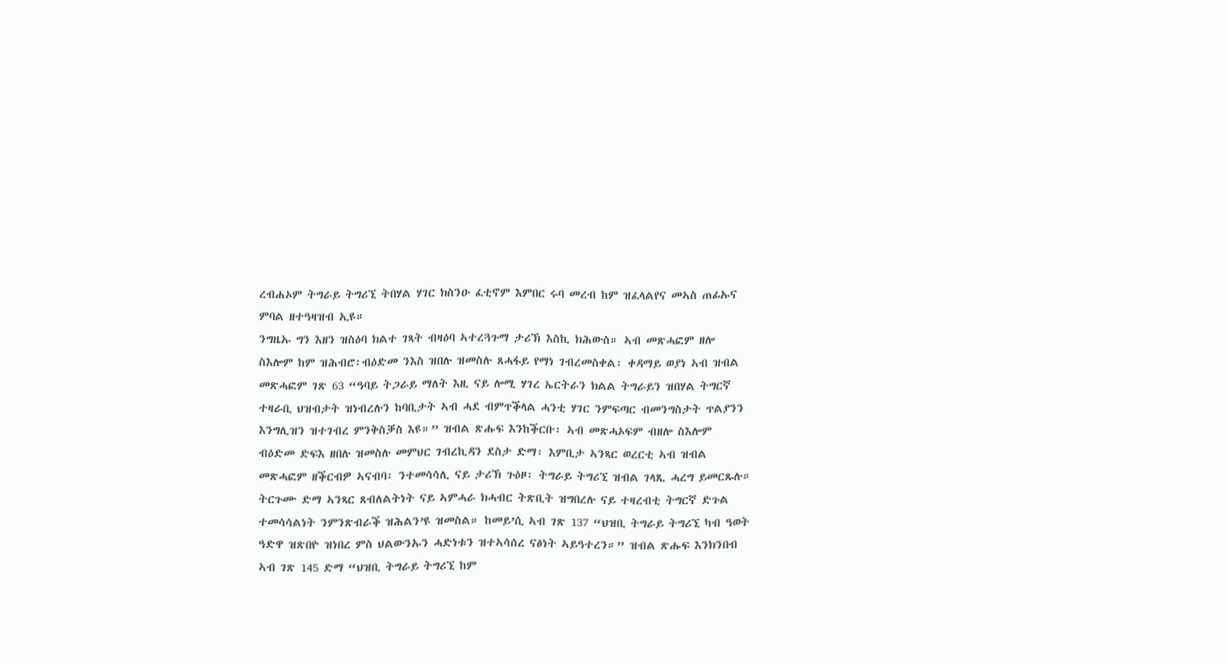ረብሐኦም ትግራይ ትግሪኚ ትበሃል ሃገር ክስንዑ ፈቲኖም እምበር ሩባ መረብ ከም ዝፈላልየና መኣስ ጠፊኡና ምባል ዘተዓዛዝብ ኢዩ።
ንግዜኡ ግን እዘን ዝስዕባ ክልተ ገጻት ብዛዕባ ኣተረጓጉማ ታሪኽ እስኪ ክሕውስ። ኣብ መጽሓፎም ዘሎ ስእሎም ከም ዝሕብሮ፡ብዕድመ ንእስ ዝበሉ ዝመስሉ ጸሓፋይ የማነ ገብረመስቀል፡ ቀዳማይ ወያነ ኣብ ዝብል መጽሓፎም ገጽ 63 “ዓባይ ትጋራይ ማለት እዚ ናይ ሎሚ ሃገረ ኤርትራን ክልል ትግራይን ዝበሃል ትግርኛ ተዛራቢ ህዝብታት ዝነብረሉን ከባቢታት ኣብ ሓደ ብምጥቕላል ሓንቲ ሃገር ንምፍጣር ብመንግስታት ጥልያንን እንግሊዝን ዝተገብረ ምንቅስቓስ እዩ።” ዝብል ጽሑፍ እንከቕርቡ፡ ኣብ መጽሓኦፍም ብዘሎ ስእሎም ብዕድመ ድፍእ ዘበሉ ዝመስሉ መምህር ገብረኪዳን ደስታ ድማ፡ እምቢታ ኣንጻር ወረርቲ ኣብ ዝብል መጽሓፎም ዘቕርብዎ ኣናብባ፡ ንተመሳሳሊ ናይ ታሪኽ ጉዕዞ፡ ትግራይ ትግሪኚ ዝብል ገላጺ ሓረግ ይመርጹሉ።
ትርጉሙ ድማ ኣንጻር ጸብለልትነት ናይ ኣምሓራ ክሓብር ትጽቢት ዝግበረሉ ናይ ተዛረብቲ ትግርኛ ድጉል ተመሳሳልነት ንምንጽብራቕ ዝሕልን’ዩ ዝመስል። ከመይ’ሲ ኣብ ገጽ 137 “ህዝቢ ትግራይ ትግሪኚ ካብ ዓወት ዓድዋ ዝጽበዮ ዝነበረ ምስ ህልውንኡን ሓድነቱን ዝተኣሳሰረ ናፅነት ኣይዓተረን።” ዝብል ጽሑፍ እንክንበብ ኣብ ገጽ 145 ድማ “ህዝቢ ትግራይ ትግሪኚ ከም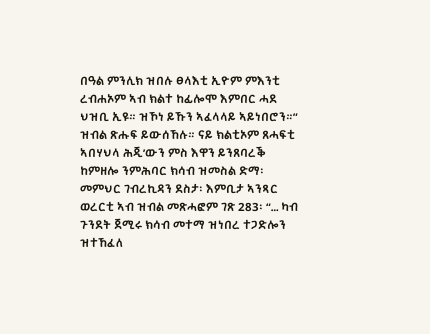በዓል ምንሊክ ዝበሉ ፀላእቲ ኢዮም ምእንቲ ረብሐኦም ኣብ ክልተ ከፊሎሞ እምበር ሓደ ህዝቢ ኢዩ። ዝኾነ ይኹን ኣፈላላይ ኣይነበሮን።” ዝብል ጽሑፍ ይውሰኸሉ። ናይ ክልቲኦም ጸሓፍቲ ኣበሃህላ ሕጂ’ውን ምስ እዋን ይንጸባረቕ ከምዘሎ ንምሕባር ክሳብ ዝመስል ድማ፡ መምህር ገብረኪዳን ደስታ፡ እምቢታ ኣንጻር ወረርቲ ኣብ ዝብል መጽሓፎም ገጽ 283፡ “… ካብ ጉንደት ጀሚሩ ክሳብ መተማ ዝነበረ ተጋድሎን ዝተኸፈለ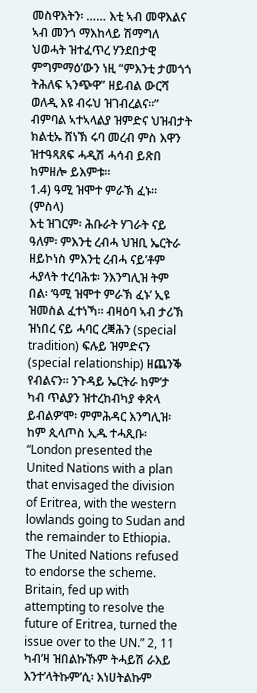መስዋእትን፡ …… እቲ ኣብ መዋእልና ኣብ መንጎ ማእከላይ ሽማግለ ህወሓት ዝተፈጥረ ሃንደበታዊ ምግምማዕ’ውን ነዚ “ምእንቲ ታመጎጎ ትሕለፍ ኣንጭዋ” ዘይብል ውርሻ ወለዲ እዩ ብሩህ ዝገብረልና።” ብምባል ኣተኣላልያ ዝምድና ህዝብታት ክልቲኡ ሸነኽ ሩባ መረብ ምስ እዋን ዝተዓጻጸፍ ሓዲሽ ሓሳብ ይጽበ ከምዘሎ ይእምቱ።
1.4) ዓሚ ዝሞተ ምራኽ ፈኑ። (ምስላ)
እቲ ዝገርም፡ ሕቡራት ሃገራት ናይ ዓለም፡ ምእንቲ ረብሓ ህዝቢ ኤርትራ ዘይኮነስ ምእንቲ ረብሓ ናይ’ቶም ሓያላት ተረባሕቱ፡ ንእንግሊዝ ትም በል፡ ‘ዓሚ ዝሞተ ምራኽ ፈኑ’ ኢዩ ዝመስል ፈተነኻ። ብዛዕባ ኣብ ታሪኽ ዝነበረ ናይ ሓባር ረቛሕን (special tradition) ፍሉይ ዝምድናን (special relationship) ዘጨንቕ የብልናን። ንጉዳይ ኤርትራ ከም’ታ ካብ ጥልያን ዝተረከብካያ ቀጽላ ይብልዎ’ሞ፡ ምምሕዳር እንግሊዝ፡ ከም ጲላጦስ ኢዱ ተሓጺቡ፡ “London presented the United Nations with a plan that envisaged the division of Eritrea, with the western lowlands going to Sudan and the remainder to Ethiopia. The United Nations refused to endorse the scheme. Britain, fed up with attempting to resolve the future of Eritrea, turned the issue over to the UN.” 2, 11 ካብ’ዛ ዝበልኩኹም ትሓይሽ ራእይ እንተ’ላትኩም’ሲ፡ እነሀትልኩም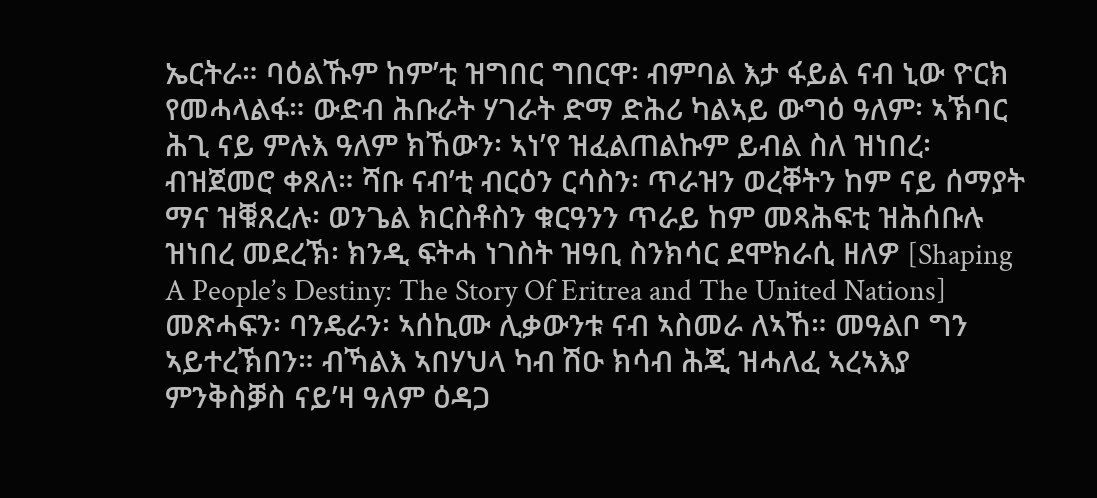ኤርትራ። ባዕልኹም ከም’ቲ ዝግበር ግበርዋ፡ ብምባል እታ ፋይል ናብ ኒው ዮርክ የመሓላልፋ። ውድብ ሕቡራት ሃገራት ድማ ድሕሪ ካልኣይ ውግዕ ዓለም፡ ኣኽባር ሕጊ ናይ ምሉእ ዓለም ክኸውን፡ ኣነ’የ ዝፈልጠልኩም ይብል ስለ ዝነበረ፡ ብዝጀመሮ ቀጸለ። ሻቡ ናብ’ቲ ብርዕን ርሳስን፡ ጥራዝን ወረቐትን ከም ናይ ሰማያት ማና ዝቑጸረሉ፡ ወንጌል ክርስቶስን ቁርዓንን ጥራይ ከም መጻሕፍቲ ዝሕሰቡሉ ዝነበረ መደረኽ፡ ክንዲ ፍትሓ ነገስት ዝዓቢ ስንክሳር ደሞክራሲ ዘለዎ [Shaping A People’s Destiny: The Story Of Eritrea and The United Nations] መጽሓፍን፡ ባንዴራን፡ ኣሰኪሙ ሊቃውንቱ ናብ ኣስመራ ለኣኸ። መዓልቦ ግን ኣይተረኽበን። ብኻልእ ኣበሃህላ ካብ ሽዑ ክሳብ ሕጂ ዝሓለፈ ኣረኣእያ ምንቅስቓስ ናይ’ዛ ዓለም ዕዳጋ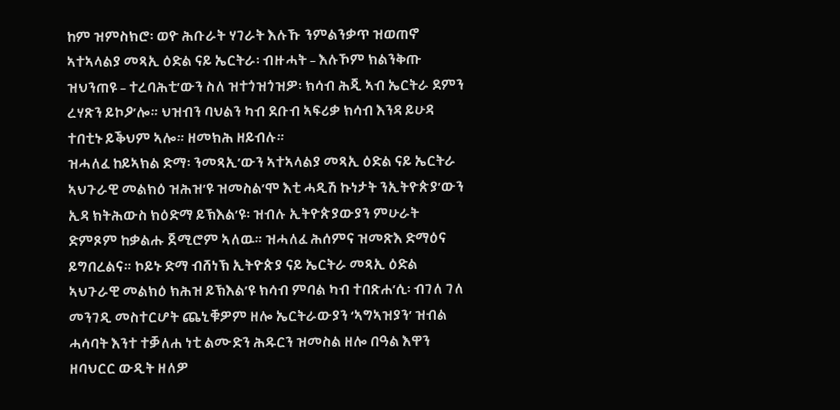ከም ዝምስክሮ፡ ወዮ ሕቡራት ሃገራት እሉኹ ንምልንቃጥ ዝወጠኖ ኣተኣላልያ መጻኢ ዕድል ናይ ኤርትራ፡ ብዙሓት – እሉኾም ክልንቅጡ ዝህንጠዩ – ተረባሕቲ’ውን ስለ ዝተጎዝጎዝዎ፡ ክሳብ ሕጂ ኣብ ኤርትራ ደምን ረሃጽን ይኮዖ’ሎ። ህዝብን ባህልን ካብ ደቡብ ኣፍሪቃ ክሳብ እንዳ ይሁዳ ተበቲኑ ይቕህም ኣሎ። ዘመክሕ ዘይብሉ።
ዝሓለፈ ከይኣክል ድማ፡ ንመጻኢ’ውን ኣተኣላልያ መጻኢ ዕድል ናይ ኤርትራ ኣህጉራዊ መልክዕ ዝሕዝ’ዩ ዝመስል’ሞ እቲ ሓዲሽ ኩነታት ንኢትዮጵያ’ውን ኢዳ ክትሕውስ ክዕድማ ይኽእል’ዩ፡ ዝብሉ ኢትዮጵያውያን ምሁራት ድምጾም ከቃልሑ ጀሚሮም ኣለዉ። ዝሓለፈ ሕሰምና ዝመጽእ ድማዕና ይግበረልና። ኮይኑ ድማ ብሸነኽ ኢትዮጵያ ናይ ኤርትራ መጻኢ ዕድል ኣህጉራዊ መልክዕ ክሕዝ ይኽእል’ዩ ክሳብ ምባል ካብ ተበጽሐ’ሲ፡ ብገለ ገለ መንገዲ መስተርሆት ጨኒቑዎም ዘሎ ኤርትራውያን ‘ኣግኣዝያን’ ዝብል ሓሳባት እንተ ተቓለሐ ነቲ ልሙድን ሕዱርን ዝመስል ዘሎ በዓል እዋን ዘባህርር ውዲት ዘለዎ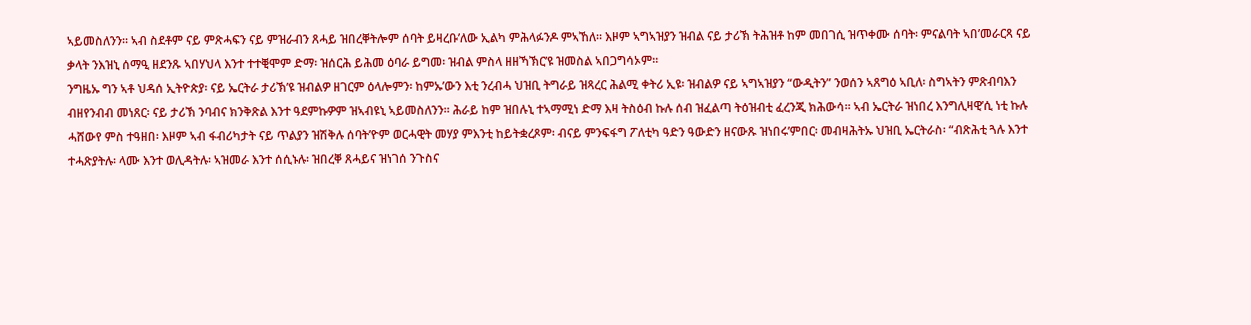ኣይመስለንን። ኣብ ስደቶም ናይ ምጽሓፍን ናይ ምዝራብን ጸሓይ ዝበረቐትሎም ሰባት ይዛረቡ’ለው ኢልካ ምሕላፉንዶ ምኣኸለ። እዞም ኣግኣዝያን ዝብል ናይ ታሪኽ ትሕዝቶ ከም መበገሲ ዝጥቀሙ ሰባት፡ ምናልባት ኣበ’መራርጻ ናይ ቃላት ንእዝኒ ሰማዒ ዘደንጹ ኣበሃህላ እንተ ተተቒሞም ድማ፡ ዝሰርሕ ይሕመ ዕባራ ይግመ፡ ዝብል ምስላ ዘዘኻኽር’ዩ ዝመስል ኣበጋግሳኦም።
ንግዜኡ ግን ኣቶ ህዳሰ ኢትዮጵያ፡ ናይ ኤርትራ ታሪኽ’ዩ ዝብልዎ ዘገርም ዕላሎምን፡ ከምኡ’ውን እቲ ንረብሓ ህዝቢ ትግራይ ዝጻረር ሕልሚ ቀትሪ ኢዩ፡ ዝብልዎ ናይ ኣግኣዝያን “ውዲትን” ንወሰን ኣጸግዕ ኣቢለ፡ ስግኣትን ምጽብባእን ብዘየንብብ መነጸር፡ ናይ ታሪኽ ንባብና ክንቅጽል እንተ ዓደምኩዎም ዝኣብዩኒ ኣይመስለንን። ሕራይ ከም ዝበሉኒ ተኣማሚነ ድማ እዛ ትስዕብ ኩሉ ሰብ ዝፈልጣ ትዕዝብቲ ፈረንጂ ክሕውሳ። ኣብ ኤርትራ ዝነበረ እንግሊዛዊ’ሲ ነቲ ኩሉ ሓሸውየ ምስ ተዓዘበ፡ እዞም ኣብ ፋብሪካታት ናይ ጥልያን ዝሽቅሉ ሰባት’ዮም ወርሓዊት መሃያ ምእንቲ ከይትቋረጾም፡ ብናይ ምንፍፋግ ፖለቲካ ዓድን ዓውድን ዘናውጹ ዝነበሩ’ምበር፡ መብዛሕትኡ ህዝቢ ኤርትራስ፡ “ብጽሕቲ ጓሉ እንተ ተሓጽያትሉ፡ ላሙ እንተ ወሊዳትሉ፡ ኣዝመራ እንተ ሰሲኑሉ፡ ዝበረቐ ጸሓይና ዝነገሰ ንጉስና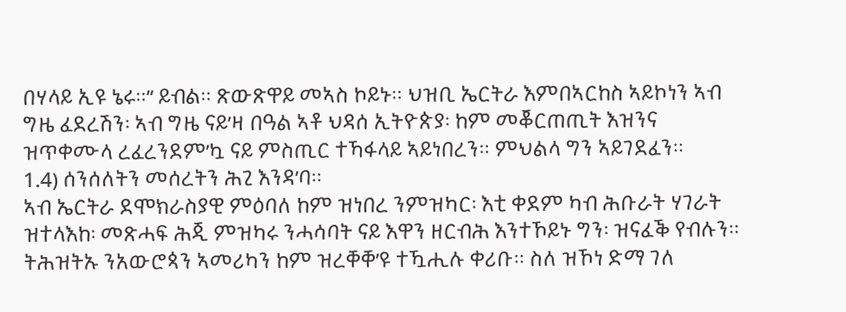በሃላይ ኢዩ ኔሩ።” ይብል። ጽውጽዋይ መኣስ ኮይኑ። ህዝቢ ኤርትራ እምበኣርከስ ኣይኮነን ኣብ ግዜ ፈደረሽን፡ ኣብ ግዜ ናይ’ዛ በዓል ኣቶ ህዳሰ ኢትዮጵያ፡ ከም መቖርጠጢት እዝንና ዝጥቀሙላ ረፈረንደም’ኳ ናይ ምስጢር ተኻፋላይ ኣይነበረን። ምህልላ ግን ኣይገደፈን።
1.4) ሰንሰለትን መሰረትን ሕጊ እንዳ’ባ።
ኣብ ኤርትራ ደሞክራስያዊ ምዕባለ ከም ዝነበረ ንምዝካር፡ እቲ ቀደም ካብ ሕቡራት ሃገራት ዝተላእከ፡ መጽሓፍ ሕጂ ምዝካሩ ንሓሳባት ናይ እዋን ዘርብሕ እንተኾይኑ ግን፡ ዝናፈቕ የብሉን። ትሕዝትኡ ንአውሮጳን ኣመሪካን ከም ዝረቐቐ’ዩ ተዃሒሉ ቀሪቡ። ስለ ዝኾነ ድማ ገለ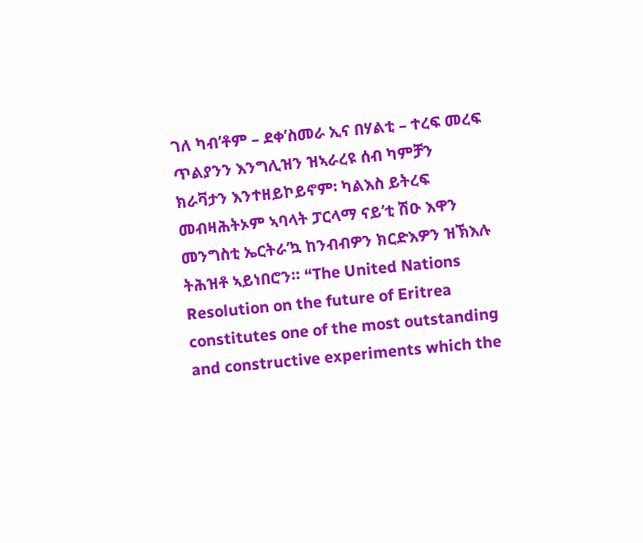ገለ ካብ’ቶም – ደቀ’ስመራ ኢና በሃልቲ – ተረፍ መረፍ ጥልያንን እንግሊዝን ዝኣራረዩ ሰብ ካምቻን ክራቫታን እንተዘይኮይኖም፡ ካልእስ ይትረፍ መብዛሕትኦም ኣባላት ፓርላማ ናይ’ቲ ሽዑ እዋን መንግስቲ ኤርትራ’ኳ ከንብብዎን ክርድእዎን ዝኽእሉ ትሕዝቶ ኣይነበሮን። “The United Nations Resolution on the future of Eritrea constitutes one of the most outstanding and constructive experiments which the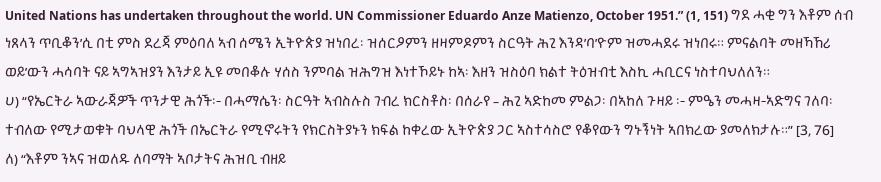United Nations has undertaken throughout the world. UN Commissioner Eduardo Anze Matienzo, October 1951.” (1, 151) ግደ ሓቂ ግን እቶም ሰብ ነጸላን ጥቢቆን’ሲ በቲ ምስ ደረጃ ምዕባለ ኣብ ሰሜን ኢትዮጵያ ዝነበረ፡ ዝሰርዖምን ዘዛምዶምን ስርዓት ሕጊ እንዳ’ባ’ዮም ዝመሓደሩ ዝነበሩ። ምናልባት መዘኻኸሪ ወይ’ውን ሓሳባት ናይ ኣግኣዝያን እንታይ ኢዩ መበቆሉ ሃሰስ ንምባል ዝሕግዝ እነተኾይኑ ከኣ፡ እዘን ዝስዕባ ክልተ ትዕዝብቲ እስኪ ሓቢርና ነስተባህለለን።
ሀ) “የኤርትራ ኣውራጃዎች ጥንታዊ ሕጎች፡- በሓማሴን፡ ስርዓት ኣብስሉስ ገብረ ክርስቶስ፡ በሰራየ – ሕጊ ኣድከመ ምልጋ፡ በኣከለ ጉዛይ ፡- ምዔን መሓዛ-ኣድግና ገለባ፡ ተብለው የሚታወቁት ባህላዊ ሕጎች በኤርትራ የሚኖሩትን የክርስትያኑን ክፍል ከቀረው ኢትዮጵያ ጋር ኣስተሳስሮ የቆየውን ግኑኝነት ኣበክረው ያመለክታሉ።” [3, 76]
ለ) “እቶም ንኣና ዝወለዱ ለባማት ኣቦታትና ሕዝቢ ብዘይ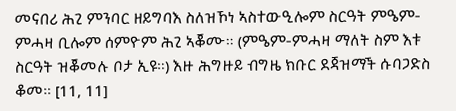መናበሪ ሕጊ ምንባር ዘይግባእ ስለዝኾነ ኣስተውዒሎም ስርዓት ምዔም-ምሓዛ ቢሎም ሰምዮም ሕጊ ኣቖሙ። (ምዔም-ምሓዛ ማለት ስም እቱ ስርዓት ዝቖመሉ ቦታ ኢዩ።) እዙ ሕግዙይ ብግዜ ክቡር ደጃዝማች ሱባጋድስ ቆመ። [11, 11]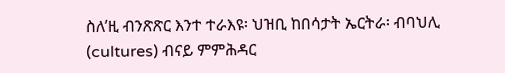ስለ’ዚ ብንጽጽር እንተ ተራእዩ፡ ህዝቢ ከበሳታት ኤርትራ፡ ብባህሊ (cultures) ብናይ ምምሕዳር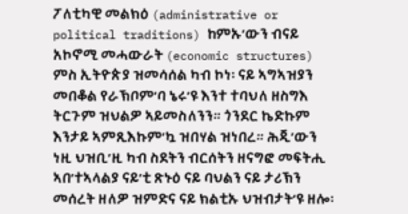ፖለቲካዊ መልክዕ (administrative or political traditions) ከምኡ’ውን ብናይ አኮኖሚ መሓውራት (economic structures) ምስ ኢትዮጵያ ዝመሳሰል ካብ ኮነ፡ ናይ ኣግኣዝያን መበቆል የራኽቦም’ባ ኔሩ’ዩ እንተ ተባህለ ዘስግእ ትርጉም ዝህልዎ ኣይመስለንን። ጎንደር ኬድኩም እንታይ ኣምጺእኩም’ኳ ዝበሃል ዝነበረ። ሕጂ’ውን ነዚ ህዝቢ’ዚ ካብ ስደትን ብርሰትን ዘናግፎ መፍትሒ ኣበ’ተኣላልያ ናይ’ቲ ጽኑዕ ናይ ባህልን ናይ ታሪኽን መሰረት ዘለዎ ዝምድና ናይ ክልቲኡ ህዝብታት’ዩ ዘሎ፡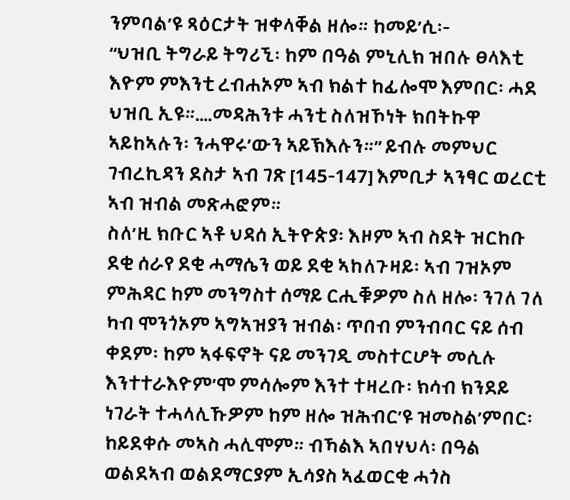ንምባል’ዩ ጻዕርታት ዝቀላቐል ዘሎ። ከመይ’ሲ፡-
“ህዝቢ ትግራይ ትግሪኚ፡ ከም በዓል ምኒሊክ ዝበሉ ፀላእቲ እዮም ምእንቲ ረብሐኦም ኣብ ክልተ ከፊሎሞ እምበር፡ ሓደ ህዝቢ ኢዩ።….መዳሕንቱ ሓንቲ ስለዝኾነት ክበትኩዋ ኣይከኣሉን፡ ንሓዋሩ’ውን ኣይኽእሉን።” ይብሉ መምህር ገብረኪዳን ደስታ ኣብ ገጽ [145-147] እምቢታ ኣንፃር ወረርቲ ኣብ ዝብል መጽሓፎም።
ስለ’ዚ ክቡር ኣቶ ህዳሰ ኢትዮጵያ፡ እዞም ኣብ ስደት ዝርከቡ ደቂ ሰራየ ደቂ ሓማሴን ወይ ደቂ ኣከለጉዛይ፡ ኣብ ገዝኦም ምሕዳር ከም መንግስተ ሰማይ ርሒቑዎም ስለ ዘሎ፡ ንገለ ገለ ካብ ሞንጎኦም ኣግኣዝያን ዝብል፡ ጥበብ ምንብባር ናይ ሰብ ቀደም፡ ከም ኣፋፍኖት ናይ መንገዲ መስተርሆት መሲሉ እንተተራእዮም’ሞ ምሳሎም እንተ ተዛረቡ፡ ክሳብ ክንደይ ነገራት ተሓላሊኹዎም ከም ዘሎ ዝሕብር’ዩ ዝመስል’ምበር፡ ከይደቀሱ መኣስ ሓሊሞም። ብኻልእ ኣበሃህላ፡ በዓል ወልደኣብ ወልደማርያም ኢሳያስ ኣፈወርቂ ሓጎስ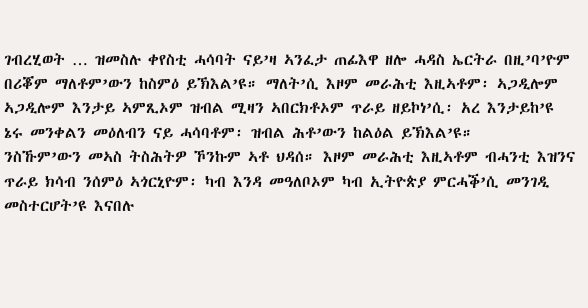ገብረሂወት … ዝመስሉ ቀየስቲ ሓሳባት ናይ’ዛ ኣንፈታ ጠፊእዋ ዘሎ ሓዳስ ኤርትራ በዚ’ባ’ዮም በሪቖም ማለቶም’ውን ከስምዕ ይኽእል’ዩ። ማለት’ሲ እዞም መራሕቲ እዚኣቶም፡ ኣጋዲሎም ኣጋዲሎም እንታይ ኣምጺኦም ዝብል ሚዛን ኣበርክቶኦም ጥራይ ዘይኮነ’ሲ፡ አረ እንታይከ’ዩ ኔሩ መንቀልን መዕለብን ናይ ሓሳባቶም፡ ዝብል ሕቶ’ውን ከልዕል ይኽእል’ዩ።
ንስኹም’ውን መኣስ ትስሕትዎ ኾንኩም ኣቶ ህዳሰ። እዞም መራሕቲ እዚኣቶም ብሓንቲ እዝንና ጥራይ ክሳብ ንሰምዕ ኣጎርኒዮም፡ ካብ እንዳ መዓለቦኦም ካብ ኢትዮጵያ ምርሓቕ’ሲ መንገዲ መስተርሆት’ዩ እናበሉ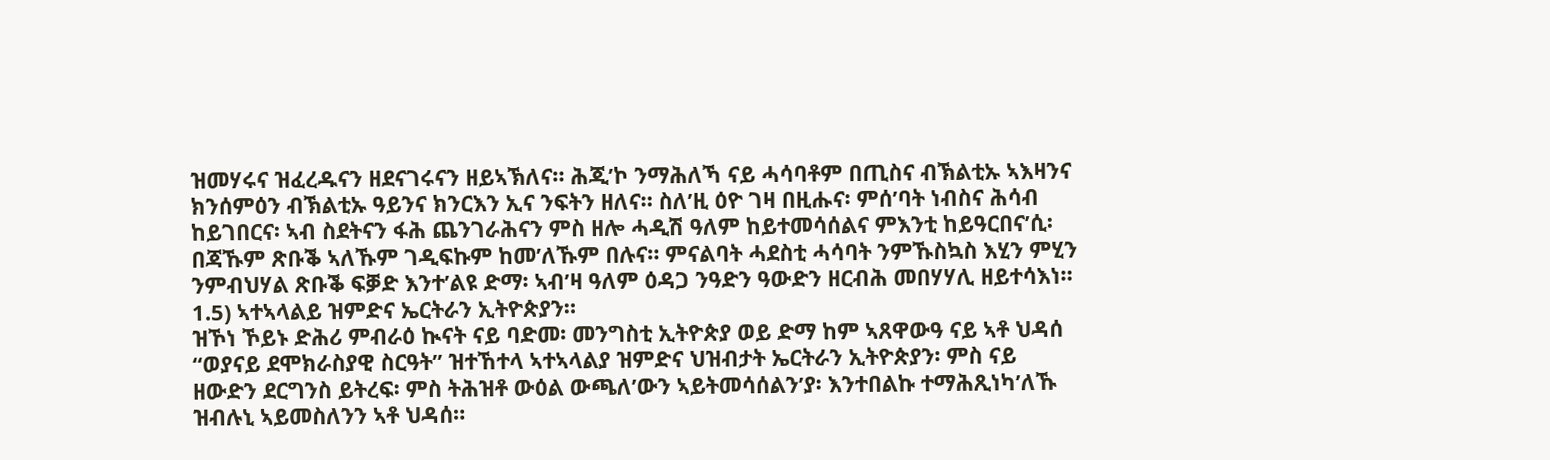ዝመሃሩና ዝፈረዱናን ዘደናገሩናን ዘይኣኽለና። ሕጂ’ኮ ንማሕለኻ ናይ ሓሳባቶም በጢስና ብኽልቲኡ ኣእዛንና ክንሰምዕን ብኽልቲኡ ዓይንና ክንርእን ኢና ንፍትን ዘለና። ስለ’ዚ ዕዮ ገዛ በዚሑና፡ ምሰ’ባት ነብስና ሕሳብ ከይገበርና፡ ኣብ ስደትናን ፋሕ ጨንገራሕናን ምስ ዘሎ ሓዲሽ ዓለም ከይተመሳሰልና ምእንቲ ከይዓርበና’ሲ፡ በጃኹም ጽቡቕ ኣለኹም ገዲፍኩም ከመ’ለኹም በሉና። ምናልባት ሓደስቲ ሓሳባት ንምኹስኳስ እሂን ምሂን ንምብህሃል ጽቡቕ ፍቓድ እንተ’ልዩ ድማ፡ ኣብ’ዛ ዓለም ዕዳጋ ንዓድን ዓውድን ዘርብሕ መበሃሃሊ ዘይተሳእነ።
1.5) ኣተኣላልይ ዝምድና ኤርትራን ኢትዮጵያን።
ዝኾነ ኾይኑ ድሕሪ ምብራዕ ኲናት ናይ ባድመ፡ መንግስቲ ኢትዮጵያ ወይ ድማ ከም ኣጸዋውዓ ናይ ኣቶ ህዳሰ “ወያናይ ደሞክራስያዊ ስርዓት” ዝተኸተላ ኣተኣላልያ ዝምድና ህዝብታት ኤርትራን ኢትዮጵያን፡ ምስ ናይ ዘውድን ደርግንስ ይትረፍ፡ ምስ ትሕዝቶ ውዕል ውጫለ’ውን ኣይትመሳሰልን’ያ፡ እንተበልኩ ተማሕጺነካ’ለኹ ዝብሉኒ ኣይመስለንን ኣቶ ህዳሰ።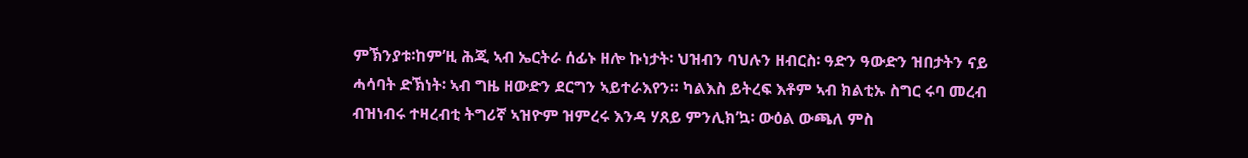ምኽንያቱ፡ከም’ዚ ሕጂ ኣብ ኤርትራ ሰፊኑ ዘሎ ኩነታት፡ ህዝብን ባህሉን ዘብርስ፡ ዓድን ዓውድን ዝበታትን ናይ ሓሳባት ድኽነት፡ ኣብ ግዜ ዘውድን ደርግን ኣይተራእየን። ካልእስ ይትረፍ እቶም ኣብ ክልቲኡ ስግር ሩባ መረብ ብዝነብሩ ተዛረብቲ ትግሪኛ ኣዝዮም ዝምረሩ እንዳ ሃጸይ ምንሊክ’ኳ፡ ውዕል ውጫለ ምስ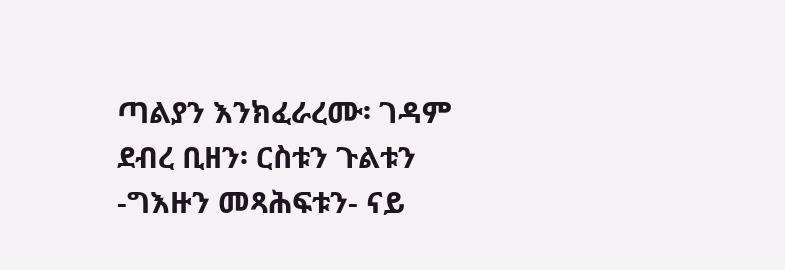ጣልያን እንክፈራረሙ፡ ገዳም ደብረ ቢዘን፡ ርስቱን ጉልቱን -ግእዙን መጻሕፍቱን- ናይ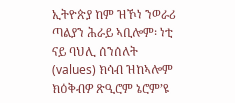ኢትዮጵያ ከም ዝኾነ ንወራሪ ጣልያን ሕራይ ኣቢሎም፡ ነቲ ናይ ባህሊ ሰንሰለት (values) ክሳብ ዝከኣሎም ክዕቅብዎ ጽዒሮም ኔሮም’ዩ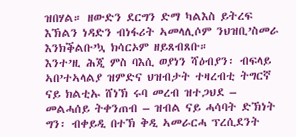ዝበሃል። ዘውድን ደርግን ድማ ካልእስ ይትረፍ እኽልን ነዳድን ብነፋሪት ኣመላሊሶም ንህዝቢ’ስመራ እንክቕልቡ’ኳ ክሳርኦም ዘይጸብጸቡ።
እንተ’ዚ ሕጂ ምስ ባእሲ ወያነን ሻዕብያን፡ ብፍላይ ኣበ’ተኣላልያ ዝምድና ህዝብታት ተዛረብቲ ትግርኛ ናይ ክልቲኡ ሸነኽ ሩባ መረብ ዝተጋህደ – መልሓሰይ ትቀንጠብ – ዝብል ናይ ሓሳባት ድኽነት ግን፡ ብቀይዲ በተኽ ቅዲ ኣመራርሓ ፕረሲደንት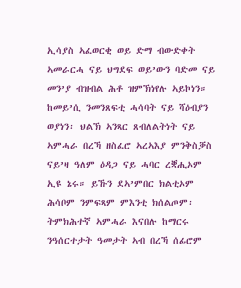ኢሳያስ ኣፈወርቂ ወይ ድማ ብውድቀት ኣመራርሓ ናይ ህግደፍ ወይ’ውን ባድመ ናይ መን’ያ ብዝብል ሕቶ ዝምኽነየሉ ኣይኮነን። ከመይ’ሲ ንመንጸፍቲ ሓሳባት ናይ ሻዕብያን ወያነን፡ ህልኽ ኣንጻር ጸብለልትነት ናይ ኣምሓራ በረኻ ዘስፈሮ ኣረኣእያ ምንቅስቓስ ናይ’ዛ ዓለም ዕዳጋ ናይ ሓባር ረቛሒኦም ኢዩ ኔሩ። ይኹን ደኣ’ምበር ክልቲኦም ሕሳቦም ንምፍጻም ምእንቲ ክሰልጦም፡ ትምክሕተኛ ኣምሓራ እናበሉ ከማርሩ ንዓሰርተታት ዓመታት ኣብ በረኻ ሰፊሮም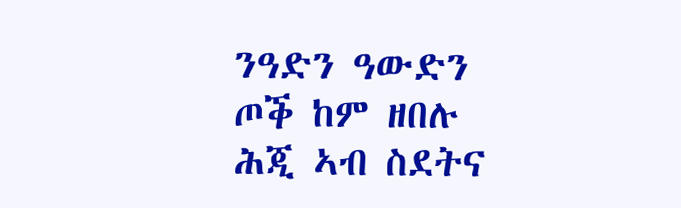ንዓድን ዓውድን ጦቕ ከም ዘበሉ ሕጂ ኣብ ስደትና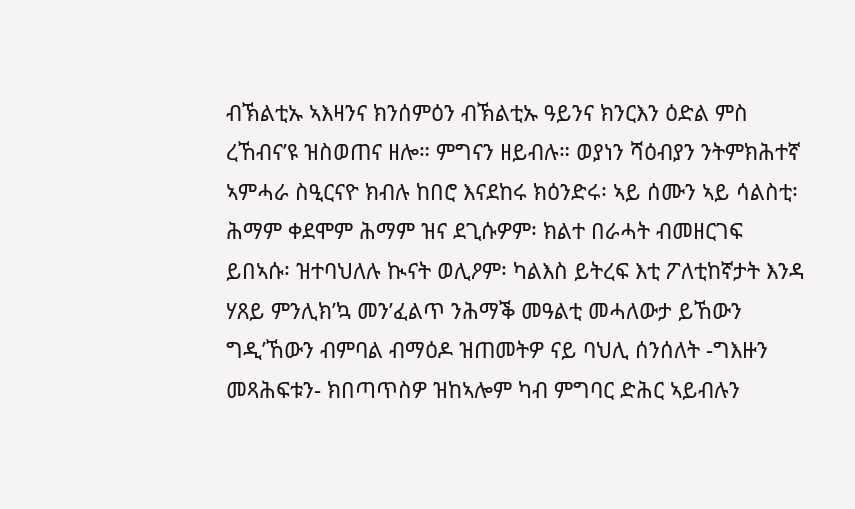ብኽልቲኡ ኣእዛንና ክንሰምዕን ብኽልቲኡ ዓይንና ክንርእን ዕድል ምስ ረኸብና’ዩ ዝስወጠና ዘሎ። ምግናን ዘይብሉ። ወያነን ሻዕብያን ንትምክሕተኛ ኣምሓራ ስዒርናዮ ክብሉ ከበሮ እናደከሩ ክዕንድሩ፡ ኣይ ሰሙን ኣይ ሳልስቲ፡ ሕማም ቀደሞም ሕማም ዝና ደጊሱዎም፡ ክልተ በራሓት ብመዘርገፍ ይበኣሱ፡ ዝተባህለሉ ኲናት ወሊዖም፡ ካልእስ ይትረፍ እቲ ፖለቲከኛታት እንዳ ሃጸይ ምንሊክ’ኳ መን’ፈልጥ ንሕማቕ መዓልቲ መሓለውታ ይኸውን ግዲ’ኸውን ብምባል ብማዕዶ ዝጠመትዎ ናይ ባህሊ ሰንሰለት -ግእዙን መጻሕፍቱን- ክበጣጥስዎ ዝከኣሎም ካብ ምግባር ድሕር ኣይብሉን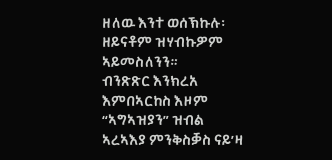ዘለዉ እንተ ወሰኽኩሉ፡ ዘይናቶም ዝሃብኩዎም ኣይመስለንን።
ብንጽጽር እንክረአ እምበኣርከስ እዞም “ኣግኣዝያን” ዝብል ኣረኣእያ ምንቅስቓስ ናይ’ዛ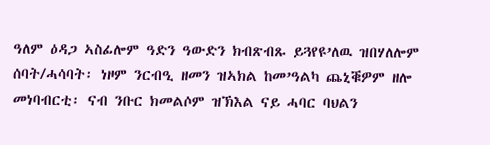ዓለም ዕዳጋ ኣስፊሎም ዓድን ዓውድን ክብጽብጹ ይጓየዩ’ለዉ ዝበሃለሎም ሰባት/ሓሳባት፡ ነዞም ንርብዒ ዘመን ዝኣክል ከመ’ዓልካ ጨኒቑዎም ዘሎ መነባብርቲ፡ ናብ ንቡር ክመልሶም ዝኽእል ናይ ሓባር ባህልን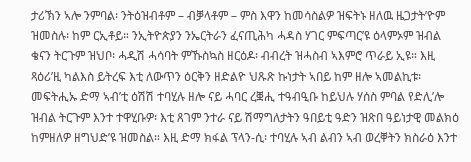ታሪኽን ኣሎ ንምባል፡ ንትዕዝብቶም – ብቓላቶም – ምስ እዋን ከመሳስልዎ ዝፍትኑ ዘለዉ ዜጋታት’ዮም ዝመስሉ፡ ከም ርኢቶይ። ንኢትዮጵያን ንኤርትራን ፈናጢሕካ ሓዳስ ሃገር ምፍጣር’ዩ ዕላምኦም ዝብል ቄናን ትርጉም ዝህቦ፡ ሓዲሽ ሓሳባት ምኹስኳስ ዘርዕዶ፡ ብብረት ዝሓስብ ኣእምሮ ጥራይ ኢዩ። እዚ ጻዕሪ’ዚ ካልእስ ይትረፍ እቲ ለውጥን ዕርቅን ዘድልዮ ህጹጽ ኩነታት ኣበይ ከም ዘሎ ኣመልኪቱ፡ መፍትሒኡ ድማ ኣብ’ቲ ዕሽሽ ተባሂሉ ዘሎ ናይ ሓባር ረቛሒ ተዓብዒቡ ከይህሉ ሃሰስ ምባል የድሊ’ሎ ዝብል ትርጉም እንተ ተዋሂቡዎ፡ እቲ ጸገም ንተራ ናይ ሽማግለታትን ዓበይቲ ዓድን ዝጽበ ዓይነታዊ መልክዕ ከምዘለዎ ዘግህድ’ዩ ዝመስል። እዚ ድማ ክፋል ፕላን-ሲ፡ ተባሂሉ ኣብ ልብን ኣብ ወረቐትን ክስራዕ እንተ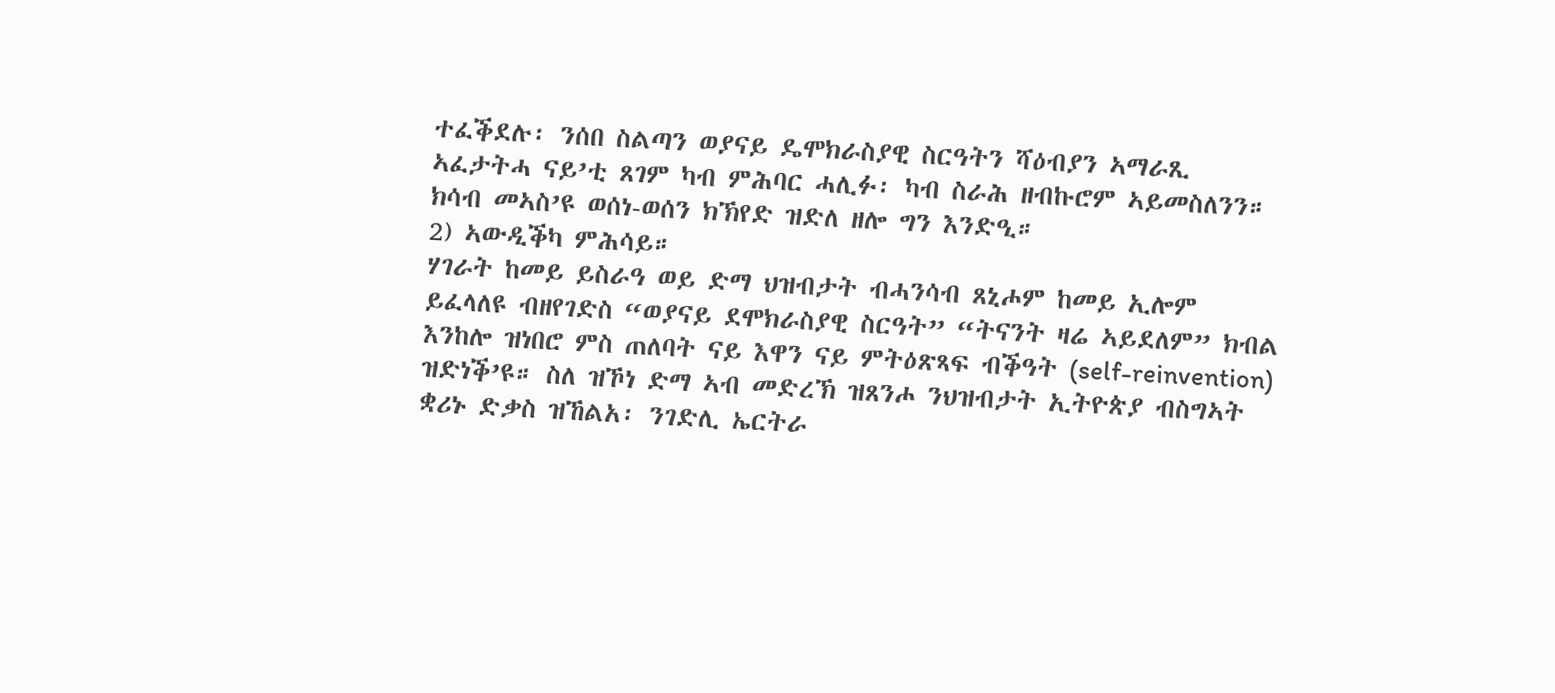ተፈቕደሉ፡ ንሰበ ስልጣን ወያናይ ዴሞክራስያዊ ስርዓትን ሻዕብያን ኣማራጺ ኣፈታትሓ ናይ’ቲ ጸገም ካብ ምሕባር ሓሊፉ፡ ካብ ስራሕ ዘብኩሮም ኣይመስለንን። ክሳብ መኣስ’ዩ ወሰነ-ወሰን ክኽየድ ዝድለ ዘሎ ግን እንድዒ።
2) ኣውዲቕካ ምሕሳይ።
ሃገራት ከመይ ይስራዓ ወይ ድማ ህዝብታት ብሓንሳብ ጸኒሖም ከመይ ኢሎም ይፈላለዩ ብዘየገድስ “ወያናይ ደሞክራስያዊ ስርዓት” “ትናንት ዛሬ ኣይደለም” ክብል እንከሎ ዝነበሮ ምስ ጠለባት ናይ እዋን ናይ ምትዕጽጻፍ ብቕዓት (self-reinvention) ዝድነቕ’ዩ። ስለ ዝኾነ ድማ ኣብ መድረኽ ዝጸንሖ ንህዝብታት ኢትዮጵያ ብስግኣት ቋሪኑ ድቃስ ዝኸልአ፡ ንገድሊ ኤርትራ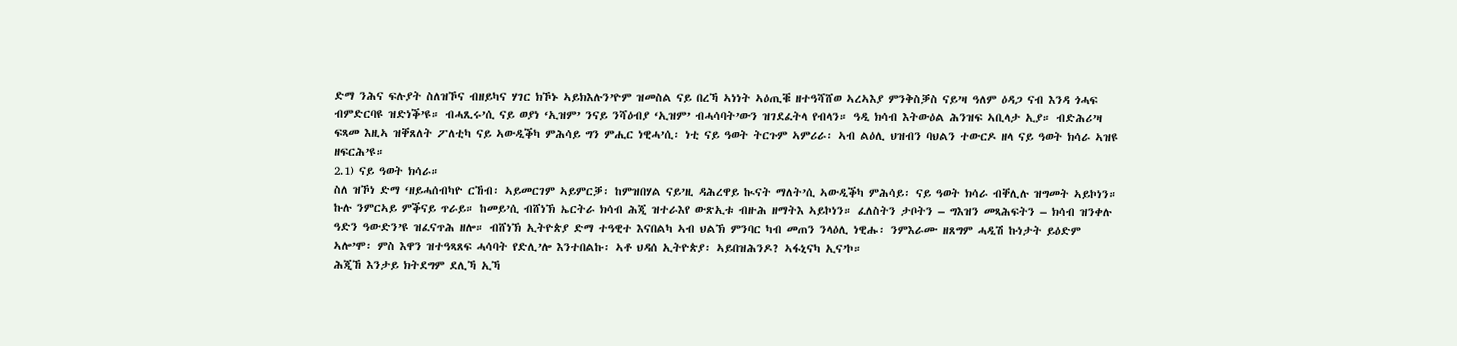ድማ ንሕና ፍሉያት ስለዝኾና ብዘይካና ሃገር ክኾኑ ኣይክእሉን’ዮም ዝመስል ናይ በረኻ ኣነነት ኣዕጢቑ ዘተዓሻሸወ ኣረኣእያ ምንቅስቓስ ናይ’ዛ ዓለም ዕዳጋ ናብ እንዳ ጎሓፍ ብምድርባዩ ዝድነቕ’ዩ። ብሓጺሩ’ሲ ናይ ወያነ ‘ኢዝም’ ንናይ ንሻዕብያ ‘ኢዝም’ ብሓሳባት’ውን ዝገደፈትላ የብላን። ዓዲ ክሳብ እትውዕል ሕንዝፍ ኣቢላታ ኢያ። ብድሕሪ’ዛ ፍጻመ እዚኣ ዝቐጸለት ፖለቲካ ናይ ኣውዲቕካ ምሕሳይ ግን ምሒር ነዊሓ’ሲ፡ ነቲ ናይ ዓወት ትርጉም ኣምሪራ፡ ኣብ ልዕሊ ህዝብን ባህልን ተውርዶ ዘላ ናይ ዓወት ክሳራ ኣዝዩ ዘፍርሕ’ዩ።
2.1) ናይ ዓወት ክሳራ።
ስለ ዝኾነ ድማ ‘ዘይሓሰብካዮ ርኸብ፡ ኣይመርገም ኣይምርቓ፡ ከምዝበሃል ናይ’ዚ ዳሕረዋይ ኲናት ማለት’ሲ ኣውዲቕካ ምሕሳይ፡ ናይ ዓወት ክሳራ ብቐሊሉ ዝግመት ኣይኮነን። ኩሉ ንምርኣይ ምቕናይ ጥራይ። ከመይ’ሲ ብሸነኽ ኤርትራ ክሳብ ሕጂ ዝተራእየ ውጽኢቱ ብዙሕ ዘማትእ ኣይኮነን። ፈለስትን ታቦትን – ግእዝን መጻሕፍትን – ክሳብ ዝንቀሉ ዓድን ዓውድን’ዩ ዝፈናጥሕ ዘሎ። ብሸነኽ ኢትዮጵያ ድማ ተዓዊተ እናበልካ ኣብ ህልኽ ምንባር ካብ መጠን ንላዕሊ ነዊሑ፡ ንምእራሙ ዘጸግም ሓዲሽ ኩነታት ይዕድም ኣሎ’ሞ፡ ምስ እዋን ዝተዓጻጸፍ ሓሳባት የድሊ’ሎ እንተበልኩ፡ ኣቶ ህዳሰ ኢትዮጵያ፡ ኣይበዝሕንዶ? ኣፋኒናካ ኢና’ኮ።
ሕጂኸ እንታይ ክትደግም ደሊኻ ኢኻ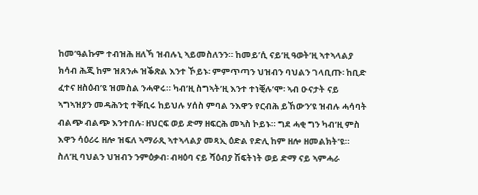ከመ’ዓልኩም ተብዝሕ ዘለኻ ዝብሉኒ ኣይመስለንን። ከመይ’ሲ ናይ’ዚ ዓወት’ዚ ኣተኣላልያ ክሳብ ሕጂ ከም ዝጸንሖ ዝቕጽል እንተ ኾይኑ፡ ምምጥጣን ህዝብን ባህልን ገላቢጡ፡ ከቢድ ፈተና ዘስዕብ’ዩ ዝመስል ንሓዋሩ። ካብ’ዚ ስግኣት’ዚ እንተ ተነቒሉ’ሞ፡ ኣብ ዑናታት ናይ ኣግኣዝያን መዳሕንቲ ተቐቢሩ ከይህሉ ሃሰስ ምባል ንእዋን የርብሕ ይኸውን’ዩ ዝብሉ ሓሳባት ብልጭ ብልጭ እንተበሉ፡ ዘህርፍ ወይ ድማ ዘፍርሕ መኣስ ኮይኑ። ግደ ሓቂ ግን ካብ’ዚ ምስ እዋን ሳዕሪሩ ዘሎ ዝፍለ ኣማራጺ ኣተኣላልያ መጻኢ ዕድል የድሊ ከም ዘሎ ዘመልክት’ዩ። ስለ’ዚ ባህልን ህዝብን ንምዕቃብ፡ ብዛዕባ ናይ ሻዕብያ ሽፍትነት ወይ ድማ ናይ ኣምሓራ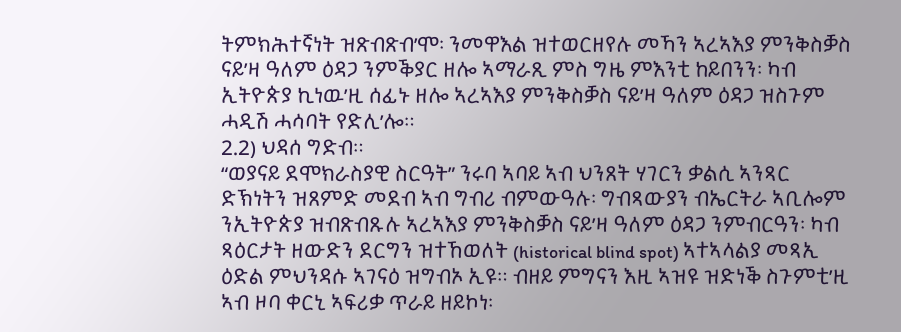ትምክሕተኛነት ዝጽብጽብ’ሞ፡ ንመዋእል ዝተወርዘየሉ መኻን ኣረኣእያ ምንቅስቓስ ናይ’ዛ ዓለም ዕዳጋ ንምቕያር ዘሎ ኣማራጺ ምስ ግዜ ምእንቲ ከይበንን፡ ካብ ኢትዮጵያ ኪነዉ’ዚ ሰፊኑ ዘሎ ኣረኣእያ ምንቅስቓስ ናይ’ዛ ዓለም ዕዳጋ ዝስጉም ሓዲሽ ሓሳባት የድሊ’ሎ።
2.2) ህዳሰ ግድብ።
“ወያናይ ደሞክራስያዊ ስርዓት” ንሩባ ኣባይ ኣብ ህንጸት ሃገርን ቃልሲ ኣንጻር ድኽነትን ዝጸምድ መደብ ኣብ ግብሪ ብምውዓሉ፡ ግብጻውያን ብኤርትራ ኣቢሎም ንኢትዮጵያ ዝብጽብጹሉ ኣረኣእያ ምንቅስቓስ ናይ’ዛ ዓለም ዕዳጋ ንምብርዓን፡ ካብ ጻዕርታት ዘውድን ደርግን ዝተኸወለት (historical blind spot) ኣተኣላልያ መጻኢ ዕድል ምህንዳሱ ኣገናዕ ዝግብኦ ኢዩ። ብዘይ ምግናን እዚ ኣዝዩ ዝድነቕ ስጉምቲ’ዚ ኣብ ዞባ ቀርኒ ኣፍሪቃ ጥራይ ዘይኮነ፡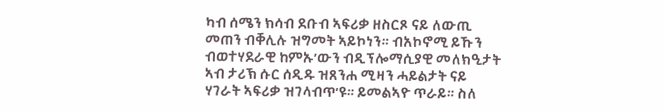ካብ ሰሜን ክሳብ ደቡብ ኣፍሪቃ ዘስርጾ ናይ ለውጢ መጠን ብቐሊሉ ዝግመት ኣይኮነን። ብአኮኖሚ ይኹን ብወተሃደራዊ ከምኡ’ውን ብዲፕሎማሲያዊ መለክዒታት ኣብ ታሪኽ ሱር ሰዲዱ ዝጸንሐ ሚዛን ሓይልታት ናይ ሃገራት ኣፍሪቃ ዝገላብጥ’ዩ። ይመልኣዮ ጥራይ። ስለ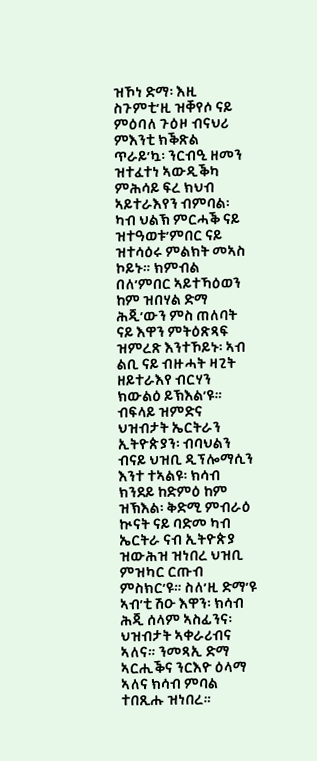ዝኾነ ድማ፡ እዚ ስጉምቲ’ዚ ዝቐየሶ ናይ ምዕባለ ጉዕዞ ብናህሪ ምእንቲ ክቕጽል ጥራይ’ኳ፡ ንርብዒ ዘመን ዝተፈተነ ኣውዲቕካ ምሕሳይ ፍረ ክህብ ኣይተራእየን ብምባል፡
ካብ ህልኽ ምርሓቕ ናይ ዝተዓወቱ’ምበር ናይ ዝተሳዕሩ ምልክት መኣስ ኮይኑ። ክምብል በለ’ምበር ኣይተኻዕወን ከም ዝበሃል ድማ ሕጂ’ውን ምስ ጠለባት ናይ እዋን ምትዕጽጻፍ ዝምረጽ እንተኾይኑ፡ ኣብ ልቢ ናይ ብዙሓት ዛጊት ዘይተራእየ ብርሃን ክውልዕ ይኽእል’ዩ። ብፍላይ ዝምድና ህዝብታት ኤርትራን ኢትዮጵያን፡ ብባህልን ብናይ ህዝቢ ዲፕሎማሲን እንተ ተኣልዩ፡ ክሳብ ክንደይ ከድምዕ ከም ዝኽእል፡ ቅድሚ ምብራዕ ኲናት ናይ ባድመ ካብ ኤርትራ ናብ ኢትዮጵያ ዝውሕዝ ዝነበረ ህዝቢ ምዝካር ርጡብ ምስክር’ዩ። ስለ’ዚ ድማ’ዩ ኣብ’ቲ ሽዑ እዋን፡ ክሳብ ሕጂ ሰላም ኣስፊንና፡ ህዝብታት ኣቀራሪብና ኣለና። ንመጻኢ ድማ ኣርሒቕና ንርእዮ ዕላማ ኣለና ክሳብ ምባል ተበጺሑ ዝነበረ።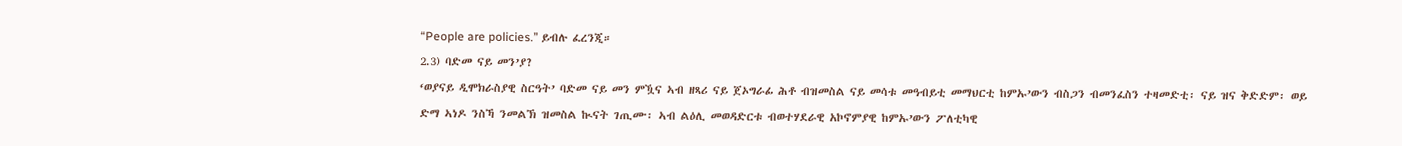“People are policies.” ይብሉ ፈረንጂ።
2.3) ባድመ ናይ መን’ያ?
‘ወያናይ ዲሞክራስያዊ ስርዓት’ ባድመ ናይ መን ምዃና ኣብ ዘጻሪ ናይ ጀኦግራፊ ሕቶ ብዝመስል ናይ መሳቱ መዓብይቲ መማህርቲ ከምኡ’ውን ብስጋን ብመንፈስን ተዛመድቲ፡ ናይ ዝና ቅድድም፡ ወይ ድማ ኣነዶ ንስኻ ንመልኽ ዝመስል ኲናት ገጢሙ፡ ኣብ ልዕሊ መወዳድርቱ ብወተሃደራዊ አኮኖምያዊ ከምኡ’ውን ፖለቲካዊ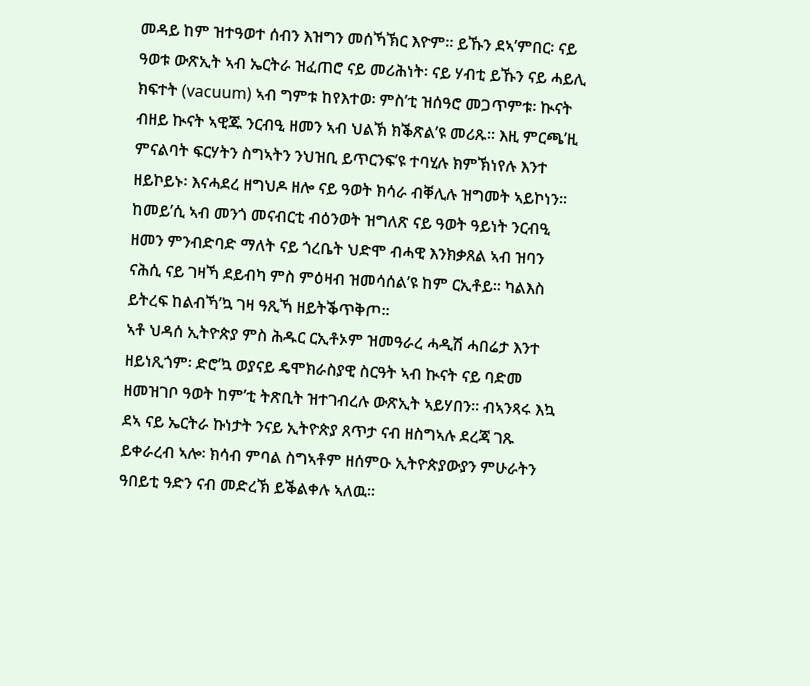መዳይ ከም ዝተዓወተ ሰብን እዝግን መሰኻኽር እዮም። ይኹን ደኣ’ምበር፡ ናይ ዓወቱ ውጽኢት ኣብ ኤርትራ ዝፈጠሮ ናይ መሪሕነት፡ ናይ ሃብቲ ይኹን ናይ ሓይሊ ክፍተት (vacuum) ኣብ ግምቱ ከየእተወ፡ ምስ’ቲ ዝሰዓሮ መጋጥምቱ፡ ኲናት ብዘይ ኲናት ኣዊጁ ንርብዒ ዘመን ኣብ ህልኽ ክቕጽል’ዩ መሪጹ። እዚ ምርጫ’ዚ ምናልባት ፍርሃትን ስግኣትን ንህዝቢ ይጥርንፍ’ዩ ተባሂሉ ክምኽነየሉ እንተ ዘይኮይኑ፡ እናሓደረ ዘግህዶ ዘሎ ናይ ዓወት ክሳራ ብቐሊሉ ዝግመት ኣይኮነን። ከመይ’ሲ ኣብ መንጎ መናብርቲ ብዕንወት ዝግለጽ ናይ ዓወት ዓይነት ንርብዒ ዘመን ምንብድባድ ማለት ናይ ጎረቤት ህድሞ ብሓዊ እንክቃጸል ኣብ ዝባን ናሕሲ ናይ ገዛኻ ደይብካ ምስ ምዕዛብ ዝመሳሰል’ዩ ከም ርኢቶይ። ካልእስ ይትረፍ ከልብኻ’ኳ ገዛ ዓጺኻ ዘይትቕጥቅጦ።
ኣቶ ህዳሰ ኢትዮጵያ ምስ ሕዱር ርኢቶኦም ዝመዓራረ ሓዲሽ ሓበሬታ እንተ ዘይነጺጎም፡ ድሮ’ኳ ወያናይ ዴሞክራስያዊ ስርዓት ኣብ ኲናት ናይ ባድመ ዘመዝገቦ ዓወት ከም’ቲ ትጽቢት ዝተገብረሉ ውጽኢት ኣይሃበን። ብኣንጻሩ እኳ ደኣ ናይ ኤርትራ ኩነታት ንናይ ኢትዮጵያ ጸጥታ ናብ ዘስግኣሉ ደረጃ ገጹ ይቀራረብ ኣሎ፡ ክሳብ ምባል ስግኣቶም ዘሰምዑ ኢትዮጵያውያን ምሁራትን ዓበይቲ ዓድን ናብ መድረኽ ይቕልቀሉ ኣለዉ።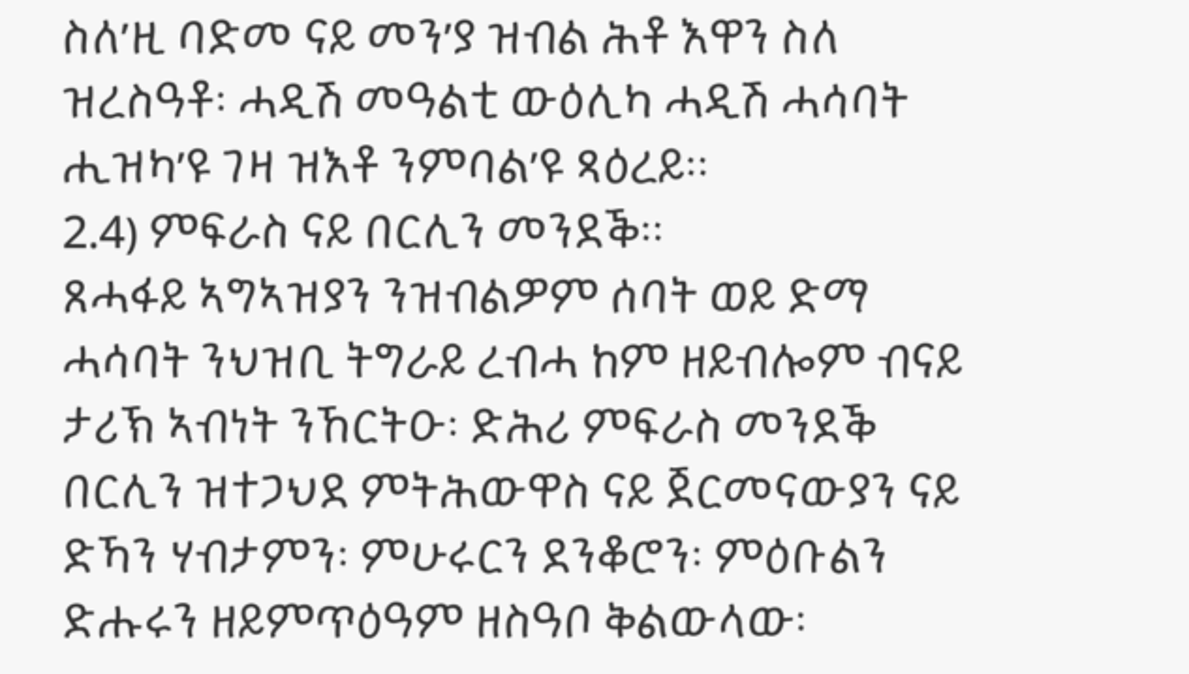ስለ’ዚ ባድመ ናይ መን’ያ ዝብል ሕቶ እዋን ስለ ዝረስዓቶ፡ ሓዲሽ መዓልቲ ውዕሊካ ሓዲሽ ሓሳባት ሒዝካ’ዩ ገዛ ዝእቶ ንምባል’ዩ ጻዕረይ።
2.4) ምፍራስ ናይ በርሊን መንደቕ።
ጸሓፋይ ኣግኣዝያን ንዝብልዎም ሰባት ወይ ድማ ሓሳባት ንህዝቢ ትግራይ ረብሓ ከም ዘይብሎም ብናይ ታሪኽ ኣብነት ንኸርትዑ፡ ድሕሪ ምፍራስ መንደቕ በርሊን ዝተጋህደ ምትሕውዋስ ናይ ጀርመናውያን ናይ ድኻን ሃብታምን፡ ምሁሩርን ደንቆሮን፡ ምዕቡልን ድሑሩን ዘይምጥዕዓም ዘስዓቦ ቅልውላው፡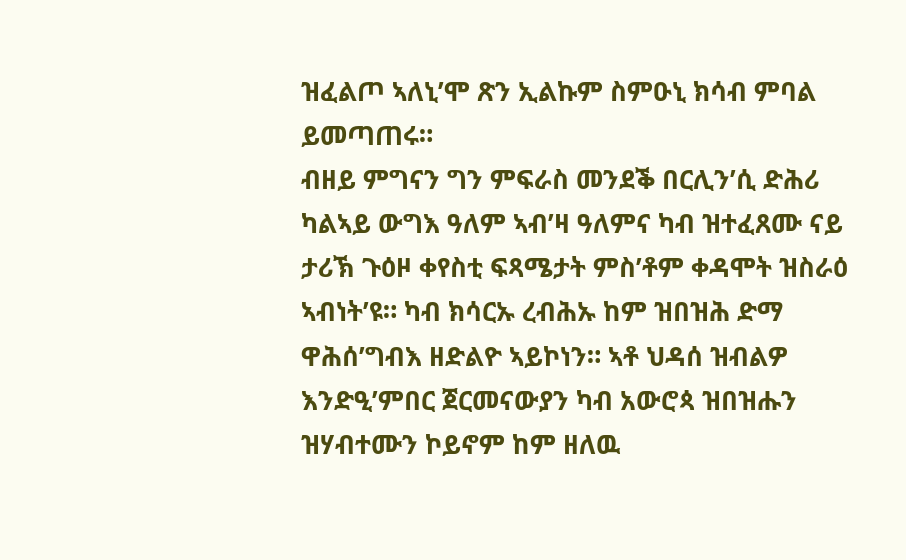ዝፈልጦ ኣለኒ’ሞ ጽን ኢልኩም ስምዑኒ ክሳብ ምባል ይመጣጠሩ።
ብዘይ ምግናን ግን ምፍራስ መንደቕ በርሊን’ሲ ድሕሪ ካልኣይ ውግእ ዓለም ኣብ’ዛ ዓለምና ካብ ዝተፈጸሙ ናይ ታሪኽ ጉዕዞ ቀየስቲ ፍጻሜታት ምስ’ቶም ቀዳሞት ዝስራዕ ኣብነት’ዩ። ካብ ክሳርኡ ረብሕኡ ከም ዝበዝሕ ድማ ዋሕሰ’ግብእ ዘድልዮ ኣይኮነን። ኣቶ ህዳሰ ዝብልዎ እንድዒ’ምበር ጀርመናውያን ካብ አውሮጳ ዝበዝሑን ዝሃብተሙን ኮይኖም ከም ዘለዉ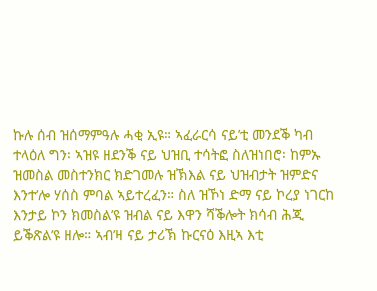ኩሉ ሰብ ዝሰማምዓሉ ሓቂ ኢዩ። ኣፈራርሳ ናይ’ቲ መንደቕ ካብ ተላዕለ ግን፡ ኣዝዩ ዘደንቕ ናይ ህዝቢ ተሳትፎ ስለዝነበሮ፡ ከምኡ ዝመስል መስተንክር ክድገመሉ ዝኽእል ናይ ህዝብታት ዝምድና እንተ’ሎ ሃሰስ ምባል ኣይተረፈን። ስለ ዝኾነ ድማ ናይ ኮረያ ነገርከ እንታይ ኮን ክመስል’ዩ ዝብል ናይ እዋን ሻቕሎት ክሳብ ሕጂ ይቕጽል’ዩ ዘሎ። ኣብ’ዛ ናይ ታሪኽ ኩርናዕ እዚኣ እቲ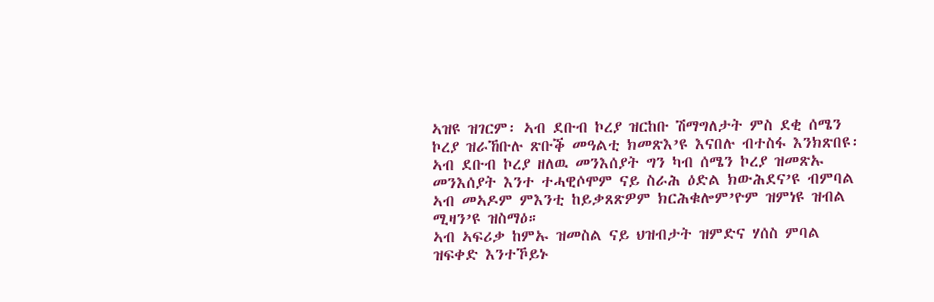ኣዝዩ ዝገርም፡ ኣብ ደቡብ ኮረያ ዝርከቡ ሽማግለታት ምስ ደቂ ሰሜን ኮረያ ዝራኸቡሉ ጽቡቕ መዓልቲ ክመጽእ’ዩ እናበሉ ብተስፋ እንክጽበዩ፡ ኣብ ደቡብ ኮረያ ዘለዉ መንእሰያት ግን ካብ ሰሜን ኮረያ ዝመጽኡ መንእሰያት እንተ ተሓዊሶሞም ናይ ስራሕ ዕድል ክውሕደና’ዩ ብምባል ኣብ መኣዶም ምእንቲ ከይቃጸጽዎም ክርሕቁሎም’ዮም ዝምነዩ ዝብል ሚዛን’ዩ ዝስማዕ።
ኣብ ኣፍሪቃ ከምኡ ዝመስል ናይ ህዝብታት ዝምድና ሃሰስ ምባል ዝፍቀድ እንተኾይኑ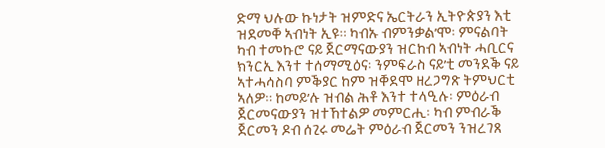ድማ ህሉው ኩነታት ዝምድና ኤርትራን ኢትዮጵያን እቲ ዝደመቐ ኣብነት ኢዩ። ካብኡ ብምንቃል’ሞ፡ ምናልባት ካብ ተመኩሮ ናይ ጀርማናውያን ዝርከብ ኣብነት ሓቢርና ክንርኢ እንተ ተሰማሚዕና፡ ንምፍራስ ናይ’ቲ መንደቕ ናይ ኣተሓሳስባ ምቕያር ከም ዝቐደሞ ዘረጋግጽ ትምህርቲ ኣለዎ። ከመይ’ሉ ዝብል ሕቶ እንተ ተላዒሉ፡ ምዕራብ ጀርመናውያን ዝተኸተልዎ መምርሒ፡ ካብ ምብራቕ ጀርመን ዶብ ሰጊሩ መሬት ምዕራብ ጀርመን ንዝረገጸ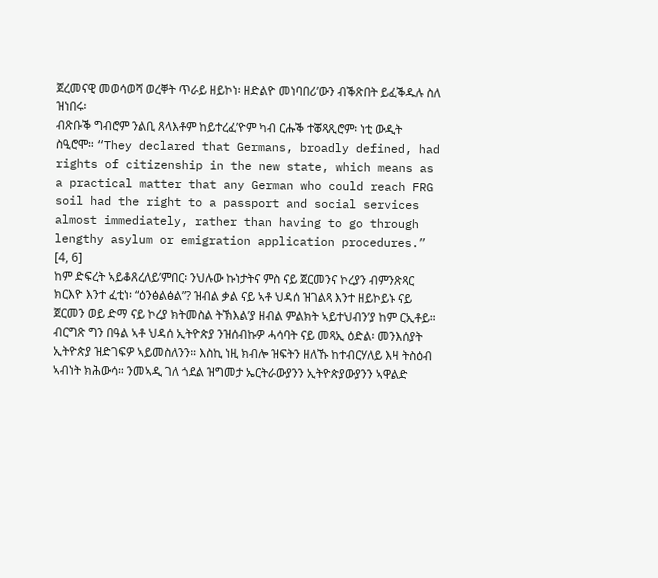ጀረመናዊ መወሳወሻ ወረቐት ጥራይ ዘይኮነ፡ ዘድልዮ መነባበሪ’ውን ብቕጽበት ይፈቕዱሉ ስለ ዝነበሩ፡
ብጽቡቕ ግብሮም ንልቢ ጸላእቶም ከይተረፈ’ዮም ካብ ርሑቕ ተቖጻጺሮም፡ ነቲ ውዲት ስዒሮሞ። “They declared that Germans, broadly defined, had rights of citizenship in the new state, which means as a practical matter that any German who could reach FRG soil had the right to a passport and social services almost immediately, rather than having to go through lengthy asylum or emigration application procedures.” [4, 6]
ከም ድፍረት ኣይቆጸረለይ’ምበር፡ ንህሉው ኩነታትና ምስ ናይ ጀርመንና ኮረያን ብምንጽጻር ክርእዮ እንተ ፈቲነ፡ “ዕንፅልፅል”? ዝብል ቃል ናይ ኣቶ ህዳሰ ዝገልጻ እንተ ዘይኮይኑ ናይ ጀርመን ወይ ድማ ናይ ኮረያ ክትመስል ትኽእል’ያ ዘብል ምልክት ኣይተህብን’ያ ከም ርኢቶይ።
ብርግጽ ግን በዓል ኣቶ ህዳሰ ኢትዮጵያ ንዝሰብኩዎ ሓሳባት ናይ መጻኢ ዕድል፡ መንእሰያት ኢትዮጵያ ዝድገፍዎ ኣይመስለንን። እስኪ ነዚ ክብሎ ዝፍትን ዘለኹ ከተብርሃለይ እዛ ትስዕብ ኣብነት ክሕውሳ። ንመኣዲ ገለ ጎደል ዝግመታ ኤርትራውያንን ኢትዮጵያውያንን ኣዋልድ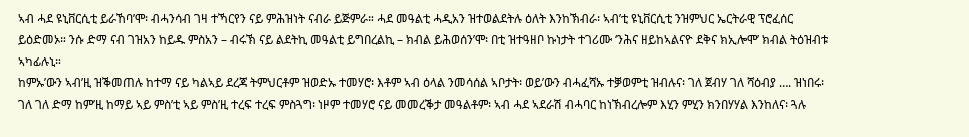ኣብ ሓደ ዩኒቨርሲቲ ይራኸባ’ሞ፡ ብሓንሳብ ገዛ ተኻርየን ናይ ምሕዝነት ናብራ ይጅምራ። ሓደ መዓልቲ ሓዲአን ዝተወልደትሉ ዕለት እንከኽብራ፡ ኣብ’ቲ ዩኒቨርሲቲ ንዝምህር ኤርትራዊ ፕሮፈሰር ይዕድመኦ። ንሱ ድማ ናብ ገዝአን ከይዱ ምስአን – ብሩኽ ናይ ልደትኪ መዓልቲ ይግበረልኪ – ክብል ይሕወሰን’ሞ፡ በቲ ዝተዓዘቦ ኩነታት ተገሪሙ ‘ንሕና ዘይከኣልናዮ ደቅና ክኢሎሞ’ ክብል ትዕዝብቱ ኣካፊሉኒ።
ከምኡ’ውን ኣብ’ዚ ዝቕመጠሉ ከተማ ናይ ካልኣይ ደረጃ ትምህርቶም ዝወድኡ ተመሃሮ፡ እቶም ኣብ ዕላል ንመሳሰል ኣቦታት፡ ወይ’ውን ብሓፈሻኡ ተቓወምቲ ዝብሉና፡ ገለ ጀብሃ ገለ ሻዕብያ …. ዝነበሩ፡ ገለ ገለ ድማ ከም’ዚ ከማይ ኣይ ምስ’ቲ ኣይ ምስ’ዚ ተረፍ ተረፍ ምስጓግ፡ ነዞም ተመሃሮ ናይ መመረቕታ መዓልቶም፡ ኣብ ሓደ ኣደራሽ ብሓባር ከነኽብረሎም እሂን ምሂን ክንበሃሃል እንከለና፡ ጓሉ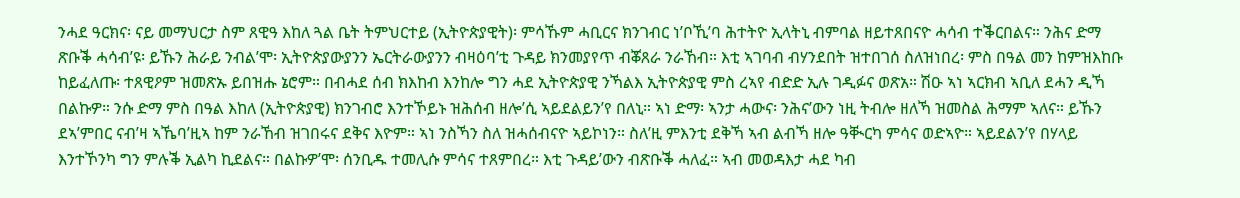ንሓደ ዓርክና፡ ናይ መማህርታ ስም ጸዊዓ እከለ ጓል ቤት ትምህርተይ (ኢትዮጵያዊት)፡ ምሳኹም ሓቢርና ክንገብር ነ’ቦኺ’ባ ሕተትዮ ኢላትኒ ብምባል ዘይተጸበናዮ ሓሳብ ተቕርበልና። ንሕና ድማ ጽቡቕ ሓሳብ’ዩ፡ ይኹን ሕራይ ንብል’ሞ፡ ኢትዮጵያውያንን ኤርትራውያንን ብዛዕባ’ቲ ጉዳይ ክንመያየጥ ብቖጸራ ንራኸብ። እቲ ኣገባብ ብሃንደበት ዝተበገሰ ስለዝነበረ፡ ምስ በዓል መን ከምዝእከቡ ከይፈለጡ፡ ተጸዊዖም ዝመጽኡ ይበዝሑ ኔሮም። በብሓደ ሰብ ክእከብ እንከሎ ግን ሓደ ኢትዮጵያዊ ንኻልእ ኢትዮጵያዊ ምስ ረኣየ ብድድ ኢሉ ገዲፉና ወጽአ። ሽዑ ኣነ ኣርክብ ኣቢለ ደሓን ዲኻ በልኩዎ። ንሱ ድማ ምስ በዓል እከለ (ኢትዮጵያዊ) ክንገብሮ እንተኾይኑ ዝሕሰብ ዘሎ’ሲ ኣይደልይን’የ በለኒ። ኣነ ድማ፡ ኣንታ ሓውና፡ ንሕና’ውን ነዚ ትብሎ ዘለኻ ዝመስል ሕማም ኣለና። ይኹን ደኣ’ምበር ናብ’ዛ ኣኼባ’ዚኣ ከም ንራኸብ ዝገበሩና ደቅና እዮም። ኣነ ንስኻን ስለ ዝሓሰብናዮ ኣይኮነን። ስለ’ዚ ምእንቲ ደቅኻ ኣብ ልብኻ ዘሎ ዓቚርካ ምሳና ወድኣዮ። ኣይደልን’የ በሃላይ እንተኾንካ ግን ምሉቕ ኢልካ ኪደልና። በልኩዎ’ሞ፡ ሰንቢዱ ተመሊሱ ምሳና ተጸምበረ። እቲ ጉዳይ’ውን ብጽቡቕ ሓለፈ። ኣብ መወዳእታ ሓደ ካብ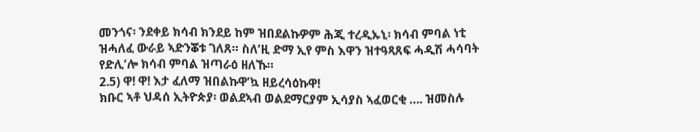መንጎና፡ ንደቀይ ክሳብ ክንደይ ከም ዝበደልኩዎም ሕጂ ተረዲኡኒ፡ ክሳብ ምባል ነቲ ዝሓለፈ ውራይ ኣድንቖቱ ገለጸ። ስለ’ዚ ድማ ኢየ ምስ እዋን ዝተዓጻጸፍ ሓዲሽ ሓሳባት የድሊ’ሎ ክሳብ ምባል ዝጣራዕ ዘለኹ።
2.5) ዋ! ዋ! እታ ፈለማ ዝበልኩዋ’ኳ ዘይረሳዕኩዋ!
ክቡር ኣቶ ህዳሰ ኢትዮጵያ፡ ወልደኣብ ወልደማርያም ኢሳያስ ኣፈወርቂ …. ዝመስሉ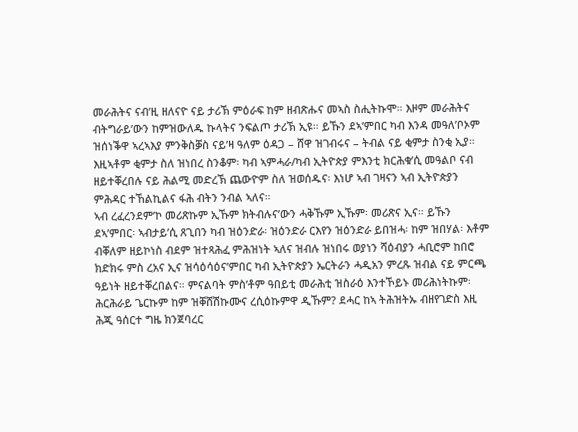መራሕትና ናብ’ዚ ዘለናዮ ናይ ታሪኽ ምዕራፍ ከም ዘብጽሑና መኣስ ስሒትኩሞ። እዞም መራሕትና ብትግራይ’ውን ከምዝውለዱ ኩላትና ንፍልጦ ታሪኽ ኢዩ። ይኹን ደኣ’ምበር ካብ እንዳ መዓለ’ቦኦም ዝሰነቕዋ ኣረኣእያ ምንቅስቓስ ናይ’ዛ ዓለም ዕዳጋ – ሸዋ ዝገብሩና – ትብል ናይ ቂምታ ስንቂ ኢያ። እዚኣቶም ቂምታ ስለ ዝነበረ ስንቆም፡ ካብ ኣምሓራ/ካብ ኢትዮጵያ ምእንቲ ክርሕቁ’ሲ መዓልቦ ናብ ዘይተቐረበሉ ናይ ሕልሚ መድረኽ ጨውዮም ስለ ዝወሰዱና፡ እነሆ ኣብ ገዛናን ኣብ ኢትዮጵያን ምሕዳር ተኸልኪልና ፋሕ ብትን ንብል ኣለና።
ኣብ ረፈረንደም’ኮ መሪጽኩም ኢኹም ክትብሉና’ውን ሓቅኹም ኢኹም፡ መሪጽና ኢና። ይኹን ደኣ’ምበር፡ ኣብታይ’ሲ ጸጊበን ካብ ዝዕንድራ፡ ዝዕንድራ ርእየን ዝዕንድራ ይበዝሓ፡ ከም ዝበሃል፡ እቶም ብቐለም ዘይኮነስ ብደም ዝተጻሕፈ ምሕዝነት ኣለና ዝብሉ ዝነበሩ ወያነን ሻዕብያን ሓቢሮም ከበሮ ክድክሩ ምስ ረአና ኢና ዝሳዕሳዕና’ምበር ካብ ኢትዮጵያን ኤርትራን ሓዲአን ምረጹ ዝብል ናይ ምርጫ ዓይነት ዘይተቐረበልና። ምናልባት ምስ’ቶም ዓበይቲ መራሕቲ ዝስራዕ እንተኾይኑ መሪሕነትኩም፡ ሕርሕራይ ጌርኩም ከም ዝቐሸሽኩሙና ረሲዕኩምዋ ዲኹም? ደሓር ከኣ ትሕዝትኡ ብዘየገድስ እዚ ሕጂ ዓሰርተ ግዜ ክንጀባረር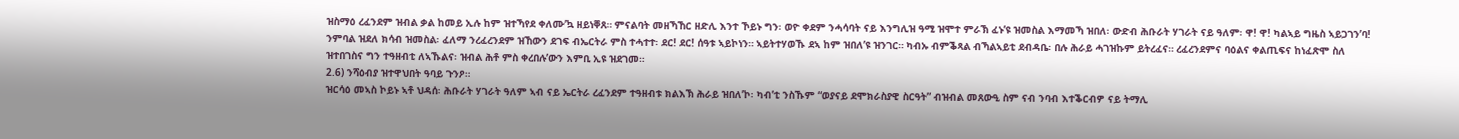ዝስማዕ ረፈንደም ዝብል ቃል ከመይ ኢሉ ከም ዝተኻየደ ቀለሙ’ኳ ዘይነቐጸ። ምናልባት መዘኻኸር ዘድሊ እንተ ኾይኑ ግን፡ ወዮ ቀደም ንሓሳባት ናይ እንግሊዝ ዓሚ ዝሞተ ምራኽ ፈኑ’ዩ ዝመስል እማመኻ ዝበለ፡ ውድብ ሕቡራት ሃገራት ናይ ዓለም፡ ዋ! ዋ! ካልኣይ ግዜስ ኣይጋገን’ባ! ንምባል ዝደለ ክሳብ ዝመስል፡ ፈለማ ንረፈረንደም ዝኸውን ደገፍ ብኤርትራ ምስ ተሓተተ፡ ደር! ደር! ሰዓቱ ኣይኮነን። ኣይትተሃወኹ ደኣ ከም ዝበለ’ዩ ዝንገር። ካብኡ ብምቕጻል ብኻልኣይቲ ደብዳቤ፡ በሉ ሕራይ ሓገዝኩም ይትረፈና። ረፈረንደምና ባዕልና ቀልጢፍና ከነፈጽሞ ስለ ዝተበገስና ግን ተዓዘብቲ ለኣኹልና፡ ዝብል ሕቶ ምስ ቀረበሉ’ውን እምቢ ኢዩ ዝደገመ።
2.6) ንሻዕብያ ዝተዋህበት ዓባይ ጉንዖ።
ዝርሳዕ መኣስ ኮይኑ ኣቶ ህዳሰ፡ ሕቡራት ሃገራት ዓለም ኣብ ናይ ኤርትራ ረፈንደም ተዓዘብቱ ክልእኽ ሕራይ ዝበለ’ኮ፡ ካብ’ቲ ንስኹም “ወያናይ ደሞክራስያዊ ስርዓት” ብዝብል መጸውዒ ስም ናብ ንባብ እተቕርብዎ ናይ ትማሊ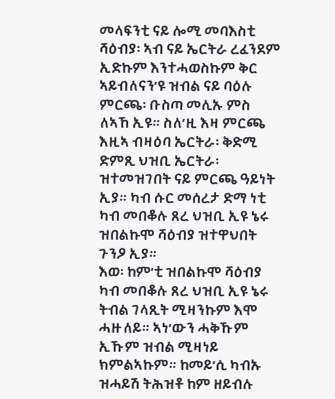መላፍንቲ ናይ ሎሚ መባእስቲ ሻዕብያ፡ ኣብ ናይ ኤርትራ ረፈንደም ኢድኩም እንተሓወስኩም ቅር ኣይብለናን’ዩ ዝብል ናይ ባዕሉ ምርጫ፡ ቡስጣ መሊኡ ምስ ለኣኸ ኢዩ። ስለ’ዚ እዛ ምርጫ እዚኣ ብዛዕባ ኤርትራ፡ ቅድሚ ድምጺ ህዝቢ ኤርትራ፡ ዝተመዝገበት ናይ ምርጫ ዓይነት ኢያ። ካብ ሱር መሰረታ ድማ ነቲ ካብ መበቆሉ ጸረ ህዝቢ ኢዩ ኔሩ ዝበልኩሞ ሻዕብያ ዝተዋህበት ጉንዖ ኢያ።
እወ፡ ከም’ቲ ዝበልኩሞ ሻዕብያ ካብ መበቆሉ ጸረ ህዝቢ ኢዩ ኔሩ ትብል ገላጺት ሚዛንኩም እሞ ሓዙለይ። ኣነ’ውን ሓቅኹም ኢኹም ዝብል ሚዛነይ ክምልኣኩም። ከመይ’ሲ ካብኡ ዝሓይሽ ትሕዝቶ ከም ዘይብሉ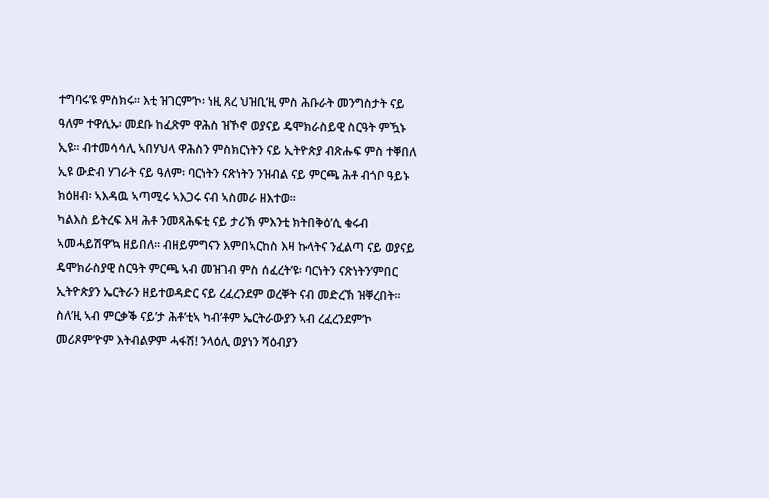ተግባሩ’ዩ ምስክሩ። እቲ ዝገርም’ኮ፡ ነዚ ጸረ ህዝቢ’ዚ ምስ ሕቡራት መንግስታት ናይ ዓለም ተዋሲኡ፡ መደቡ ከፈጽም ዋሕስ ዝኾኖ ወያናይ ዴሞክራስይዊ ስርዓት ምዃኑ ኢዩ። ብተመሳሳሊ ኣበሃህላ ዋሕስን ምስክርነትን ናይ ኢትዮጵያ ብጽሑፍ ምስ ተቐበለ ኢዩ ውድብ ሃገራት ናይ ዓለም፡ ባርነትን ናጽነትን ንዝብል ናይ ምርጫ ሕቶ ብጎቦ ዓይኑ ክዕዘብ፡ ኣእዳዉ ኣጣሚሩ ኣእጋሩ ናብ ኣስመራ ዘእተወ።
ካልእስ ይትረፍ እዛ ሕቶ ንመጻሕፍቲ ናይ ታሪኽ ምእንቲ ክትበቅዕ’ሲ ቁሩብ ኣመሓይሽዋ’ኳ ዘይበለ። ብዘይምግናን እምበኣርከስ እዛ ኩላትና ንፈልጣ ናይ ወያናይ ዴሞክራስያዊ ስርዓት ምርጫ ኣብ መዝገብ ምስ ሰፈረት’ዩ፡ ባርነትን ናጽነትን’ምበር ኢትዮጵያን ኤርትራን ዘይተወዳድር ናይ ረፈረንደም ወረቐት ናብ መድረኽ ዝቐረበት። ስለ’ዚ ኣብ ምርቃቕ ናይ’ታ ሕቶ’ቲኣ ካብ’ቶም ኤርትራውያን ኣብ ረፈረንደም’ኮ መሪጾም’ዮም እትብልዎም ሓፋሽ! ንላዕሊ ወያነን ሻዕብያን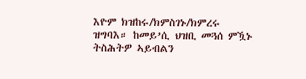እዮም ክዝከሩ/ክምስገኑ/ክምረሩ ዝግባእ። ከመይ’ሲ ህዝቢ መጓሰ ምዃኑ ትስሕትዎ ኣይብልን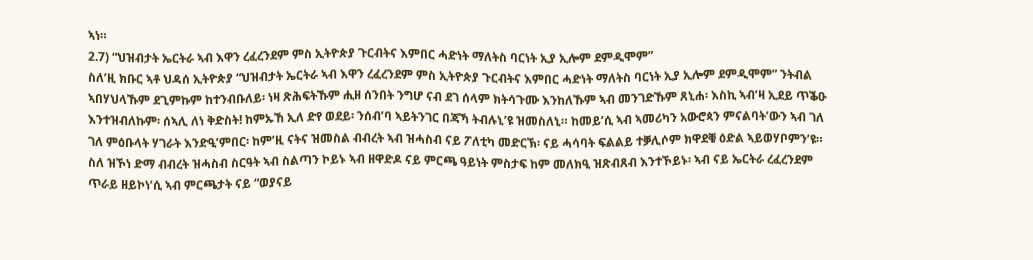ኣነ።
2.7) “ህዝብታት ኤርትራ ኣብ እዋን ረፈረንደም ምስ ኢትዮጵያ ጉርብትና እምበር ሓድነት ማለትስ ባርነት ኢያ ኢሎም ደምዲሞም”
ስለ’ዚ ክቡር ኣቶ ህዳሰ ኢትዮጵያ “ህዝብታት ኤርትራ ኣብ እዋን ረፈረንደም ምስ ኢትዮጵያ ጉርብትና እምበር ሓድነት ማለትስ ባርነት ኢያ ኢሎም ደምዲሞም” ንትብል ኣበሃህላኹም ደጊምኩም ከተንብቡለይ፡ ነዛ ጽሕፍትኹም ሒዘ ሰንበት ንግሆ ናብ ደገ ሰላም ክትሳጉሙ እንከለኹም ኣብ መንገድኹም ጸኒሐ፡ እስኪ ኣብ’ዛ ኢደይ ጥቕዑ እንተዝብለኩም፡ ሰኣሊ ለነ ቅድስት! ከምኡኸ ኢለ ድየ ወደይ፡ ንሰብ’ባ ኣይትንገር በጃኻ ትብሉኒ’ዩ ዝመስለኒ። ከመይ’ሲ ኣብ ኣመሪካን አውሮጳን ምናልባት’ውን ኣብ ገለ ገለ ምዕቡላት ሃገራት እንድዒ’ምበር፡ ከም’ዚ ናትና ዝመስል ብብረት ኣብ ዝሓስብ ናይ ፖለቲካ መድርኽ፡ ናይ ሓሳባት ፍልልይ ተቓሊሶም ክዋደቑ ዕድል ኣይወሃቦምን’ዩ። ስለ ዝኾነ ድማ ብብረት ዝሓስብ ስርዓት ኣብ ስልጣን ኮይኑ ኣብ ዘዋድዶ ናይ ምርጫ ዓይነት ምስታፍ ከም መለክዒ ዝጽብጸብ እንተኾይኑ፡ ኣብ ናይ ኤርትራ ረፈረንደም ጥራይ ዘይኮነ’ሲ ኣብ ምርጫታት ናይ “ወያናይ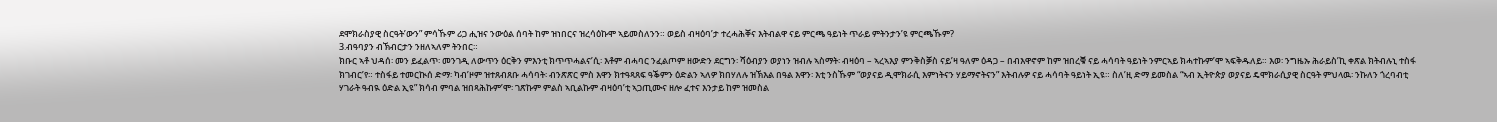ደሞክራስያዊ ስርዓት’ውን” ምሳኹም ሪጋ ሒዝና ንውዕል ሰባት ከም ዝነበርና ዝረሳዕኩሞ ኣይመስለንን። ወይስ ብዛዕባ’ታ ተረሓሕቐና እትብልዋ ናይ ምርጫ ዓይነት ጥራይ ምትንታን’ዩ ምርጫኹም?
3.ብዓባያን ብኽብርታን ንዘለኣለም ትንበር።
ክቡር ኣቶ ህዳሰ፡ መን ይፈልጥ፡ መንገዲ ለውጥን ዕርቅን ምእንቲ ክጥጥሓልና’ሲ፡ እቶም ብሓባር ንፈልጦም ዘውድን ደርግን፡ ሻዕብያን ወያነን ዝብሉ ኣስማት፡ ብዛዕባ – ኣረኣእያ ምንቅስቓስ ናይ’ዛ ዓለም ዕዳጋ – በብእዋኖም ከም ዝበረቑ ናይ ሓሳባት ዓይነት ንምርኣይ ክሓተኩም’ሞ ኣፍቅዱለይ። እወ፡ ንግዜኡ ሕራይስ’ኪ ቀጽል ክትብሉኒ ተስፋ ክገብር’የ። ተስፋይ ተመርኲሰ ድማ፡ ካብ’ዞም ዝተጸብጸቡ ሓሳባት፡ ብንጽጽር ምስ እዋን ክተዓጻጸፍ ዓቕምን ዕድልን ኣለዎ ክበሃለሉ ዝኽእል በዓል እዋን፡ እቲ ንስኹም “ወያናይ ዲሞክራሲ እምነትናን ሃይማኖትናን” እትብሉዎ ናይ ሓሳባት ዓይነት ኢዩ። ስለ’ዚ ድማ ይመስል “ኣብ ኢትዮጵያ ወያናይ ዴሞክራሲያዊ ስርዓት ምህላዉ፡ ንኩለን ጎረባብቲ ሃገራት ዓብዪ ዕድል ኢዩ” ክሳብ ምባል ዝበጻሕኩም’ሞ፡ ገጽኩም ምልስ ኣቢልኩም ብዛዕባ’ቲ ኣጋጢሙና ዘሎ ፈተና እንታይ ከም ዝመስል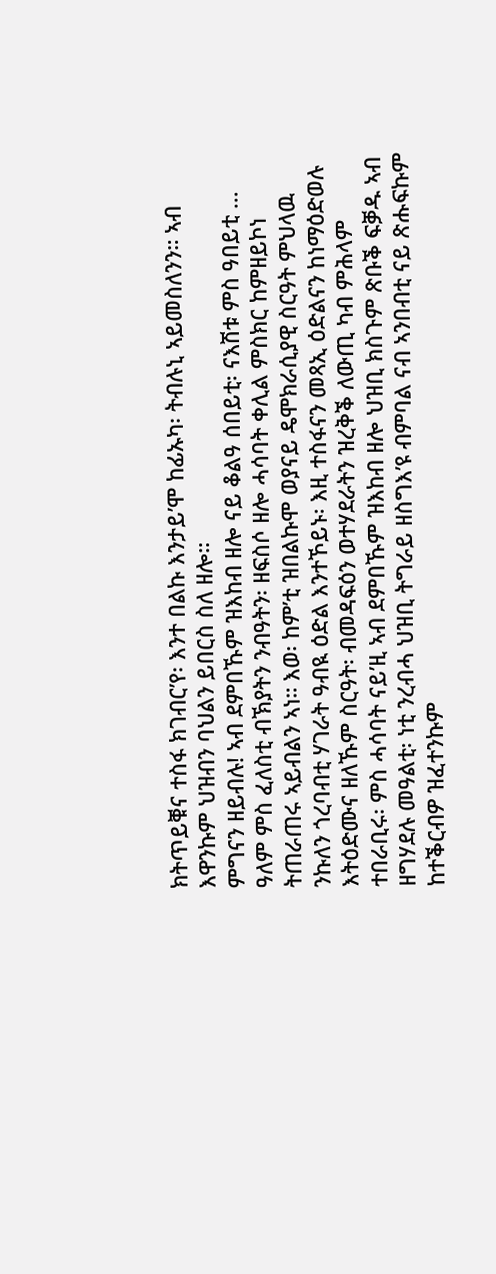ክትጥይቑና ተስፋ ክገብር’የ፡ እንተ በልኩ እንታይ’ሞ ከፊኡካ፡ ትብሉኒ ኣይመስለንን። ኣብ እዋንኩም ህዝብን ባህልን ይበርስ ስለ ዘሎ።
ምግናን ዘይብሉ! ኣብ ደምበኹም ዝእከብ ዘሎ ናይ ቆልዓ ሰበይቲ፡ ናእሽቱ ምስ ዓበይቲ … ዓለም ምስ ፈለስቲ ብኽያትን ንብዓትን፡ ዘፍስሶ ዘሎ ሓሳባት ቀሊል ምስክር ከምዘይኮነ ትጠራጠሩ ኣይብልን ኣነ። እወ፡ ከም’ቲ ዝበልኩሞ ወያናይ ዴሞክራሲያዊ ስርዓት ምህላዉ ንኩለን ጎረባብቲ ሃገራት ዓብዪ ዕድል እንተኾይኑ፡ እዚ ተስፋናን መጻኢ ዕድልናን ከነማዕድወሉ እትዕድሙና ዘለኹም ስርዓት፡ ብመዳፍዕን ወተሃደራትን ዝረቅቕ ለውጢ ካብ ምሕላም ተበራቢሩ፡ ምስ ሓሳባት ናይ’ዚ ኣብ ደምበኹም ዝእከብ ዘሎ ህዝቢ ክስጉም ጽቡቕ ፍቓዱ ኣብ ዘግሃደሉ መዓልቲ፡ ነቲ ንረብሓ ህዝቢ ትግራይ ዘስግእ’ዩ ብምባል ናብ ኣንበብቲ ናይ ጽሑፍኩም ከተቕርብዎ ዝፈተንኩም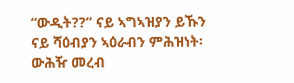“ውዲት??” ናይ ኣግኣዝያን ይኹን ናይ ሻዕብያን ኣዕራብን ምሕዝነት፡ ውሕዥ መረብ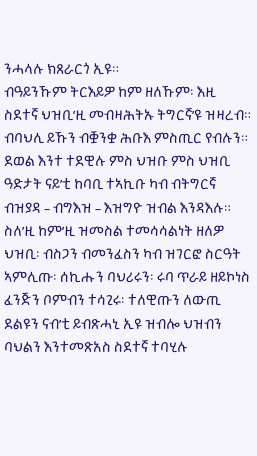ንሓላሉ ክጸራርጎ ኢዩ።
ብዓይንኹም ትርእይዎ ከም ዘለኹም፡ እዚ ስደተኛ ህዝቢ’ዚ መብዛሕትኡ ትግርኛ’ዩ ዝዛረብ። ብባህሊ ይኹን ብቛንቋ ሕቡእ ምስጢር የብሉን። ደወል እንተ ተደዊሉ ምስ ህዝቡ ምስ ህዝቢ ዓድታት ናይ’ቲ ከባቢ ተኣኪቡ ካብ ብትግርኛ ብዝያዳ – ብግእዝ – እዝግዮ ዝብል እንዳእሉ። ስለ’ዚ ከም’ዚ ዝመስል ተመሳሳልነት ዘለዎ ህዝቢ፡ ብስጋን ብመንፈስን ካብ ዝገርፎ ስርዓት ኣምሊጡ፡ ሰኪሑን ባህሪሩን፡ ሩባ ጥራይ ዘይኮነስ ፈንጅን ቦምብን ተሳጊሩ፡ ተለዊጡን ለውጢ ደልዩን ናብ’ቲ ይብጽሓኒ ኢዩ ዝብሎ ህዝብን ባህልን እንተመጽአስ ስደተኛ ተባሂሉ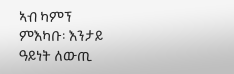ኣብ ካምፕ ምእካቡ፡ እንታይ ዓይነት ለውጢ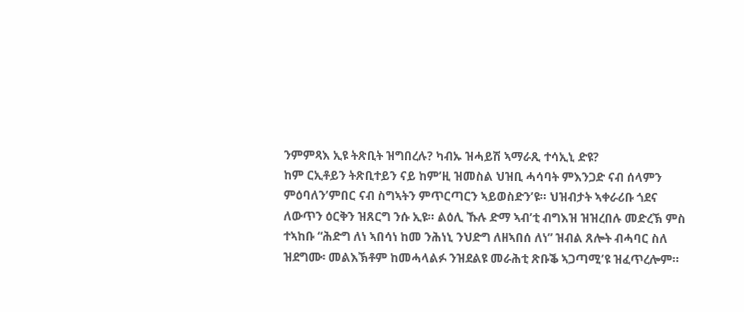ንምምጻእ ኢዩ ትጽቢት ዝግበረሉ? ካብኡ ዝሓይሽ ኣማራጺ ተሳኢኒ ድዩ?
ከም ርኢቶይን ትጽቢተይን ናይ ከም’ዚ ዝመስል ህዝቢ ሓሳባት ምእንጋድ ናብ ሰላምን ምዕባለን’ምበር ናብ ስግኣትን ምጥርጣርን ኣይወስድን’ዩ። ህዝብታት ኣቀራሪቡ ጎደና ለውጥን ዕርቅን ዝጸርግ ንሱ ኢዩ። ልዕሊ ኹሉ ድማ ኣብ’ቲ ብግእዝ ዝዝረበሉ መድረኽ ምስ ተኣከቡ “ሕድግ ለነ ኣበሳነ ከመ ንሕነኒ ንህድግ ለዘኣበሰ ለነ” ዝብል ጸሎት ብሓባር ስለ ዝደግሙ፡ መልእኽቶም ከመሓላልፉ ንዝደልዩ መራሕቲ ጽቡቕ ኣጋጣሚ’ዩ ዝፈጥረሎም።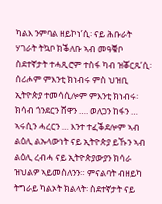ካልእ ንምባል ዘይኮነ’ሲ፡ ናይ ሕቡራት ሃገራት ትኳቦ ክቕለቡ ኣብ መዓቑቦ ስደተኛታት ተሓጺሮም ተስፋ ካብ ዝቖርጹ’ሲ፡ ሰሪሖም ምእንቲ ክነብሩ ምስ ህዝቢ ኢትዮጵያ ተመሳሲሎም ምእንቲ ክነብሩ፡ ክሳብ ጎንደርን ሸዋን …. ወለጋን ከፋን … ኣሩሲን ሓረርን … እንተ ተፈቕደሎም ኣብ ልዕሊ ልኡላውነት ናይ ኢትዮጵያ ይኹን ኣብ ልዕሊ ረብሓ ናይ ኢትዮጵያውያን ክሳራ ዝህልዎ ኣይመስለንን። ምናልባት ብዘይካ ትግራይ ካልኦት ክልላት፡ ስደተኛታት ናይ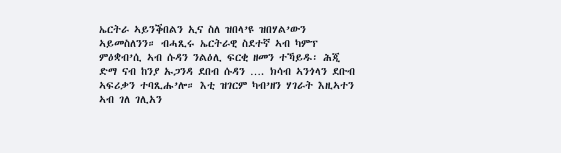ኤርትራ ኣይንቕበልን ኢና ስለ ዝበላ’ዩ ዝበሃል’ውን ኣይመስለንን። ብሓጺሩ ኤርትራዊ ስደተኛ ኣብ ካምፕ ምዕቋብ’ሲ ኣብ ሱዳን ንልዕሊ ፍርቂ ዘመን ተኻይዱ፡ ሕጂ ድማ ናብ ከንያ ኡጋንዳ ደበብ ሱዳን …. ክሳብ ኣንጎላን ደቡብ ኣፍሪቃን ተባጺሑ’ሎ። እቲ ዝገርም ካብ’ዘን ሃገራት እዚኣተን ኣብ ገለ ገሊአን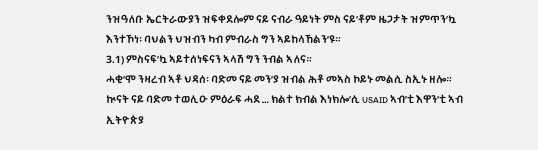ንዝዓለቡ ኤርትራውያን ዝፍቀደሎም ናይ ናብራ ዓይነት ምስ ናይ’ቶም ዜጋታት ዝምጥን’ኳ እንተኾነ፡ ባህልን ህዝብን ካብ ምብራስ ግን ኣይከላኸልን’ዩ።
3.1) ምስናፍ’ኳ ኣይተሰነፍናን ኣላሽ ግን ንብል ኣለና።
ሓቂ’ሞ ንዛረብ ኣቶ ህዳሰ፡ ባድመ ናይ መን’ያ ዝብል ሕቶ መኣስ ኮይኑ መልሲ ስኢኑ ዘሎ። ኲናት ናይ ባድመ ተወሊዑ ምዕራፍ ሓደ … ክልተ ክብል እነክሎ’ሲ USAID ኣብ’ቲ እዋን’ቲ ኣብ ኢትዮጵያ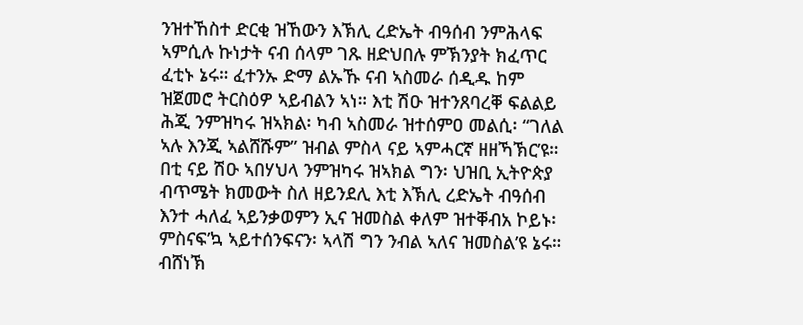ንዝተኸስተ ድርቂ ዝኸውን እኽሊ ረድኤት ብዓሰብ ንምሕላፍ ኣምሲሉ ኩነታት ናብ ሰላም ገጹ ዘድህበሉ ምኽንያት ክፈጥር ፈቲኑ ኔሩ። ፈተንኡ ድማ ልኡኹ ናብ ኣስመራ ሰዲዱ ከም ዝጀመሮ ትርስዕዎ ኣይብልን ኣነ። እቲ ሽዑ ዝተንጸባረቐ ፍልልይ ሕጂ ንምዝካሩ ዝኣክል፡ ካብ ኣስመራ ዝተሰምዐ መልሲ፡ “ገለል ኣሉ እንጂ ኣልሸሹም” ዝብል ምስላ ናይ ኣምሓርኛ ዘዘኻኽር’ዩ። በቲ ናይ ሽዑ ኣበሃህላ ንምዝካሩ ዝኣክል ግን፡ ህዝቢ ኢትዮጵያ ብጥሜት ክመውት ስለ ዘይንደሊ እቲ እኽሊ ረድኤት ብዓሰብ እንተ ሓለፈ ኣይንቃወምን ኢና ዝመስል ቀለም ዝተቐብአ ኮይኑ፡ ምስናፍ’ኳ ኣይተሰንፍናን፡ ኣላሽ ግን ንብል ኣለና ዝመስል’ዩ ኔሩ።
ብሸነኽ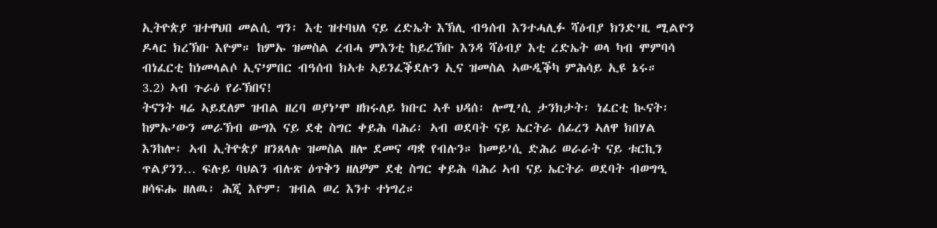ኢትዮጵያ ዝተዋህበ መልሲ ግን፡ እቲ ዝተባህለ ናይ ረድኤት እኽሊ ብዓሰብ እንተሓሊፉ ሻዕብያ ክንድ’ዚ ሚልዮን ዶላር ክረኽቡ እዮም። ከምኡ ዝመስል ረብሓ ምእንቲ ከይረኽቡ እንዳ ሻዕብያ እቲ ረድኤት ወላ ካብ ሞምባሳ ብነፈርቲ ከነመላልሶ ኢና’ምበር ብዓሰብ ክኣቱ ኣይንፈቕደሉን ኢና ዝመስል ኣውዲቕካ ምሕሳይ ኢዩ ኔሩ።
3.2) ኣብ ጉራዕ የራኽበና!
ትናንት ዛሬ ኣይደለም ዝብል ዘረባ ወያነ’ሞ ዘክሩለይ ክቡር ኣቶ ህዳሰ፡ ሎሚ’ሲ ታንክታት፡ ነፈርቲ ኲናት፡ ከምኡ’ውን መራኽብ ውግእ ናይ ደቂ ስግር ቀይሕ ባሕሪ፡ ኣብ ወደባት ናይ ኤርትራ ሰፊረን ኣለዋ ክበሃል እንከሎ፡ ኣብ ኢትዮጵያ ዘንጸላሉ ዝመስል ዘሎ ደመና ጣቋ የብሉን። ከመይ’ሲ ድሕሪ ወራራት ናይ ቱርኪን ጥልያንን… ፍሉይ ባህልን ብሉጽ ዕጥቅን ዘለዎም ደቂ ስግር ቀይሕ ባሕሪ ኣብ ናይ ኤርትራ ወደባት ብወግዒ ዘሳፍሑ ዘለዉ፡ ሕጂ እዮም፡ ዝብል ወረ እንተ ተነግረ።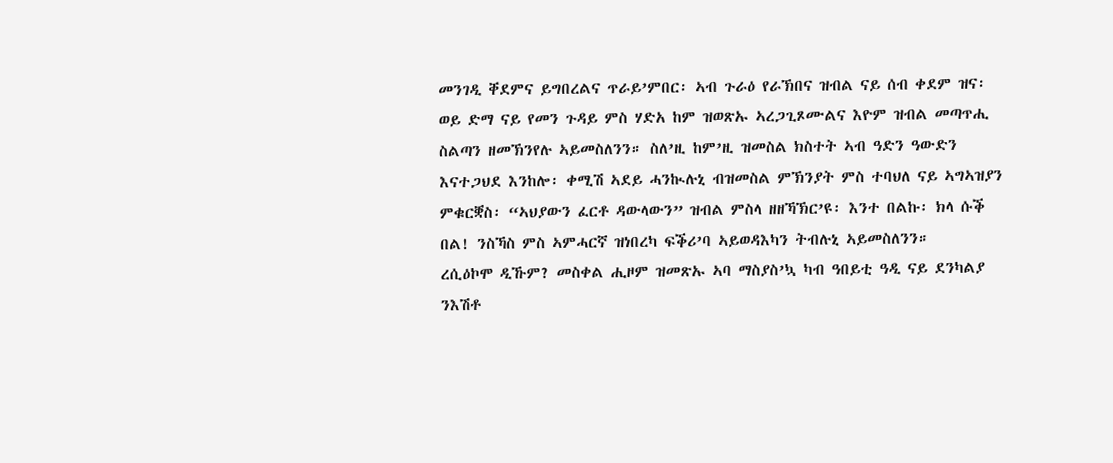መንገዲ ቐደምና ይግበረልና ጥራይ’ምበር፡ ኣብ ጉራዕ የራኽበና ዝብል ናይ ሰብ ቀደም ዝና፡ ወይ ድማ ናይ የመን ጉዳይ ምስ ሃድአ ከም ዝወጽኡ ኣረጋጊጾሙልና እዮም ዝብል መጣጥሒ ስልጣን ዘመኽንየሉ ኣይመስለንን። ስለ’ዚ ከም’ዚ ዝመስል ክስተት ኣብ ዓድን ዓውድን እናተጋህደ እንከሎ፡ ቀሚሽ ኣደይ ሓንኲሉኒ ብዝመስል ምኽንያት ምስ ተባህለ ናይ ኣግኣዝያን ምቁርቛስ፡ “ኣህያውን ፈርቶ ዳውላውን” ዝብል ምስላ ዘዘኻኽር’ዩ፡ እንተ በልኩ፡ ክላ ሱቕ በል! ንስኻስ ምስ ኣምሓርኛ ዝነበረካ ፍቕሪ’ባ ኣይወዳእካን ትብሉኒ ኣይመስለንን።
ረሲዕኮሞ ዲኹም? መስቀል ሒዞም ዝመጽኡ ኣባ ማስያስ’ኳ ካብ ዓበይቲ ዓዲ ናይ ደንካልያ ንእሽቶ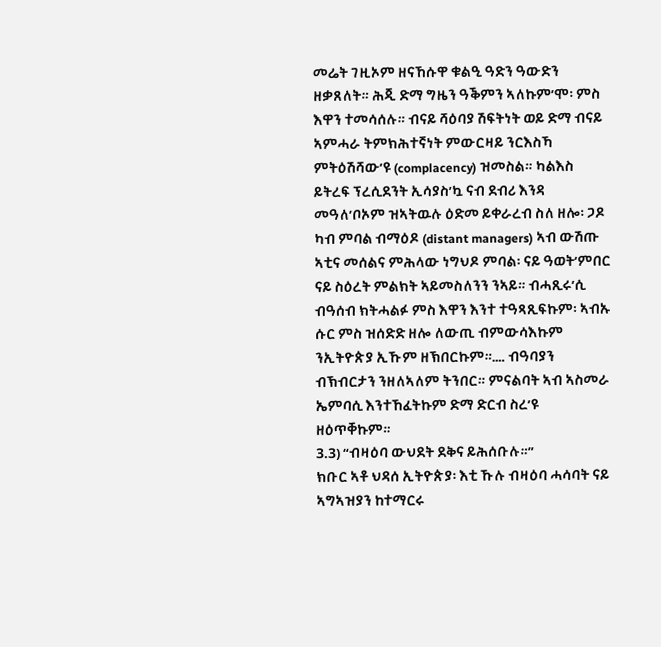መሬት ገዚኦም ዘናኸሱዋ ቁልዒ ዓድን ዓውድን ዘቃጸለት። ሕጂ ድማ ግዜን ዓቕምን ኣለኩም’ሞ፡ ምስ እዋን ተመሳሰሉ። ብናይ ሻዕባያ ሽፍትነት ወይ ድማ ብናይ ኣምሓራ ትምክሕተኛነት ምውርዛይ ንርእስኻ ምትዕሽሻው’ዩ (complacency) ዝመስል። ካልእስ ይትረፍ ፕረሲደንት ኢሳያስ’ኳ ናብ ደብሪ እንዳ መዓለ’ቦኦም ዝኣትዉሉ ዕድመ ይቀራረብ ስለ ዘሎ፡ ጋዶ ካብ ምባል ብማዕዶ (distant managers) ኣብ ውሽጡ ኣቲና መሰልና ምሕላው ነግህዶ ምባል፡ ናይ ዓወት’ምበር ናይ ስዕረት ምልክት ኣይመስለንን ንኣይ። ብሓጺሩ’ሲ ብዓሰብ ክትሓልፉ ምስ እዋን እንተ ተዓጻጺፍኩም፡ ኣብኡ ሱር ምስ ዝሰድድ ዘሎ ለውጢ ብምውሳእኩም ንኢትዮጵያ ኢኹም ዘኽበርኩም።…. ብዓባያን ብኽብርታን ንዘለኣለም ትንበር። ምናልባት ኣብ ኣስመራ ኤምባሲ እንተኸፈትኩም ድማ ድርብ ስረ’ዩ ዘዕጥቐኩም።
3.3) “ብዛዕባ ውህደት ደቅና ይሕሰቡሉ።”
ክቡር ኣቶ ህዳሰ ኢትዮጵያ፡ እቲ ኹሉ ብዛዕባ ሓሳባት ናይ ኣግኣዝያን ከተማርሩ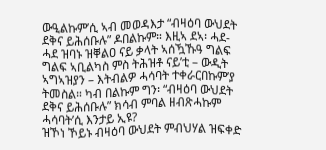ውዒልኩም’ሲ ኣብ መወዳእታ “ብዛዕባ ውህደት ደቅና ይሕሰቡሉ” ዶበልኩም። እዚኣ ደኣ፡ ሓደ-ሓደ ዝባኑ ዝቐልዐ ናይ ቃላት ኣሰዃኹዓ ግልፍ ግልፍ ኣቢልካስ ምስ ትሕዝቶ ናይ’ቲ – ውዲት ኣግኣዝያን – እትብልዎ ሓሳባት ተቀራርበኩም’ያ ትመስል። ካብ በልኩም ግን፡ “ብዛዕባ ውህደት ደቅና ይሕሰቡሉ” ክሳብ ምባል ዘብጽሓኩም ሓሳባት’ሲ እንታይ ኢዩ?
ዝኾነ ኾይኑ ብዛዕባ ውህደት ምብህሃል ዝፍቀድ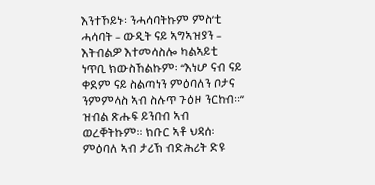እንተኾይኑ፡ ንሓሳባትኩም ምስ’ቲ ሓሳባት – ውዲት ናይ ኣግኣዝያን – እትብልዎ እተመሳስሎ ካልኣይቲ ነጥቢ ክውስኸልኩም፡ “እነሆ ናብ ናይ ቀደም ናይ ስልጣነን ምዕባለን ቦታና ንምምላስ ኣብ ስሉጥ ጉዕዞ ንርከብ።” ዝብል ጽሑፍ ይንበብ ኣብ ወረቐትኩም። ክቡር ኣቶ ህዳሰ፡ ምዕባለ ኣብ ታሪኽ ብድሕሪት ድዩ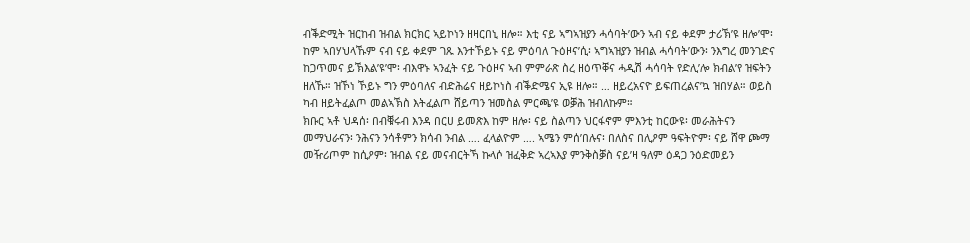ብቕድሚት ዝርከብ ዝብል ክርክር ኣይኮነን ዘዛርበኒ ዘሎ። እቲ ናይ ኣግኣዝያን ሓሳባት’ውን ኣብ ናይ ቀደም ታሪኽ’ዩ ዘሎ’ሞ፡ ከም ኣበሃህላኹም ናብ ናይ ቀደም ገጹ እንተኾይኑ ናይ ምዕባለ ጉዕዞና’ሲ፡ ኣግኣዝያን ዝብል ሓሳባት’ውን፡ ንእግረ መንገድና ከጋጥመና ይኽእል’ዩ’ሞ፡ ብእዋኑ ኣንፈት ናይ ጉዕዞና ኣብ ምምራጽ ስረ ዘዕጥቐና ሓዲሽ ሓሳባት የድሊ’ሎ ክብል’የ ዝፍትን ዘለኹ። ዝኾነ ኾይኑ ግን ምዕባለና ብድሕሬና ዘይኮነስ ብቕድሜና ኢዩ ዘሎ። … ዘይረአናዮ ይፍጠረልና’ኳ ዝበሃል። ወይስ ካብ ዘይትፈልጦ መልኣኽስ እትፈልጦ ሸይጣን ዝመስል ምርጫ’ዩ ወቓሕ ዝብለኩም።
ክቡር ኣቶ ህዳሰ፡ በብቑሩብ እንዳ በርሀ ይመጽእ ከም ዘሎ፡ ናይ ስልጣን ህርፋኖም ምእንቲ ከርውዩ፡ መራሕትናን መማህራናን፡ ንሕናን ንሳቶምን ክሳብ ንብል …. ፈላልዮም …. ኣሜን ምሰ’በሉና፡ በለስና በሊዖም ዓፍትዮም፡ ናይ ሸዋ ጮማ መዥሪጦም ከሲዖም፡ ዝብል ናይ መናብርትኻ ኩላሶ ዝፈቅድ ኣረኣእያ ምንቅስቓስ ናይ’ዛ ዓለም ዕዳጋ ንዕድመይን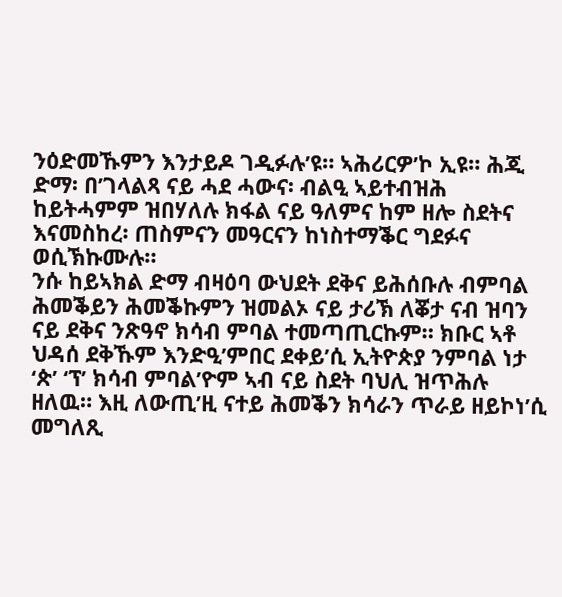ንዕድመኹምን እንታይዶ ገዲፉሉ’ዩ። ኣሕሪርዎ’ኮ ኢዩ። ሕጂ ድማ፡ በ’ገላልጻ ናይ ሓደ ሓውና፡ ብልዒ ኣይተብዝሕ ከይትሓምም ዝበሃለሉ ክፋል ናይ ዓለምና ከም ዘሎ ስደትና እናመስከረ፡ ጠስምናን መዓርናን ከነስተማቕር ግደፉና ወሲኽኩሙሉ።
ንሱ ከይኣክል ድማ ብዛዕባ ውህደት ደቅና ይሕሰቡሉ ብምባል ሕመቕይን ሕመቕኩምን ዝመልኦ ናይ ታሪኽ ለቖታ ናብ ዝባን ናይ ደቅና ንጽዓኖ ክሳብ ምባል ተመጣጢርኩም። ክቡር ኣቶ ህዳሰ ደቅኹም እንድዒ’ምበር ደቀይ’ሲ ኢትዮጵያ ንምባል ነታ ‘ጵ’ ‘ፕ’ ክሳብ ምባል’ዮም ኣብ ናይ ስደት ባህሊ ዝጥሕሉ ዘለዉ። እዚ ለውጢ’ዚ ናተይ ሕመቕን ክሳራን ጥራይ ዘይኮነ’ሲ መግለጺ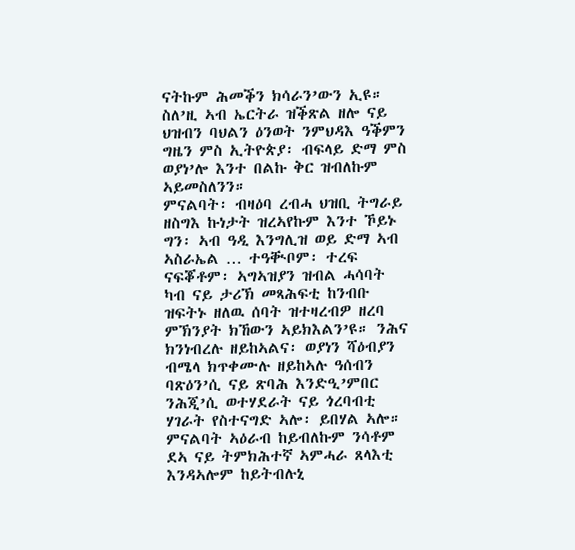ናትኩም ሕመቕን ክሳራን’ውን ኢዩ። ስለ’ዚ ኣብ ኤርትራ ዝቕጽል ዘሎ ናይ ህዝብን ባህልን ዕንወት ንምህዳእ ዓቕምን ግዜን ምስ ኢትዮጵያ፡ ብፍላይ ድማ ምስ ወያነ’ሎ እንተ በልኩ ቅር ዝብለኩም ኣይመስለንን።
ምናልባት፡ ብዛዕባ ረብሓ ህዝቢ ትግራይ ዘስግእ ኩነታት ዝረኣየኩም እንተ ኾይኑ ግን፡ ኣብ ዓዲ እንግሊዝ ወይ ድማ ኣብ ኣስራኤል … ተዓቚቦም፡ ተረፍ ናፍቖቶም፡ ኣግኣዝያን ዝብል ሓሳባት ካብ ናይ ታሪኽ መጻሕፍቲ ከንብቡ ዝፍትኑ ዘለዉ ሰባት ዝተዛረብዎ ዘረባ ምኽንያት ክኸውን ኣይክእልን’ዩ። ንሕና ክንነብረሉ ዘይከኣልና፡ ወያነን ሻዕብያን ብሜላ ክጥቀሙሉ ዘይከኣሉ ዓሰብን ባጽዕን’ሲ ናይ ጽባሕ እንድዒ’ምበር ንሕጂ’ሲ ወተሃደራት ናይ ጎረባብቲ ሃገራት የስተናግድ ኣሎ፡ ይበሃል ኣሎ። ምናልባት ኣዕራብ ከይብለኩም ንሳቶም ደኣ ናይ ትምክሕተኛ ኣምሓራ ጸላእቲ እንዳኣሎም ከይትብሉኒ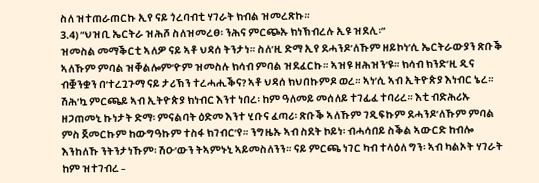ስለ ዝተጠራጠርኩ ኢየ ናይ ጎረባብቲ ሃገራት ክብል ዝመረጽኩ።
3.4) “ህዝቢ ኤርትራ ዝሕሾ ስለዝመረፀ፡ ንሕና ምርጭኡ ክነኽብረሉ ኢዩ ዝደሊ፡”
ዝመስል መማቕርቲ ኣለዎ ናይ ኣቶ ህዳሰ ትንታነ። ስለ’ዚ ድማ ኢየ ደሓንዶ’ለኹም ዘይኮነ’ሲ ኤርትራውያን ጽቡቕ ኣለኹም ምባል ዝቐልሎም’ዮም ዝመስሉ ክሳብ ምባል ዝደፈርኩ። ኣዝዩ ዘሕዝን’ዩ። ክሳብ ክንድ’ዚ ዲና ብቛንቋን በ’ተረጓጉማ ናይ ታሪኽን ተረሓሒቕና? ኣቶ ህዳሰ ክህበኩምዶ ወረ። ኣነ’ሲ ኣብ ኢትዮጵያ እነብር ኔረ። ሽሕ’ኳ ምርጫይ ኣብ ኢትዮጵያ ክነብር እንተ ነበረ፡ ከም ዓለመይ መሰለይ ተገፊፈ ተባሪረ። እቲ ብድሕሪኡ ዘጋጠመኒ ኩነታት ድማ፡ ምናልባት ዕድመ እንተ ሂቡና ፈጣሪ፡ ጽቡቕ ኣለኹም ገዲፍኩም ደሓንዶ’ለኹም ምባል ምስ ጀመርኩም ከውግዓኩም ተስፋ ክገብር’የ። ንግዜኡ ኣብ ስደት ኮይነ፡ ብሓሳበይ ስቕል ኣውርድ ከብሎ እንከለኹ ንትንታነኹም፡ ሽዑ’ውን ትኣምኑኒ ኣይመስለንን። ናይ ምርጫ ነገር ካብ ተላዕለ ግን፡ ኣብ ካልኦት ሃገራት ከም ዝተገብረ –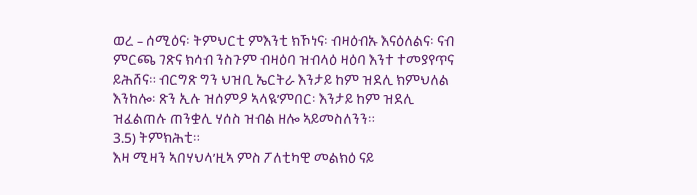ወረ – ሰሚዕና፡ ትምህርቲ ምእንቲ ክኾነና፡ ብዛዕብኡ እናዕለልና፡ ናብ ምርጫ ገጽና ክሳብ ንስጉም ብዛዕባ ዝብላዕ ዛዕባ እንተ ተመያየጥና ይሕሸና። ብርግጽ ግን ህዝቢ ኤርትራ እንታይ ከም ዝደሊ ክምህለል እንከሎ፡ ጽን ኢሉ ዝሰምዖ ኣላዪ’ምበር፡ እንታይ ከም ዝደሊ ዝፈልጠሉ ጠንቋሊ ሃሰስ ዝብል ዘሎ ኣይመስለንን።
3.5) ትምክሕቲ።
እዛ ሚዛን ኣበሃህላ’ዚኣ ምስ ፖለቲካዊ መልክዕ ናይ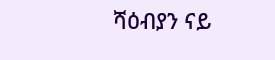ሻዕብያን ናይ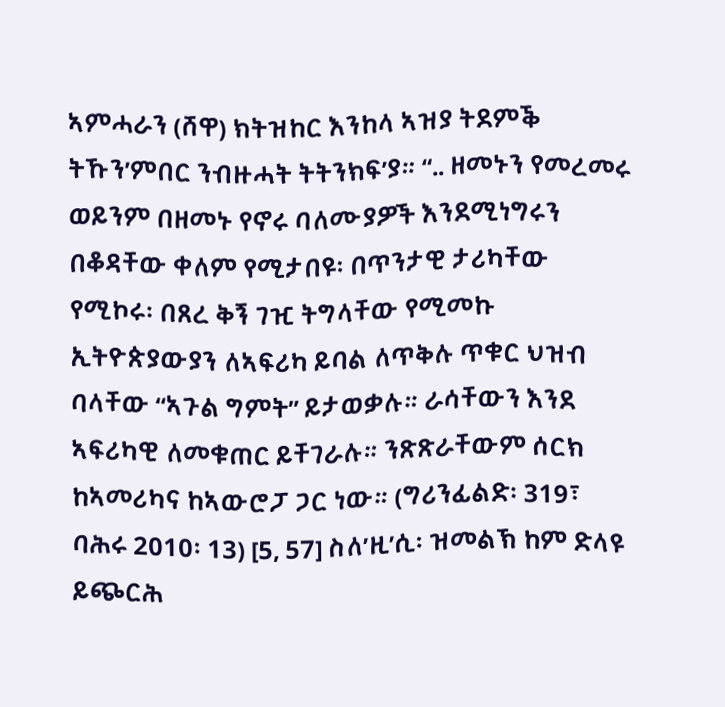ኣምሓራን (ሸዋ) ክትዝከር እንከላ ኣዝያ ትደምቕ ትኹን’ምበር ንብዙሓት ትትንክፍ’ያ። “.. ዘመኑን የመረመሩ ወይንም በዘመኑ የኖሩ ባለሙያዎች እንደሚነግሩን በቆዳቸው ቀለም የሚታበዩ፡ በጥንታዊ ታሪካቸው የሚኮሩ፡ በጸረ ቅኝ ገዢ ትግላቸው የሚመኩ ኢትዮጵያውያን ለኣፍሪካ ይባል ለጥቅሉ ጥቁር ህዝብ ባላቸው “ኣጉል ግምት” ይታወቃሉ። ራሳቸውን እንደ ኣፍሪካዊ ለመቁጠር ይቸገራሉ። ንጽጽራቸውም ሰርክ ከኣመሪካና ከኣውሮፓ ጋር ነው። (ግሪንፊልድ፡ 319፣ ባሕሩ 2010፡ 13) [5, 57] ስለ’ዚ’ሲ፡ ዝመልኽ ከም ድላዩ ይጭርሕ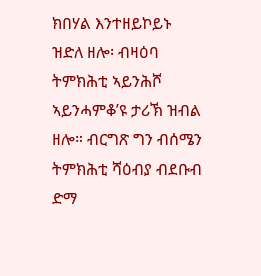ክበሃል እንተዘይኮይኑ ዝድለ ዘሎ፡ ብዛዕባ ትምክሕቲ ኣይንሕሾ ኣይንሓምቆ’ዩ ታሪኽ ዝብል ዘሎ። ብርግጽ ግን ብሰሜን ትምክሕቲ ሻዕብያ ብደቡብ ድማ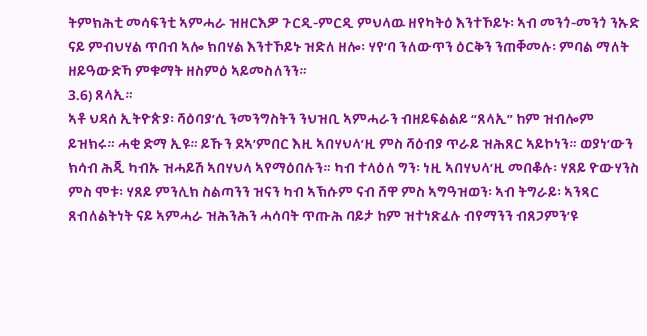ትምክሕቲ መሳፍንቲ ኣምሓራ ዝዘርእዎ ጉርዲ-ምርዲ ምህላዉ ዘየካትዕ እንተኾይኑ፡ ኣብ መንጎ-መንጎ ንኡድ ናይ ምብህሃል ጥበብ ኣሎ ክበሃል እንተኾይኑ ዝድለ ዘሎ፡ ሃየ’ባ ንለውጥን ዕርቅን ንጠቐመሉ፡ ምባል ማለት ዘይዓውድኻ ምቁማት ዘስምዕ ኣይመስለንን።
3.6) ጸላኢ።
ኣቶ ህዳሰ ኢትዮጵያ፡ ሻዕባያ’ሲ ንመንግስትን ንህዝቢ ኣምሓራን ብዘይፍልልይ “ጸላኢ” ከም ዝብሎም ይዝክሩ። ሓቂ ድማ ኢዩ። ይኹን ደኣ’ምበር እዚ ኣበሃህላ’ዚ ምስ ሻዕብያ ጥራይ ዝሕጸር ኣይኮነን። ወያነ’ውን ክሳብ ሕጂ ካብኡ ዝሓይሽ ኣበሃህላ ኣየማዕበሉን። ካብ ተላዕለ ግን፡ ነዚ ኣበሃህላ’ዚ መበቆሉ፡ ሃጸይ ዮውሃንስ ምስ ሞቱ፡ ሃጸይ ምንሊክ ስልጣንን ዝናን ካብ ኣኽሱም ናብ ሸዋ ምስ ኣግዓዝወን፡ ኣብ ትግራይ፡ ኣንጻር ጸብለልትነት ናይ ኣምሓራ ዝሕንሕን ሓሳባት ጥጡሕ ባይታ ከም ዝተነጽፈሉ ብየማንን ብጸጋምን’ዩ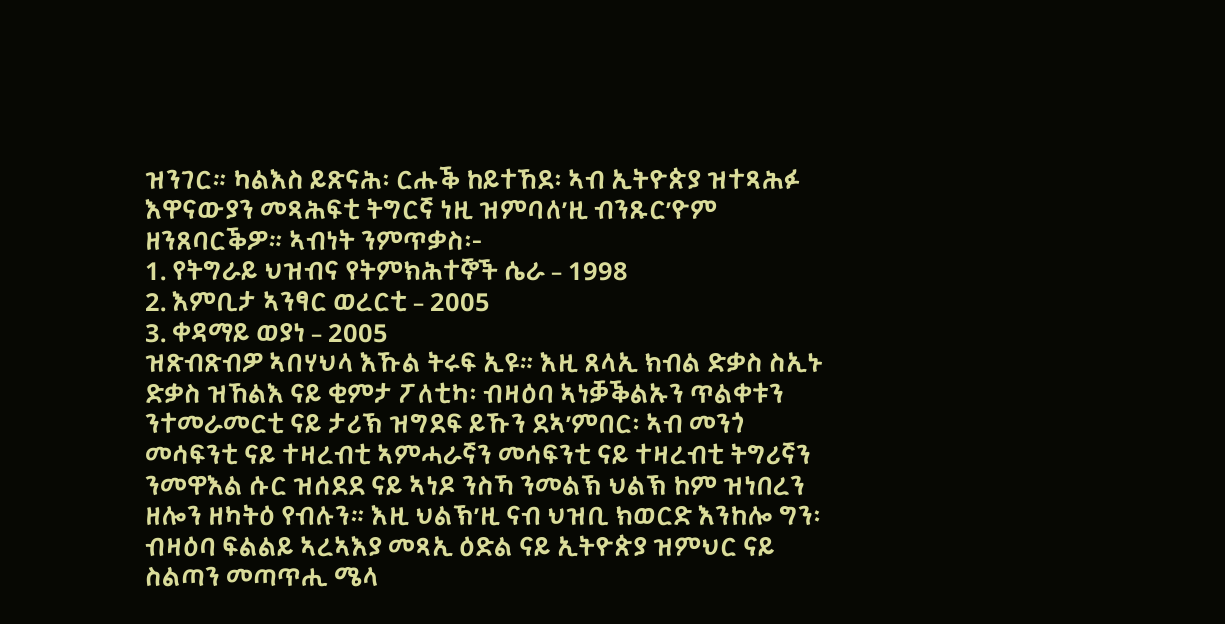ዝንገር። ካልእስ ይጽናሕ፡ ርሑቕ ከይተኸደ፡ ኣብ ኢትዮጵያ ዝተጻሕፉ እዋናውያን መጻሕፍቲ ትግርኛ ነዚ ዝምባለ’ዚ ብንጹር’ዮም ዘንጸባርቕዎ። ኣብነት ንምጥቃስ፡-
1. የትግራይ ህዝብና የትምክሕተኞች ሴራ – 1998
2. እምቢታ ኣንፃር ወረርቲ – 2005
3. ቀዳማይ ወያነ – 2005
ዝጽብጽብዎ ኣበሃህላ እኹል ትሩፍ ኢዩ። እዚ ጸላኢ ክብል ድቃስ ስኢኑ ድቃስ ዝኸልእ ናይ ቂምታ ፖለቲካ፡ ብዛዕባ ኣነቓቕልኡን ጥልቀቱን ንተመራመርቲ ናይ ታሪኽ ዝግደፍ ይኹን ደኣ’ምበር፡ ኣብ መንጎ መሳፍንቲ ናይ ተዛረብቲ ኣምሓራኛን መሳፍንቲ ናይ ተዛረብቲ ትግሪኛን ንመዋእል ሱር ዝሰደደ ናይ ኣነዶ ንስኻ ንመልኽ ህልኽ ከም ዝነበረን ዘሎን ዘካትዕ የብሉን። እዚ ህልኽ’ዚ ናብ ህዝቢ ክወርድ እንከሎ ግን፡ ብዛዕባ ፍልልይ ኣረኣእያ መጻኢ ዕድል ናይ ኢትዮጵያ ዝምህር ናይ ስልጣን መጣጥሒ ሜላ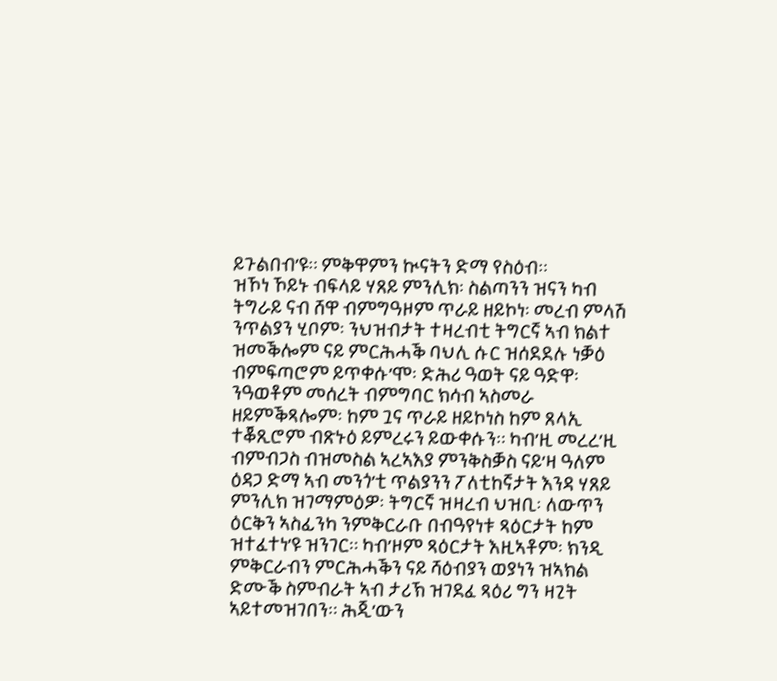ይጉልበብ’ዩ። ምቅዋምን ኲናትን ድማ የስዕብ።
ዝኾነ ኾይኑ ብፍላይ ሃጸይ ምንሊክ፡ ስልጣንን ዝናን ካብ ትግራይ ናብ ሸዋ ብምግዓዞም ጥራይ ዘይኮነ፡ መረብ ምላሽ ንጥልያን ሂቦም፡ ንህዝብታት ተዛረብቲ ትግርኛ ኣብ ክልተ ዝመቕሎም ናይ ምርሕሓቕ ባህሊ ሱር ዝሰደደሉ ነቓዕ ብምፍጣሮም ይጥቀሱ’ሞ፡ ድሕሪ ዓወት ናይ ዓድዋ፡ ንዓወቶም መሰረት ብምግባር ክሳብ ኣስመራ ዘይምቕጻሎም፡ ከም ጓና ጥራይ ዘይኮነስ ከም ጸላኢ ተቖጺሮም ብጽኑዕ ይምረሩን ይውቀሱን። ካብ’ዚ መረረ’ዚ ብምብጋስ ብዝመስል ኣረኣእያ ምንቅስቓስ ናይ’ዛ ዓለም ዕዳጋ ድማ ኣብ መንጎ’ቲ ጥልያንን ፖለቲከኛታት እንዳ ሃጸይ ምንሊክ ዝገማምዕዎ፡ ትግርኛ ዝዛረብ ህዝቢ፡ ለውጥን ዕርቅን ኣስፊንካ ንምቅርራቡ በብዓየነቱ ጻዕርታት ከም ዝተፈተነ’ዩ ዝንገር። ካብ’ዞም ጻዕርታት እዚኣቶም፡ ክንዲ ምቅርራብን ምርሕሓቕን ናይ ሻዕብያን ወያነን ዝኣክል ድሙቕ ስምብራት ኣብ ታሪኽ ዝገደፈ ጻዕሪ ግን ዛጊት ኣይተመዝገበን። ሕጂ’ውን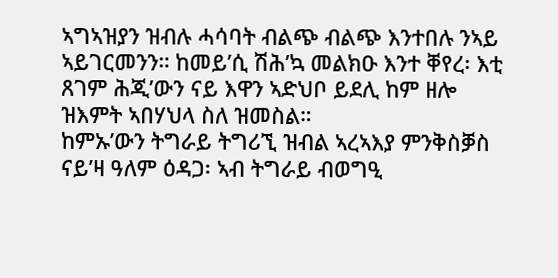ኣግኣዝያን ዝብሉ ሓሳባት ብልጭ ብልጭ እንተበሉ ንኣይ ኣይገርመንን። ከመይ’ሲ ሽሕ’ኳ መልክዑ እንተ ቐየረ፡ እቲ ጸገም ሕጂ’ውን ናይ እዋን ኣድህቦ ይደሊ ከም ዘሎ ዝእምት ኣበሃህላ ስለ ዝመስል።
ከምኡ’ውን ትግራይ ትግሪኚ ዝብል ኣረኣእያ ምንቅስቓስ ናይ’ዛ ዓለም ዕዳጋ፡ ኣብ ትግራይ ብወግዒ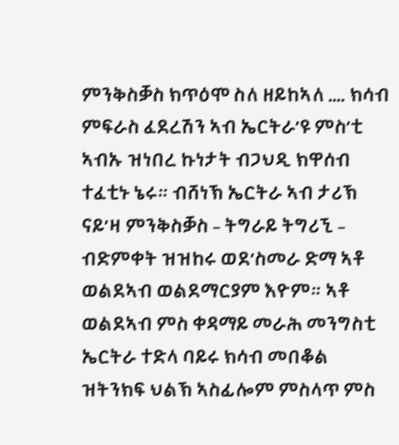ምንቅስቓስ ክጥዕሞ ስለ ዘይከኣለ …. ክሳብ ምፍራስ ፈደረሽን ኣብ ኤርትራ’ዩ ምስ’ቲ ኣብኡ ዝነበረ ኩነታት ብጋህዲ ክዋሰብ ተፈቲኑ ኔሩ። ብሸነኽ ኤርትራ ኣብ ታሪኽ ናይ’ዛ ምንቅስቓስ – ትግራይ ትግሪኚ – ብድምቀት ዝዝከሩ ወደ’ስመራ ድማ ኣቶ ወልደኣብ ወልደማርያም እዮም። ኣቶ ወልደኣብ ምስ ቀዳማይ መራሕ መንግስቲ ኤርትራ ተድላ ባይሩ ክሳብ መበቆል ዝትንክፍ ህልኽ ኣስፊሎም ምስላጥ ምስ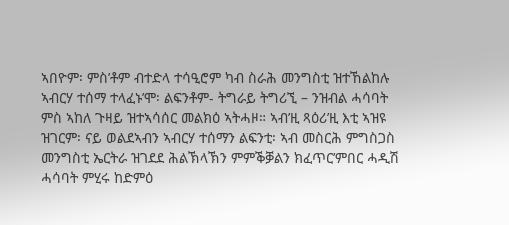ኣበዮም፡ ምስ’ቶም ብተድላ ተሳዒሮም ካብ ስራሕ መንግስቲ ዝተኸልከሉ ኣብርሃ ተሰማ ተላፈኑ’ሞ፡ ልፍንቶም- ትግራይ ትግሪኚ – ንዝብል ሓሳባት ምስ ኣከለ ጉዛይ ዝተኣሳሰር መልክዕ ኣትሓዞ። ኣብ’ዚ ጻዕሪ’ዚ እቲ ኣዝዩ ዝገርም፡ ናይ ወልደኣብን ኣብርሃ ተሰማን ልፍንቲ፡ ኣብ መስርሕ ምግስጋስ መንግስቲ ኤርትራ ዝገደደ ሕልኽላኽን ምምቕቓልን ክፈጥር’ምበር ሓዲሽ ሓሳባት ምሂሩ ከድምዕ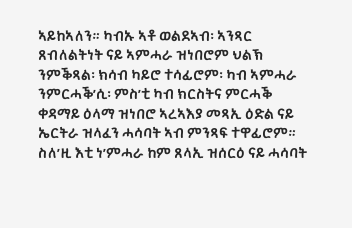ኣይከኣለን። ካብኡ ኣቶ ወልደኣብ፡ ኣንጻር ጸብለልትነት ናይ ኣምሓራ ዝነበሮም ህልኽ ንምቕጻል፡ ክሳብ ካይሮ ተሳፊሮም፡ ካብ ኣምሓራ ንምርሓቕ’ሲ፡ ምስ’ቲ ካብ ክርስትና ምርሓቕ ቀዳማይ ዕላማ ዝነበሮ ኣረኣእያ መጻኢ ዕድል ናይ ኤርትራ ዝላፈን ሓሳባት ኣብ ምንጻፍ ተዋፊሮም።
ስለ’ዚ እቲ ነ’ምሓራ ከም ጸላኢ ዝሰርዕ ናይ ሓሳባት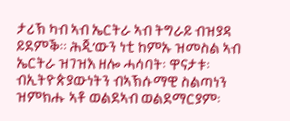ታሪኽ ካብ ኣብ ኤርትራ ኣብ ትግራይ ብዝያዳ ይደምቕ። ሕጂ’ውን ነቲ ከምኡ ዝመስል ኣብ ኤርትራ ዝገዝእ ዘሎ ሓሳባት፡ ዋናታቱ፡ ብኢትዮጵያውነትን ብኣኽሱማዊ ስልጣነን ዝምክሑ ኣቶ ወልደኣብ ወልደማርያም፡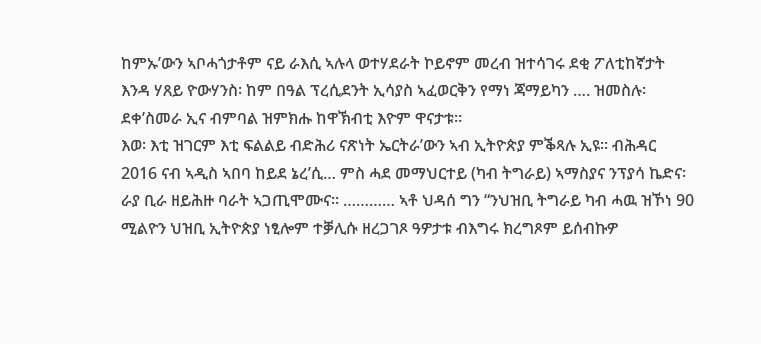ከምኡ’ውን ኣቦሓጎታቶም ናይ ራእሲ ኣሉላ ወተሃደራት ኮይኖም መረብ ዝተሳገሩ ደቂ ፖለቲከኛታት እንዳ ሃጸይ ዮውሃንስ፡ ከም በዓል ፕረሲደንት ኢሳያስ ኣፈወርቅን የማነ ጃማይካን …. ዝመስሉ፡ ደቀ’ስመራ ኢና ብምባል ዝምክሑ ከዋኽብቲ እዮም ዋናታቱ።
እወ፡ እቲ ዝገርም እቲ ፍልልይ ብድሕሪ ናጽነት ኤርትራ’ውን ኣብ ኢትዮጵያ ምቕጻሉ ኢዩ። ብሕዳር 2016 ናብ ኣዲስ ኣበባ ከይደ ኔረ’ሲ… ምስ ሓደ መማህርተይ (ካብ ትግራይ) ኣማስያና ንፕያሳ ኬድና፡ ራያ ቢራ ዘይሕዙ ባራት ኣጋጢሞሙና። ………… ኣቶ ህዳሰ ግን “ንህዝቢ ትግራይ ካብ ሓዉ ዝኾነ 90 ሚልዮን ህዝቢ ኢትዮጵያ ነፂሎም ተቓሊሱ ዘረጋገጾ ዓዎታቱ ብእግሩ ክረግጾም ይሰብኩዎ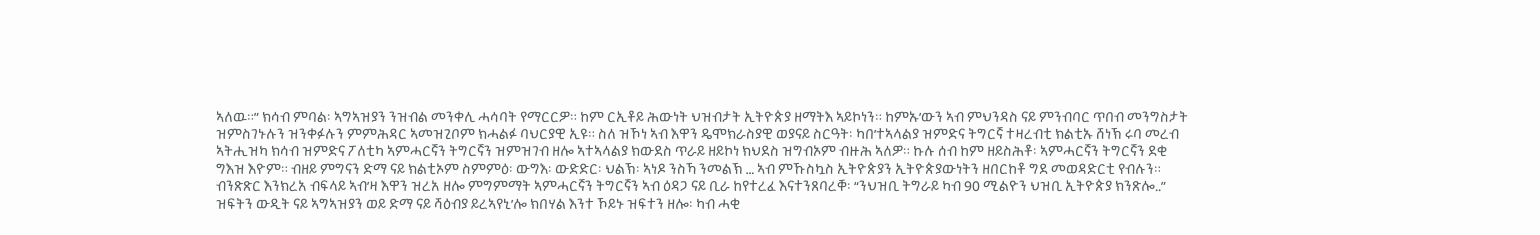ኣለዉ።” ክሳብ ምባል፡ ኣግኣዝያን ንዝብል መንቀሊ ሓሳባት የማርርዎ። ከም ርኢቶይ ሕውነት ህዝብታት ኢትዮጵያ ዘማትእ ኣይኮነን። ከምኡ’ውን ኣብ ምህንዳስ ናይ ምንብባር ጥበብ መንግስታት ዝምስገኑሉን ዝንቀፉሉን ምምሕዳር ኣመዝጊቦም ክሓልፉ ባህርያዊ ኢዩ። ስለ ዝኾነ ኣብ እዋን ዴሞክራስያዊ ወያናይ ስርዓት፡ ካበ’ተኣላልያ ዝምድና ትግርኛ ተዛረብቲ ክልቲኡ ሸነኽ ሩባ መረብ ኣትሒዝካ ክሳብ ዝምድና ፖለቲካ ኣምሓርኛን ትግርኛን ዝምዝገብ ዘሎ ኣተኣላልያ ክውደስ ጥራይ ዘይኮነ ክህደስ ዝግብኦም ብዙሕ ኣለዎ። ኩሉ ሰብ ከም ዘይስሕቶ፡ ኣምሓርኛን ትግርኛን ደቂ ግእዝ እዮም። ብዘይ ምግናን ድማ ናይ ክልቲኦም ስምምዕ፡ ውግእ፡ ውድድር፡ ህልኽ፡ ኣነዶ ንስኻ ንመልኽ … ኣብ ምኹስኳስ ኢትዮጵያን ኢትዮጵያውነትን ዘበርከቶ ግደ መወዳድርቲ የብሉን።
ብንጽጽር እንክረአ ብፍላይ ኣብ’ዛ እዋን ዝረአ ዘሎ ምግምማት ኣምሓርኛን ትግርኛን ኣብ ዕዳጋ ናይ ቢራ ከየተረፈ እናተንጸባረቐ፡ “ንህዝቢ ትግራይ ካብ 90 ሚልዮን ህዝቢ ኢትዮጵያ ክንጽሎ..” ዝፍትን ውዲት ናይ ኣግኣዝያን ወይ ድማ ናይ ሻዕብያ ይረኣየኒ’ሎ ክበሃል እንተ ኾይኑ ዝፍተን ዘሎ፡ ካብ ሓቂ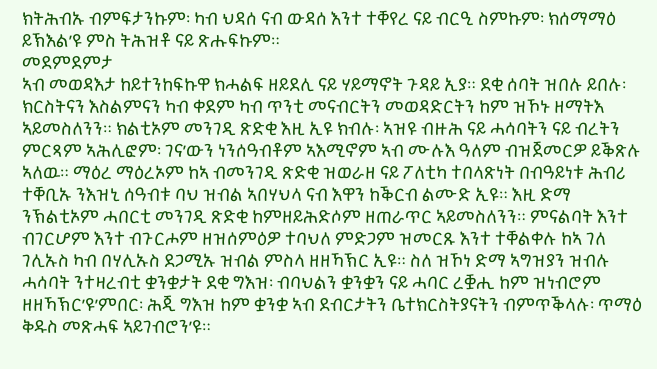ክትሕብኡ ብምፍታንኩም፡ ካብ ህዳሰ ናብ ውዳሰ እንተ ተቐየረ ናይ ብርዒ ስምኩም፡ ክሰማማዕ ይኽእል’ዩ ምስ ትሕዝቶ ናይ ጽሑፍኩም።
መደምደምታ
ኣብ መወዳእታ ከይተንከፍኩዋ ክሓልፍ ዘይደሊ ናይ ሃይማኖት ጉዳይ ኢያ። ደቂ ሰባት ዝበሉ ይበሉ፡ ክርስትናን እስልምናን ካብ ቀደም ካብ ጥንቲ መናብርትን መወዳድርትን ከም ዝኾኑ ዘማትእ ኣይመስለንን። ክልቲኦም መንገዲ ጽድቂ እዚ ኢዩ ክብሉ፡ ኣዝዩ ብዙሕ ናይ ሓሳባትን ናይ ብረትን ምርጻም ኣሕሊፎም፡ ገና’ውን ነንሰዓብቶም ኣእሚኖም ኣብ ሙሉእ ዓለም ብዝጀመርዎ ይቕጽሉ ኣለዉ። ማዕረ ማዕረኦም ከኣ ብመንገዲ ጽድቂ ዝወራዘ ናይ ፖለቲካ ተበላጽነት በብዓይነቱ ሕብሪ ተቐቢኡ ንእዝኒ ሰዓብቱ ባህ ዝብል ኣበሃህላ ናብ እዋን ከቕርብ ልሙድ ኢዩ። እዚ ድማ ንኽልቲኦም ሓበርቲ መንገዲ ጽድቂ ከምዘይሕድሶም ዘጠራጥር ኣይመስለንን። ምናልባት እንተ ብገርሆም እንተ ብጉርሖም ዘዝሰምዕዎ ተባህለ ምድጋም ዝመርጹ እንተ ተቐልቀሉ ከኣ ገለ ገሊኡስ ካብ በሃሊኡስ ደጋሚኡ ዝብል ምስላ ዘዘኻኽር ኢዩ። ስለ ዝኾነ ድማ ኣግዝያን ዝብሉ ሓሳባት ንተዛረብቲ ቋንቋታት ደቂ ግእዝ፡ ብባህልን ቋንቋን ናይ ሓባር ረቛሒ ከም ዝነብሮም ዘዘኻኽር’ዩ’ምበር፡ ሕጂ ግእዝ ከም ቋንቋ ኣብ ደብርታትን ቤተክርስትያናትን ብምጥቕላሉ፡ ጥማዕ ቅዱስ መጽሓፍ ኣይገብሮን’ዩ።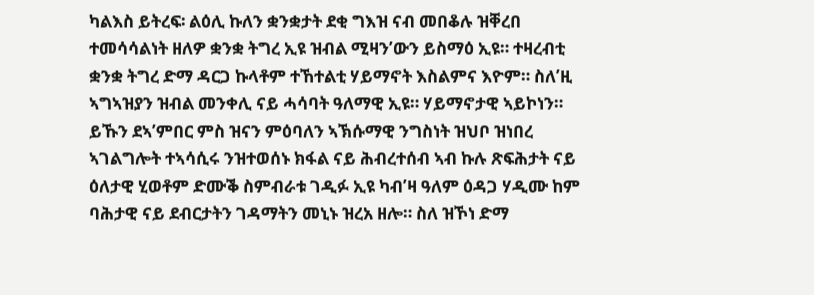ካልእስ ይትረፍ፡ ልዕሊ ኩለን ቋንቋታት ደቂ ግእዝ ናብ መበቆሉ ዝቐረበ ተመሳሳልነት ዘለዎ ቋንቋ ትግረ ኢዩ ዝብል ሚዛን’ውን ይስማዕ ኢዩ። ተዛረብቲ ቋንቋ ትግረ ድማ ዳርጋ ኩላቶም ተኸተልቲ ሃይማኖት እስልምና እዮም። ስለ’ዚ ኣግኣዝያን ዝብል መንቀሊ ናይ ሓሳባት ዓለማዊ ኢዩ። ሃይማኖታዊ ኣይኮነን። ይኹን ደኣ’ምበር ምስ ዝናን ምዕባለን ኣኽሱማዊ ንግስነት ዝህቦ ዝነበረ ኣገልግሎት ተኣሳሲሩ ንዝተወሰኑ ክፋል ናይ ሕብረተሰብ ኣብ ኩሉ ጽፍሕታት ናይ ዕለታዊ ሂወቶም ድሙቕ ስምብራቱ ገዲፉ ኢዩ ካብ’ዛ ዓለም ዕዳጋ ሃዲሙ ከም ባሕታዊ ናይ ደብርታትን ገዳማትን መኒኑ ዝረአ ዘሎ። ስለ ዝኾነ ድማ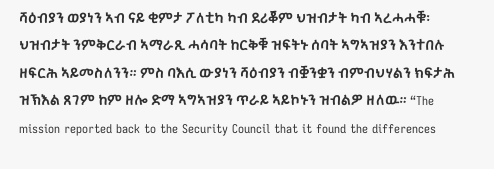ሻዕብያን ወያነን ኣብ ናይ ቂምታ ፖለቲካ ካብ ደሪቖም ህዝብታት ካብ ኣረሓሓቑ፡ ህዝብታት ንምቅርራብ ኣማራጺ ሓሳባት ከርቅቑ ዝፍትኑ ሰባት ኣግኣዝያን እንተበሉ ዘፍርሕ ኣይመስለንን። ምስ ባእሲ ውያነን ሻዕብያን ብቛንቋን ብምብህሃልን ክፍታሕ ዝኽእል ጸገም ከም ዘሎ ድማ ኣግኣዝያን ጥራይ ኣይኮኑን ዝብልዎ ዘለዉ። “The mission reported back to the Security Council that it found the differences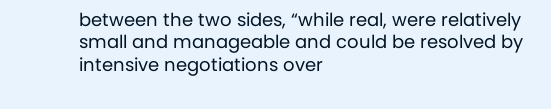between the two sides, “while real, were relatively small and manageable and could be resolved by intensive negotiations over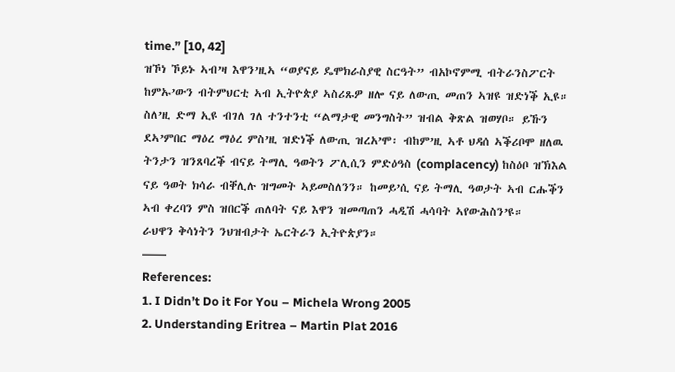time.” [10, 42]
ዝኾነ ኾይኑ ኣብ’ዛ እዋን’ዚኣ “ወያናይ ዴሞክራስያዊ ስርዓት” ብአኮኖምሚ ብትራንስፖርት ከምኡ’ውን ብትምህርቲ ኣብ ኢትዮጵያ ኣስሪጹዎ ዘሎ ናይ ለውጢ መጠን ኣዝዩ ዝድነቕ ኢዩ። ስለ’ዚ ድማ ኢዩ ብገለ ገለ ተንተንቲ “ልማታዊ መንግስት” ዝብል ቅጽል ዝወሃቦ። ይኹን ደኣ’ምበር ማዕረ ማዕረ ምስ’ዚ ዝድነቕ ለውጢ ዝረአ’ሞ፡ ብከም’ዚ ኣቶ ህዳሰ ኣቕሪቦሞ ዘለዉ ትንታን ዝንጸባረቕ ብናይ ትማሊ ዓወትን ፖሊሲን ምድዕዓስ (complacency) ከስዕቦ ዝኽእል ናይ ዓወት ክሳራ ብቐሊሉ ዝግመት ኣይመስለንን። ከመይ’ሲ ናይ ትማሊ ዓወታት ኣብ ርሑቕን ኣብ ቀረባን ምስ ዝበርቕ ጠለባት ናይ እዋን ዝመጣጠን ሓዲሽ ሓሳባት ኣየውሕስን’ዩ።
ራህዋን ቅሳነትን ንህዝብታት ኤርትራን ኢትዮጵያን።
——
References:
1. I Didn’t Do it For You – Michela Wrong 2005
2. Understanding Eritrea – Martin Plat 2016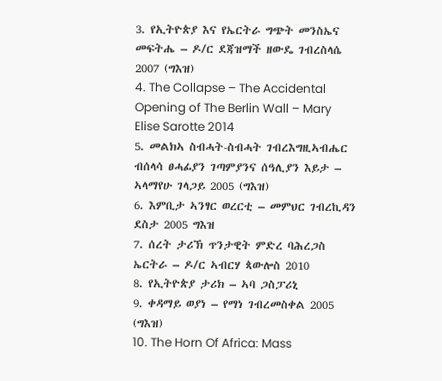3. የኢትዮጵያ እና የኤርትራ ግጭት መንስኤና መፍትሔ – ዶ/ር ደጃዝማች ዘውዴ ገብረስላሴ 2007 (ግእዝ)
4. The Collapse – The Accidental Opening of The Berlin Wall – Mary Elise Sarotte 2014
5. መልክኣ ስብሓት-ስብሓት ገብረእግዚኣብሔር ብሰላሳ ፀሓፊያን ገጣምያንና ሰዓሊያን እይታ – ኣላማየሁ ገላጋይ 2005 (ግእዝ)
6. እምቢታ ኣንፃር ወረርቲ – መምህር ገብረኪዳን ደስታ 2005 ግእዝ
7. ሰረት ታሪኽ ጥንታዊት ምድረ ባሕረጋስ ኤርትራ – ዶ/ር ኣብርሃ ጳውሎስ 2010
8. የኢትዮጵያ ታሪክ – ኣባ ጋስፓሪኒ
9. ቀዳማይ ወያነ – የማነ ገብረመስቀል 2005 (ግእዝ)
10. The Horn Of Africa: Mass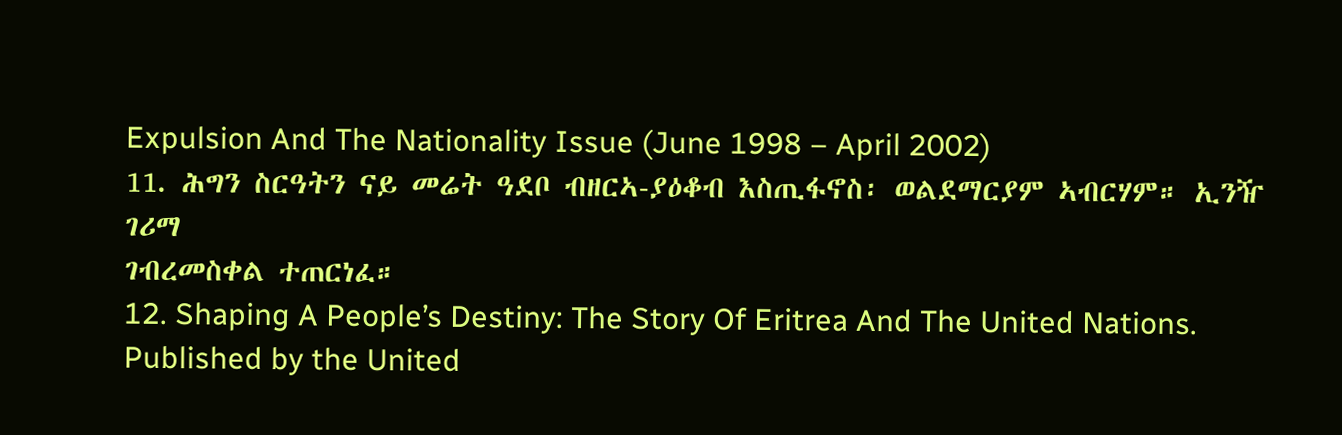Expulsion And The Nationality Issue (June 1998 – April 2002)
11. ሕግን ስርዓትን ናይ መሬት ዓደቦ ብዘርኣ-ያዕቆብ እስጢፋኖስ፡ ወልደማርያም ኣብርሃም። ኢንዥ ገሪማ
ገብረመስቀል ተጠርነፈ።
12. Shaping A People’s Destiny: The Story Of Eritrea And The United Nations. Published by the United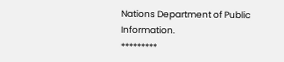Nations Department of Public Information.
*********